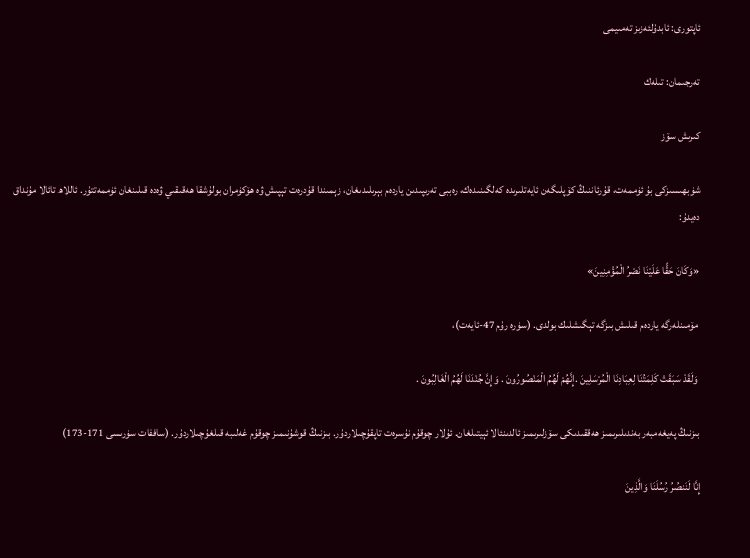ئاپتورى: ئابدۇلئەزىز تەمىيمى

تەرجىمان: تىلەك

كىرىش سۆز

شۈبھىسىزكى بۇ ئۈممەت، قۇرئاننىڭ كۆپلىگەن ئايەتلىرىدە كەلگىنىدەك، رەببى تەرىپىدىن ياردەم بېرىلىدىغان، زېمىندا قۇدرەت تېپىش ۋە ھۆكۈمران بولۇشقا ھەقىقىي ۋەدە قىلىنغان ئۈممەتتۇر. ئاللاھ تائالا مۇنداق دەيدۇ:

«وَكَانَ حَقًّا عَلَيْنَا نَصْرُ الْمُؤْمِنِينَ»

 مۆمىنلەرگە ياردەم قىلىش بىزگە تېگىشلىك بولدى. (سۈرە رۇم 47-ئايەت)،

 وَلَقَدْ سَبَقَتْ كَلِمَتُنَا لِعِبَادِنَا الْمُرْسَلِينَ .إِنَّهُمْ لَهُمُ الْمَنْصُورُونَ . وَإِنَّ جُنْدَنَا لَهُمُ الْغَالِبُونَ .

بىزنىڭ پەيغەمبەر بەندىلىرىمىز ھەققىدىكى سۆزلىرىمىز ئالدىنئالا ئېيتىلغان. ئۇلار چوقۇم نۇسرەت تاپقۇچىلاردۇر. بىزنىڭ قوشۇنىمىز چوقۇم غەلىبە قىلغۇچىلاردۇر. (ساففات سۈرىسى 171-173)

إِنَّا لَنَنصُرُ رُسُلَنَا وَالَّذِينَ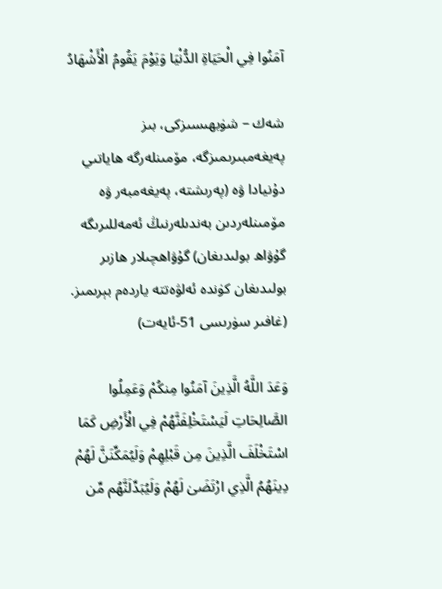آمَنُوا فِي الْحَيَاةِ الدُّنْيَا وَيَوْمَ يَقُومُ الْأَشْهَادُ

شەك – شۈبھىسىزكى، بىز پەيغەمبىرىمىزگە، مۆمىنلەرگە ھاياتىي دۇنيادا ۋە (پەرىشتە، پەيغەمبەر ۋە مۆمىنلەردىن بەندىلەرنىڭ ئەمەللىرىگە گۇۋاھ بولىدىغان) گۇۋاھچىلار ھازىر بولىدىغان كۈندە ئەلۋەتتە ياردەم بېرىمىز. (غافىر سۈرىسى 51-ئايەت)

وَعَدَ اللَّهُ الَّذِينَ آمَنُوا مِنكُمْ وَعَمِلُوا الصَّالِحَاتِ لَيَسْتَخْلِفَنَّهُمْ فِي الْأَرْضِ كَمَا اسْتَخْلَفَ الَّذِينَ مِن قَبْلِهِمْ وَلَيُمَكِّنَنَّ لَهُمْ دِينَهُمُ الَّذِي ارْتَضَىٰ لَهُمْ وَلَيُبَدِّلَنَّهُم مِّن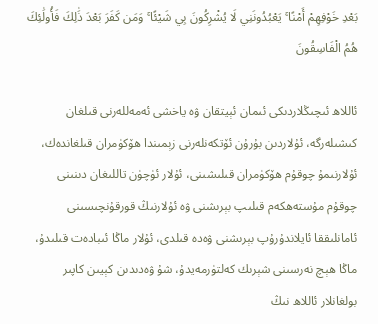بَعْدِ خَوْفِهِمْ أَمْنًا ۚ يَعْبُدُونَنِي لَا يُشْرِكُونَ بِي شَيْئًا ۚ وَمَن كَفَرَ بَعْدَ ذَٰلِكَ فَأُولَٰئِكَ هُمُ الْفَاسِقُونَ

ئاللاھ ئىچىڭلاردىكى ئىمان ئېيتقان ۋە ياخشى ئەمەللەرنى قىلغان كىشىلەرگە، ئۇلاردىن بۇرۇن ئۆتكەنلەرنى زېمىندا ھۆكۈمران قىلغاندەك، ئۇلارنىمۇ چوقۇم ھۆكۈمران قىلىشىنى، ئۇلار ئۈچۈن تاللىغان دىنىنى چوقۇم مۇستەھكەم قىلىپ بېرىشنى ۋە ئۇلارنىڭ قورقۇنچىسىنى ئامانلىققا ئايلاندۇرۇپ بېرىشنى ۋەدە قىلدى، ئۇلار ماڭا ئىبادەت قىلىدۇ، ماڭا ھېچ نەرسىنى شېرىك كەلتۈرمەيدۇ، شۇ ۋەدىدىن كېيىن كاپىر بولغانلار ئاللاھ نىڭ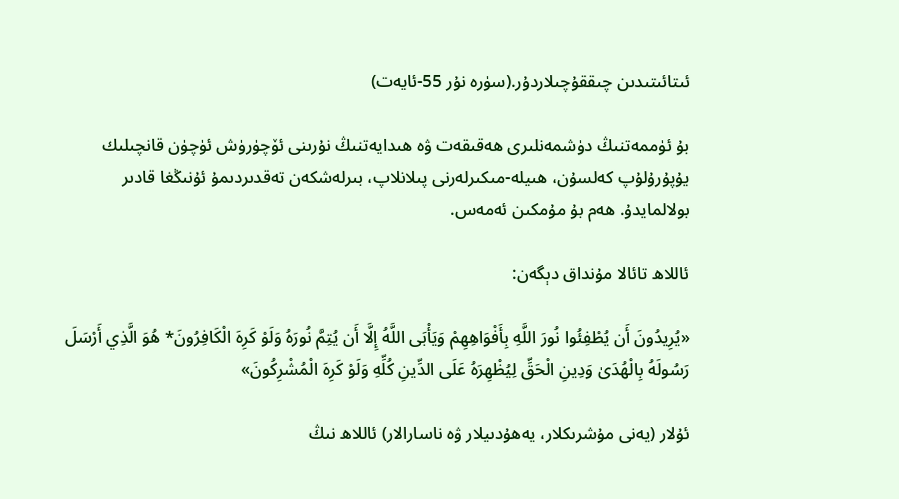ئىتائىتىدىن چىققۇچىلاردۇر.(سۈرە نۇر 55-ئايەت)

بۇ ئۈممەتنىڭ دۈشمەنلىرى ھەقىقەت ۋە ھىدايەتنىڭ نۇرىنى ئۆچۈرۈش ئۈچۈن قانچىلىك يۇپۇرۇلۇپ كەلسۇن، ھىيلە-مىكىرلەرنى پىلانلاپ، بىرلەشكەن تەقدىردىمۇ ئۇنىڭغا قادىر بولالمايدۇ. ھەم بۇ مۇمكىن ئەمەس.

ئاللاھ تائالا مۇنداق دېگەن:

«يُرِيدُونَ أَن يُطْفِئُوا نُورَ اللَّهِ بِأَفْوَاهِهِمْ وَيَأْبَى اللَّهُ إِلَّا أَن يُتِمَّ نُورَهُ وَلَوْ كَرِهَ الْكَافِرُونَ* هُوَ الَّذِي أَرْسَلَ رَسُولَهُ بِالْهُدَىٰ وَدِينِ الْحَقِّ لِيُظْهِرَهُ عَلَى الدِّينِ كُلِّهِ وَلَوْ كَرِهَ الْمُشْرِكُونَ»

ئۇلار (يەنى مۇشرىكلار، يەھۇدىيلار ۋە ناسارالار) ئاللاھ نىڭ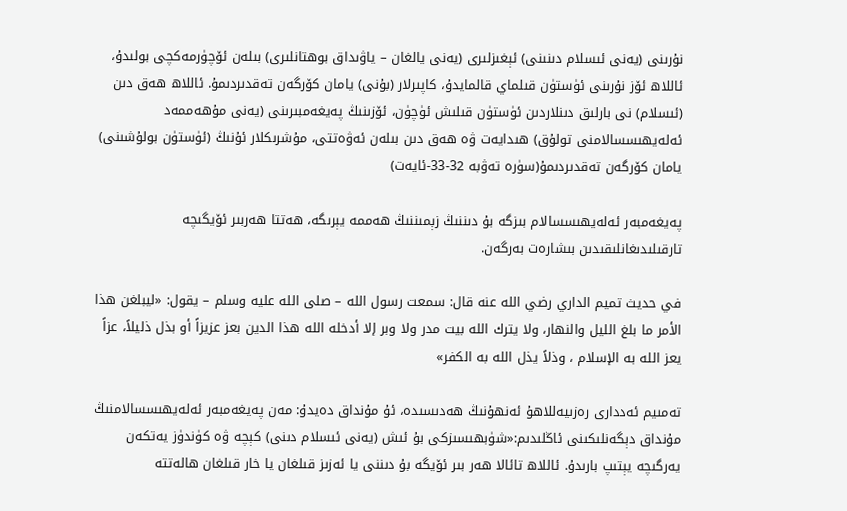نۇرىنى (يەنى ئىسلام دىنىنى) ئېغىزلىرى (يەنى يالغان – ياۋىداق بوھتانلىرى) بىلەن ئۆچۈرمەكچى بولىدۇ، ئاللاھ ئۆز نۇرىنى ئۈستۈن قىلماي قالمايدۇ، كاپىرلار (بۇنى) يامان كۆرگەن تەقدىردىمۇ. ئاللاھ ھەق دىن (ئىسلام) نى بارلىق دىنلاردىن ئۈستۈن قىلىش ئۈچۈن، ئۆزىنىڭ پەيغەمبىرىنى (يەنى مۇھەممەد ئەلەيھىسسالامنى تولۇق) ھىدايەت ۋە ھەق دىن بىلەن ئەۋەتتى، مۇشرىكلار ئۇنىڭ (ئۈستۈن بولۇشىنى) يامان كۆرگەن تەقدىردىمۇ(سۈرە تەۋبە 32-33-ئايەت)

پەيغەمبەر ئەلەيھىسسالام بىزگە بۇ دىننىڭ زېمىننىڭ ھەممە يېرىگە، ھەتتا ھەربىر ئۆيگىچە تارقىلىدىغانلىقىدىن بىشارەت بەرگەن.

في حديث تميم الداري رضي الله عنه قال: سمعت رسول الله – صلى الله عليه وسلم – يقول: «ليبلغن هذا الأمر ما بلغ الليل والنهار، ولا يترك الله بيت مدر ولا وبر إلا أدخله الله هذا الدين بعز عزيزاً أو بذل ذليلاً، عزاً يعز الله به الإسلام ، وذلاً يذل الله به الكفر»

تەمىيم ئەددارى رەزىيەللاھۇ ئەنھۇنىڭ ھەدىسىدە، ئۇ مۇنداق دەيدۇ: مەن پەيغەمبەر ئەلەيھىسسالامنىڭ مۇنداق دېگەنلىكىنى ئاڭلىدىم:«شۈبھىسىزكى بۇ ئىش (يەنى ئىسلام دىنى) كېچە ۋە كۈندۈز يەتكەن يەرگىچە يېتىپ بارىدۇ. ئاللاھ تائالا ھەر بىر ئۆيگە بۇ دىننى يا ئەزىز قىلغان يا خار قىلغان ھالەتتە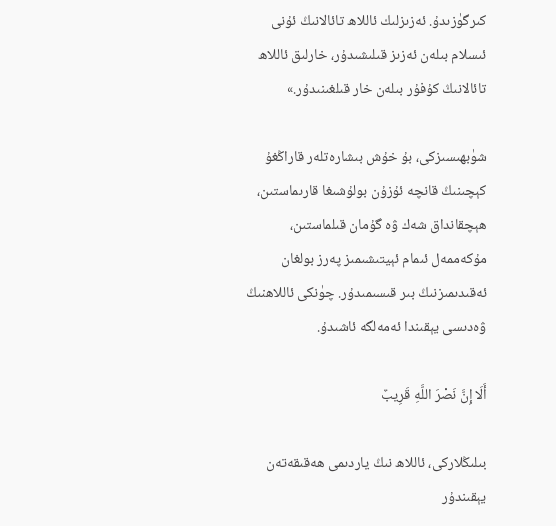كىرگۈزىدۇ. ئەزىزلىك ئاللاھ تائالانىڭ ئۇنى ئىسلام بىلەن ئەزىز قىلىشىدۇر، خارلىق ئاللاھ تائالانىڭ كۇفۇر بىلەن خار قىلغىنىدۇر.»

شۈبھىسىزكى، بۇ خۇش بىشارەتلەر قاراڭغۇ كېچىنىڭ قانچە ئۇزۇن بولۇشىغا قارىماستىن، ھېچقانداق شەك ۋە گۇمان قىلماستىن، مۇكەممەل ئىمام ئېيتىشىمىز پەرز بولغان ئەقىدىمىزنىڭ بىر قىسىمىدۇر. چۈنكى ئاللاھنىڭ ۋەدىسى يېقىندا ئەمەلگە ئاشىدۇ.

أَلَا إِنَّ نَصْرَ اللَّهِ قَرِيبٌ

بىلىڭلاركى، ئاللاھ نىڭ ياردىمى ھەقىقەتەن يېقىندۇر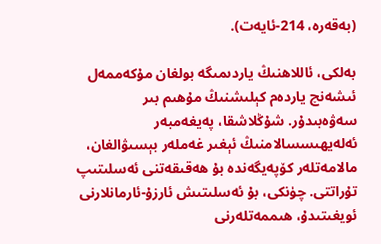(بەقەرە، 214-ئايەت).

بەلكى، ئاللاھنىڭ ياردىمىگە بولغان مۇكەممەل ئىشەنچ ياردەم كېلىشنىڭ مۇھىم بىر سەۋەبىدۇر. شۇڭلاشقا، پەيغەمبەر ئەلەيھىسسالامنىڭ ئېغىر غەملەر بېسىۋالغان، مالامەتلەر كۆپەيگەندە بۇ ھەقىقەتنى ئەسلىتىپ تۇراتتى. چۈنكى، بۇ ئەسلىتىش ئارزۇ-ئارمانلارنى ئويغىتىدۇ، ھىممەتلەرنى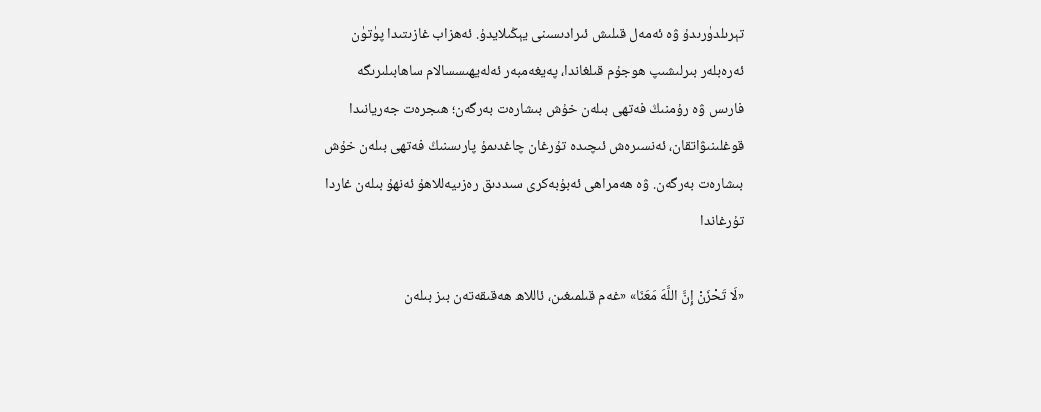تېرىلدۈرىدۇ ۋە ئەمەل قىلىش ئىرادىسىنى يېڭىلايدۇ. ئەھزاب غازىتىدا پۈتۈن ئەرەبلەر بىرلىشىپ ھوجۇم قىلغاندا، پەيغەمبەر ئەلەيھىسسالام ساھابىلىرىگە فارىس ۋە رۇمنىڭ فەتھى بىلەن خۇش بىشارەت بەرگەن؛ ھىجرەت جەريانىدا قوغلىنىۋاتقان، ئەنسىرەش ئىچىدە تۇرغان چاغدىمۇ پارىسنىڭ فەتھى بىلەن خۇش بىشارەت بەرگەن. ۋە ھەمراھى ئەبۇبەكرى سىددىق رەزىيەللاھۇ ئەنھۇ بىلەن غاردا تۇرغاندا

«لَا تَحْزَنْ إِنَّ اللَّهَ مَعَنَا» «غەم قىلمىغىن، ئاللاھ ھەقىقەتەن بىز بىلەن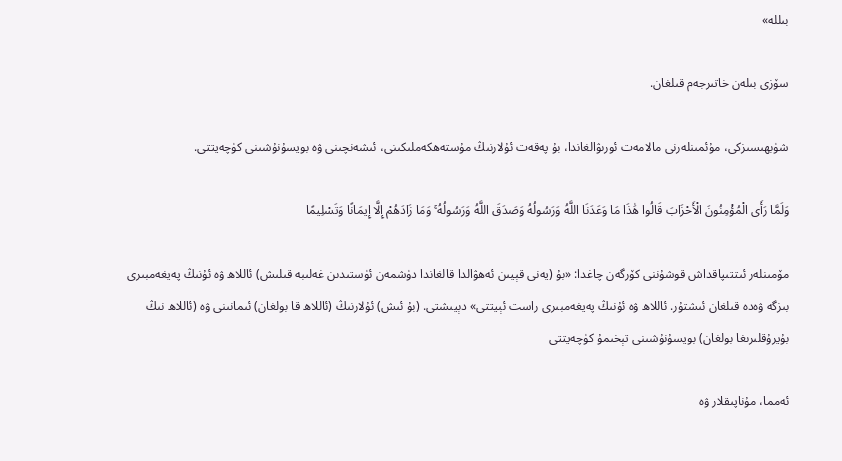بىللە»

سۆزى بىلەن خاتىرجەم قىلغان.

شۈبھىسىزكى، مۇئمىنلەرنى مالامەت ئورىۋالغاندا، بۇ پەقەت ئۇلارنىڭ مۇستەھكەملىكىنى، ئىشەنچىنى ۋە بويسۇنۇشىنى كۈچەيتتى.

وَلَمَّا رَأَى الْمُؤْمِنُونَ الْأَحْزَابَ قَالُوا هَٰذَا مَا وَعَدَنَا اللَّهُ وَرَسُولُهُ وَصَدَقَ اللَّهُ وَرَسُولُهُ ۚ وَمَا زَادَهُمْ إِلَّا إِيمَانًا وَتَسْلِيمًا

مۆمىنلەر ئىتتىپاقداش قوشۇننى كۆرگەن چاغدا: «بۇ (يەنى قېيىن ئەھۋالدا قالغاندا دۈشمەن ئۈستىدىن غەلىبە قىلىش) ئاللاھ ۋە ئۇنىڭ پەيغەمبىرى بىزگە ۋەدە قىلغان ئىشتۇر. ئاللاھ ۋە ئۇنىڭ پەيغەمبىرى راست ئېيتتى» دېيىشتى. (بۇ ئىش) ئۇلارنىڭ (ئاللاھ قا بولغان) ئىمانىنى ۋە (ئاللاھ نىڭ بۇيرۇقلىرىغا بولغان) بويسۇنۇشىنى تېخىمۇ كۈچەيتتى

ئەمما، مۇناپىقلار ۋە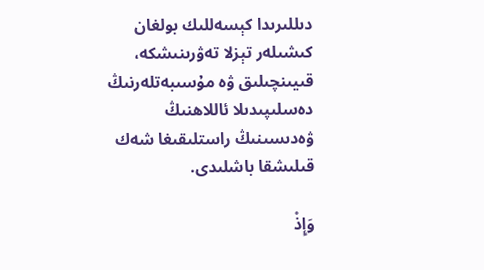دىللىرىدا كېسەللىك بولغان كىشىلەر تېزلا تەۋرىنىشكە، قىيىنچىلىق ۋە مۇسىبەتلەرنىڭ دەسلىپىدىلا ئاللاھنىڭ ۋەدىسىنىڭ راستلىقىغا شەك قىلىشقا باشلىدى.

وَإِذْ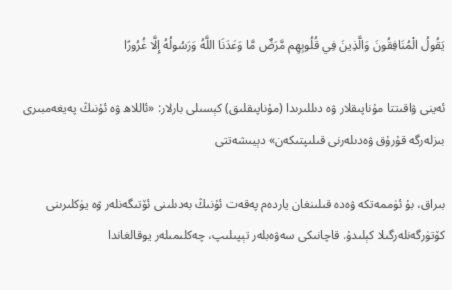يَقُولُ الْمُنَافِقُونَ وَالَّذِينَ فِي قُلُوبِهِم مَّرَضٌ مَّا وَعَدَنَا اللَّهُ وَرَسُولُهُ إِلَّا غُرُورًا

ئەينى ۋاقىتتا مۇناپىقلار ۋە دىللىرىدا (مۇناپىقلىق) كېسىلى بارلار: «ئاللاھ ۋە ئۇنىڭ پەيغەمبىرى بىزلەرگە قۇرۇق ۋەدىلەرنى قىلىپتىكەن» دېيىشەتتى

بىراق، بۇ ئۈممەتكە ۋەدە قىلىنغان ياردەم پەقەت ئۇنىڭ بەدىلىنى ئ‍ۆتىگەنلەر ۋە يۈكلىرىنى كۆتۈرگەنلەرگىلا كېلىدۇ. قاچانىكى سەۋەبلەر تېپىلىپ، چەكلىمىلەر يوقالغاندا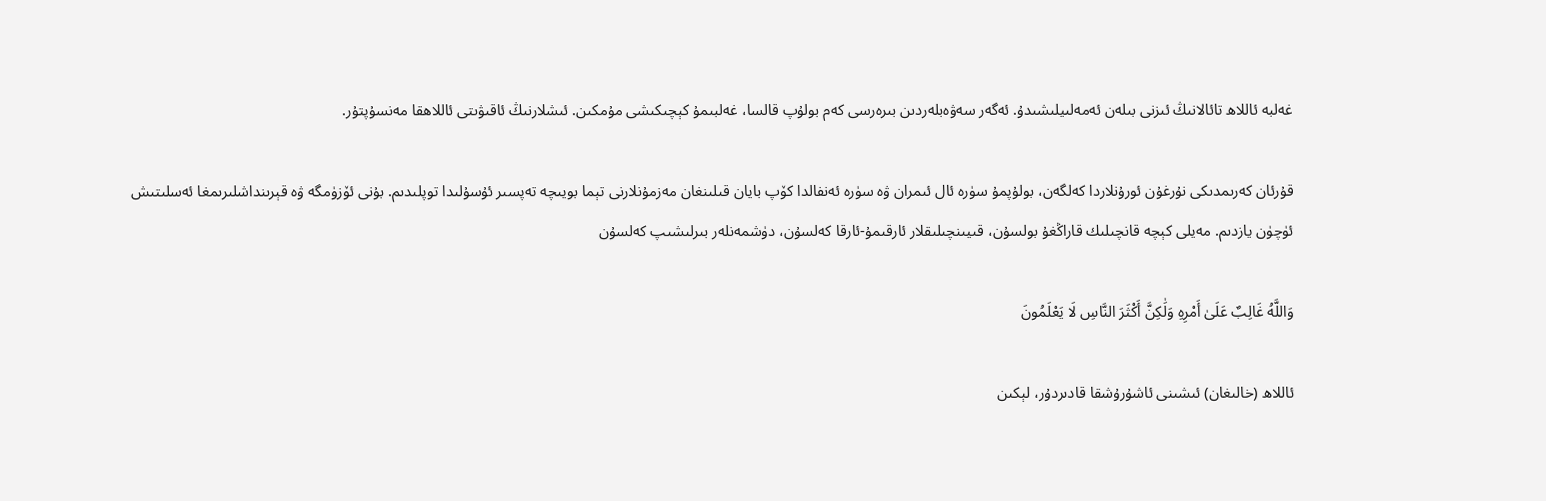غەلبە ئاللاھ تائالانىڭ ئىزنى بىلەن ئەمەلىيلىشىدۇ. ئەگەر سەۋەبلەردىن بىرەرسى كەم بولۇپ قالسا، غەلبىمۇ كېچىكىشى مۇمكىن. ئىشلارنىڭ ئاقىۋىتى ئاللاھقا مەنسۇپتۇر.

قۇرئان كەرىمدىكى نۇرغۇن ئورۇنلاردا كەلگەن، بولۇپمۇ سۈرە ئال ئىمران ۋە سۈرە ئەنفالدا كۆپ بايان قىلىنغان مەزمۇنلارنى تېما بويىچە تەپسىر ئۇسۇلىدا توپلىدىم. بۇنى ئۆزۈمگە ۋە قېرىنداشلىرىمغا ئەسلىتىش ئۈچۈن يازدىم. مەيلى كېچە قانچىلىك قاراڭغۇ بولسۇن، قىيىنچىلىقلار ئارقىمۇ-ئارقا كەلسۇن، دۈشمەنلەر بىرلىشىپ كەلسۇن

وَاللَّهُ غَالِبٌ عَلَىٰ أَمْرِهِ وَلَٰكِنَّ أَكْثَرَ النَّاسِ لَا يَعْلَمُونَ

ئاللاھ (خالىغان) ئىشىنى ئاشۇرۇشقا قادىردۇر، لېكىن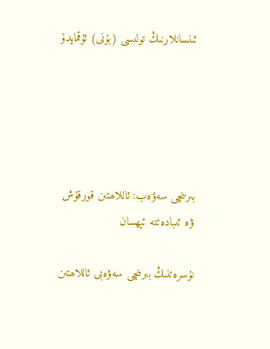ئىنسانلارنىڭ تولىسى (بۇنى) ئۇقمايدۇ





بىرىنچى سەۋەب: ئاللاھتىن قورقۇش ۋە ئىبادەتتە ئېھسان

نۇسرەتنىڭ بىرىنچى سەۋەبى ئاللاھتىن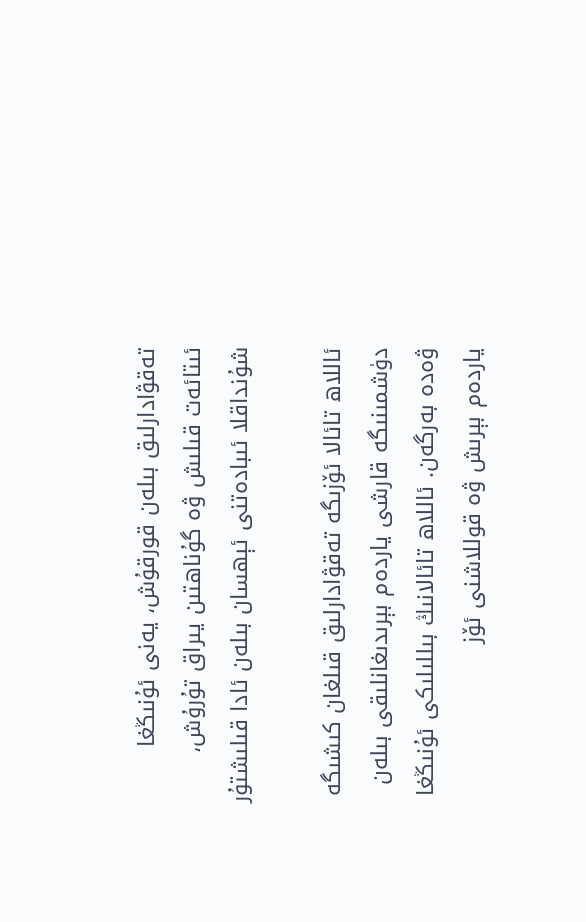تەقۋادارلىق بىلەن قورقۇش، يەنى ئۇنىڭغا ئىتائەت قىلىش ۋە گۇناھتىن يىراق تۇرۇش، شۇنداقلا ئىبادەتنى ئېھسان بىلەن ئادا قىلىشتۇر

ئاللاھ تائالا ئۆزىگە تەقۋادارلىق قىلغان كىشىگە دۈشمىنىگە قارشى ياردەم بېرىدىغانلىقى بىلەن ۋەدە بەرگەن. ئاللاھ تائالانىڭ بىللىلىكى ئۇنىڭغا ياردەم بېرىش ۋە قوللاشنى ئۆز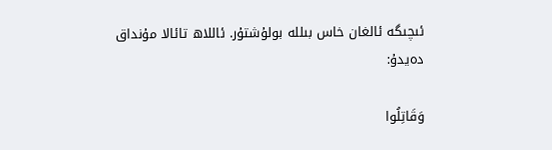ئىچىگە ئالغان خاس بىللە بولۇشتۇر. ئاللاھ تائالا مۇنداق دەيدۇ:

وَقَاتِلُوا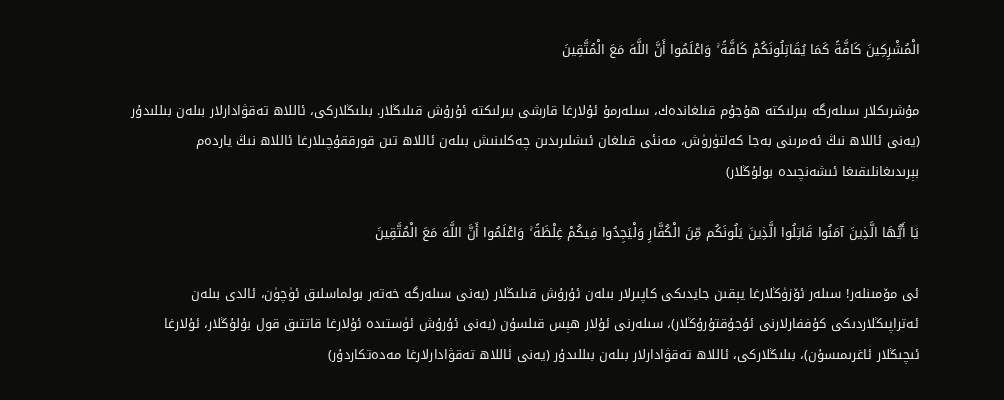الْمُشْرِكِينَ كَافَّةً كَمَا يُقَاتِلُونَكُمْ كَافَّةً ۚ وَاعْلَمُوا أَنَّ اللَّهَ مَعَ الْمُتَّقِينَ

مۇشرىكلار سىلەرگە بىرلىكتە ھۇجۇم قىلغاندەك، سىلەرمۇ ئۇلارغا قارشى بىرلىكتە ئۇرۇش قىلىڭلار. بىلىڭلاركى، ئاللاھ تەقۋادارلار بىلەن بىللىدۇر (يەنى ئاللاھ نىڭ ئەمرىنى بەجا كەلتۈرۈش، مەنئى قىلغان ئىشلىرىدىن چەكلىنىش بىلەن ئاللاھ تىن قورققۇچىلارغا ئاللاھ نىڭ ياردەم بېرىدىغانلىقىغا ئىشەنچىدە بولۇڭلار)

يَا أَيُّهَا الَّذِينَ آمَنُوا قَاتِلُوا الَّذِينَ يَلُونَكُم مِّنَ الْكُفَّارِ وَلْيَجِدُوا فِيكُمْ غِلْظَةً ۚ وَاعْلَمُوا أَنَّ اللَّهَ مَعَ الْمُتَّقِينَ

ئى مۆمىنلەر! سىلەر ئۆزۈڭلارغا يېقىن جايدىكى كاپىرلار بىلەن ئۇرۇش قىلىڭلار (يەنى سىلەرگە خەتەر بولماسلىق ئۈچۈن، ئالدى بىلەن ئەتراپىڭلاردىكى كۇففارلارنى ئۇجۇقتۇرۇڭلار)، سىلەرنى ئۇلار ھېس قىلسۇن (يەنى ئۇرۇش ئۈستىدە ئۇلارغا قاتتىق قول بۇلۇڭلار، ئۇلارغا ئىچىڭلار ئاغرىمىسۇن)، بىلىڭلاركى، ئاللاھ تەقۋادارلار بىلەن بىللىدۇر (يەنى ئاللاھ تەقۋادارلارغا مەدەتكاردۇر)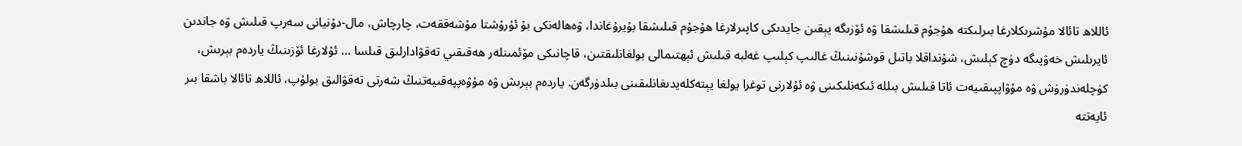ئاللاھ تائالا مۇشرىكلارغا بىرلىكتە ھۇجۇم قىلىشقا ۋە ئ‍ۆزىگە يېقىن جايدىكى كاپىرلارغا ھۇجۇم قىلىشقا بۇيرۇغاندا، ۋەھالەنكى بۇ ئۇرۇشتا مۇشەققەت، چارچاش، مال-دۇنيانى سەرپ قىلىش ۋە جاندىن ئايرىلىش خەۋپىگە دۈچ كېلىش، شۇنداقلا باتىل قوشۇنىنىڭ غالىپ كېلىپ غەلبە قىلىش ئېھتىمالى بولغانلىقتىن، قاچانىكى مۆئمىنلەر ھەقىقىي تەقۋادارلىق قىلسا … ئۇلارغا ئۆزىنىڭ ياردەم بېرىش، كۈچلەندۈرۈش ۋە مۇۋاپپىقىيەت ئاتا قىلىش بىللە ئىكەنلىكىنى ۋە ئۇلارنى توغرا يولغا يېتەكلەيدىغانلىقىنى بىلدۈرگەن. ياردەم بېرىش ۋە مۇۋەپپەقىيەتنىڭ شەرتى تەقۋالىق بولۇپ، ئاللاھ تائالا باشقا بىر ئايەتتە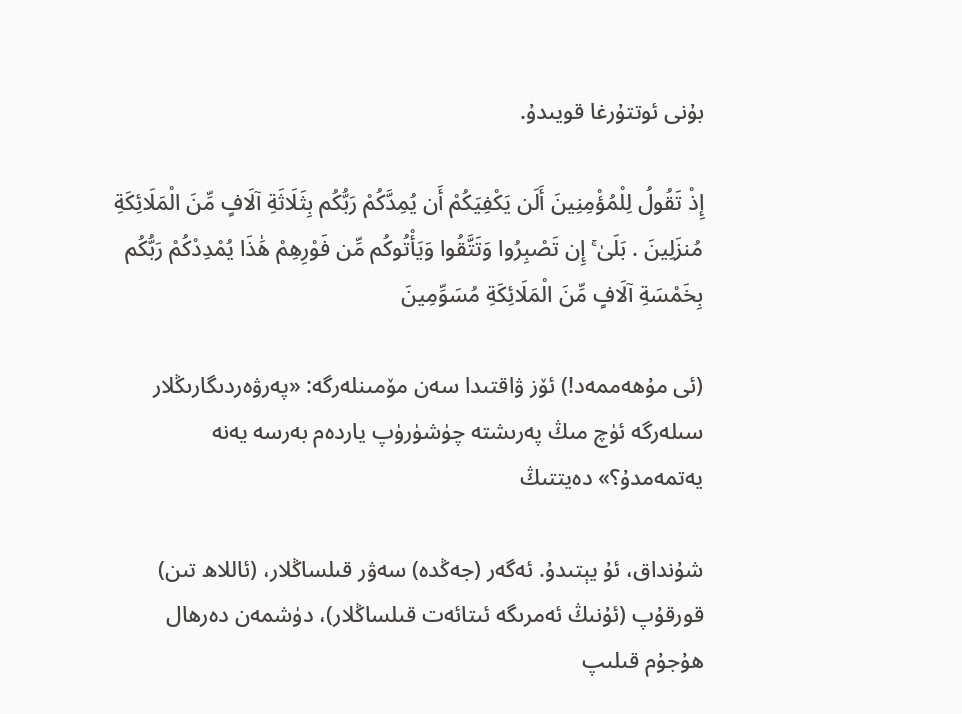بۇنى ئوتتۇرغا قويىدۇ.

إِذْ تَقُولُ لِلْمُؤْمِنِينَ أَلَن يَكْفِيَكُمْ أَن يُمِدَّكُمْ رَبُّكُم بِثَلَاثَةِ آلَافٍ مِّنَ الْمَلَائِكَةِ مُنزَلِينَ . بَلَىٰ ۚ إِن تَصْبِرُوا وَتَتَّقُوا وَيَأْتُوكُم مِّن فَوْرِهِمْ هَٰذَا يُمْدِدْكُمْ رَبُّكُم بِخَمْسَةِ آلَافٍ مِّنَ الْمَلَائِكَةِ مُسَوِّمِينَ

(ئى مۇھەممەد!) ئۆز ۋاقتىدا سەن مۆمىنلەرگە: «پەرۋەردىگارىڭلار سىلەرگە ئۈچ مىڭ پەرىشتە چۈشۈرۈپ ياردەم بەرسە يەنە يەتمەمدۇ؟» دەيتتىڭ

شۇنداق، ئۇ يېتىدۇ. ئەگەر (جەڭدە) سەۋر قىلساڭلار، (ئاللاھ تىن) قورقۇپ (ئۇنىڭ ئەمرىگە ئىتائەت قىلساڭلار)، دۈشمەن دەرھال ھۇجۇم قىلىپ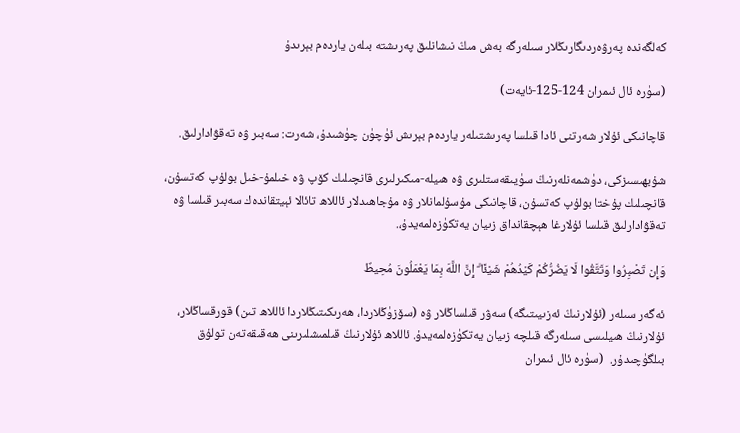كەلگەندە پەرۋەردىگارىڭلار سىلەرگە بەش مىڭ نىشانلىق پەرىشتە بىلەن ياردەم بېرىدۇ

(سۈرە ئال ئىمران 124-125-ئايەت)

قاچانىكى ئۇلار شەرتنى ئادا قىلسا پەرىشتىلەر ياردەم بېرىش ئۈچۈن چۈشىدۇ، شەرت: سەبىر ۋە تەقۋادارلىق.

شۇبھىسىزكى، دۈشمەنلەرنىڭ سۈيىقەستلىرى ۋە ھىيلە-مىكىرلىرى قانچىلىك كۆپ ۋە خىلمۇ-خىل بولۇپ كەتسۇن، قانچىلىك پۇختا بولۇپ كەتسۇن، قاچانىكى مۇسۇلمانلار ۋە مۇجاھىدلار ئاللاھ تائالا ئېيتقاندەك سەبىر قىلسا ۋە تەقۋادارلىق قىلسا ئۇلارغا ھېچقانداق زىيان يەتكۈزەلمەيدۇ،.

وَإِن تَصْبِرُوا وَتَتَّقُوا لَا يَضُرُّكُمْ كَيْدُهُمْ شَيْئًا ۗ إِنَّ اللَّهَ بِمَا يَعْمَلُونَ مُحِيطٌ

ئەگەر سىلەر (ئۇلارنىڭ ئەزىيىتىگە) سەۋر قىلساڭلار ۋە (سۆزۈڭلاردا، ھەرىكىتىڭلاردا ئاللاھ تىن) قورقساڭلار، ئۇلارنىڭ ھىيلىسى سىلەرگە قىلچە زىيان يەتكۈزەلمەيدۇ. ئاللاھ ئۇلارنىڭ قىلمىشلىرىنى ھەقىقەتەن تولۇق بىلگۈچىدۇر.  (سۈرە ئال ئىمران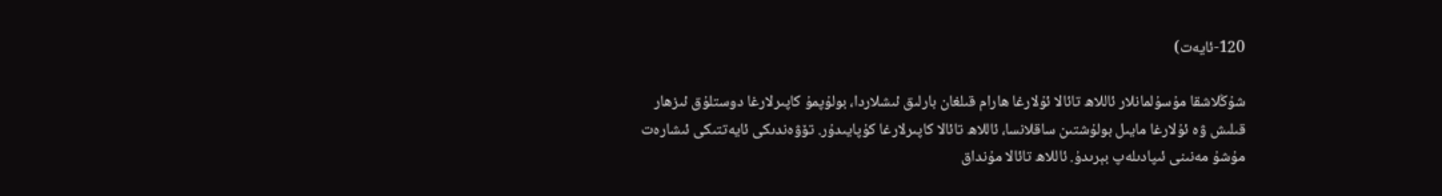120-ئايەت)

شۇڭلاشقا مۇسۇلمانلار ئاللاھ تائالا ئۇلارغا ھارام قىلغان بارلىق ئىشلاردا، بولۇپمۇ كاپىرلارغا دوستلۇق ئىزھار قىلىش ۋە ئۇلارغا مايىل بولۇشتىن ساقلانسا، ئاللاھ تائالا كاپىرلارغا كۇپايىدۇر. تۆۋەندىكى ئايەتتىكى ئىشارەت مۇشۇ مەنىنى ئىپادىلەپ بېرىدۇ. ئاللاھ تائالا مۇنداق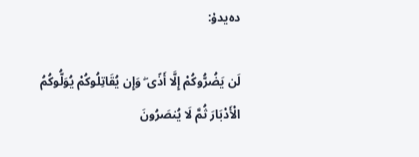دەيدۇ:

لَن يَضُرُّوكُمْ إِلَّا أَذًى ۖ وَإِن يُقَاتِلُوكُمْ يُوَلُّوكُمُ الْأَدْبَارَ ثُمَّ لَا يُنصَرُونَ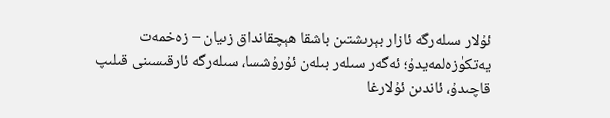ئۇلار سىلەرگە ئازار بېرىشتىن باشقا ھېچقانداق زىيان – زەخمەت يەتكۈزەلمەيدۇ؛ ئەگەر سىلەر بىلەن ئۇرۇشسا، سىلەرگە ئارقىسىنى قىلىپ قاچىدۇ، ئاندىن ئۇلارغا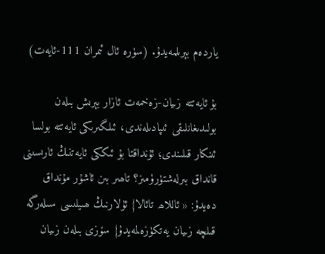ياردەم بېرىلمەيدۇ. (سۈرە ئال ئىمران 111-ئايەت)

بۇ ئايەتتە زىيان-زەخمەت ئازار بېرىش بىلەن بولىدىغانلىقى ئىپادىلەندى، ئىلگىرىكى ئايەتتە بولسا ئىنكار قىلىندى؛ ئۇنداقتا بۇ ئىككى ئايەتنىڭ ئارىسىنى قانداق بىرلەشتۈرۈمىز؟ تاھىر بىن ئاشۇر مۇنداق دەيدۇ: « ئاللاھ تائالا{ ئۇلارنىڭ ھىيلىسى سىلەرگە قىلچە زىيان يەتكۈزەلمەيدۇ} سۆزى بىلەن زىيان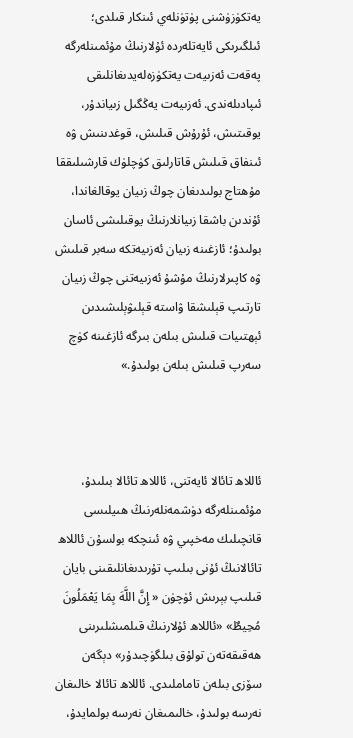يەتكۈزۈشنى پۈتۈنلەي ئىنكار قىلدى؛ ئىلگىرىكى ئايەتلەردە ئۇلارنىڭ مۇئمىنلەرگە پەقەت ئەزىيەت يەتكۈزەلەيدىغانلىقى ئىپادىلەندى. ئەزىيەت يەڭگىل زىياندۇر، يوقىتىش، ئۇرۇش قىلىش، قوغدىنىش ۋە ئىنفاق قىلىش قاتارلىق كۈچلۈك قارشىلىققا مۇھتاج بولىدىغان چوڭ زىيان يوقالغاندا، ئۇندىن باشقا زىيانلارنىڭ يوقىلىشى ئاسان بولىدۇ؛ ئازغىنە زىيان ئەزىيەتكە سەبر قىلىش ۋە كاپىرلارنىڭ مۇشۇ ئەزىيەتنى چوڭ زىيان تارتىپ قېلىشقا ۋاستە قېلىۋېلىشىدىن ئېھتىيات قىلىش بىلەن بىرگە ئازغىنە كۈچ سەرپ قىلىش بىلەن بولىدۇ.»



ئاللاھ تائالا ئايەتنى، ئاللاھ تائالا بىلىدۇ،  مۇئمىنلەرگە دۈشمەنلەرنىڭ ھىيلىسى قانچىلىك مەخپىي ۋە ئىنچكە بولسۇن ئاللاھ تائالانىڭ ئۇنى بىلىپ تۇرىدىغانلىقىنى بايان قىلىپ بېرىش ئۈچۈن « إِنَّ اللَّهَ بِمَا يَعْمَلُونَ مُحِيطٌ» «ئاللاھ ئۇلارنىڭ قىلمىشلىرىنى ھەقىقەتەن تولۇق بىلگۈچىدۇر» دېگەن سۆزى بىلەن تاماملىدى. ئاللاھ تائالا خالىغان نەرسە بولىدۇ، خالىمىغان نەرسە بولمايدۇ،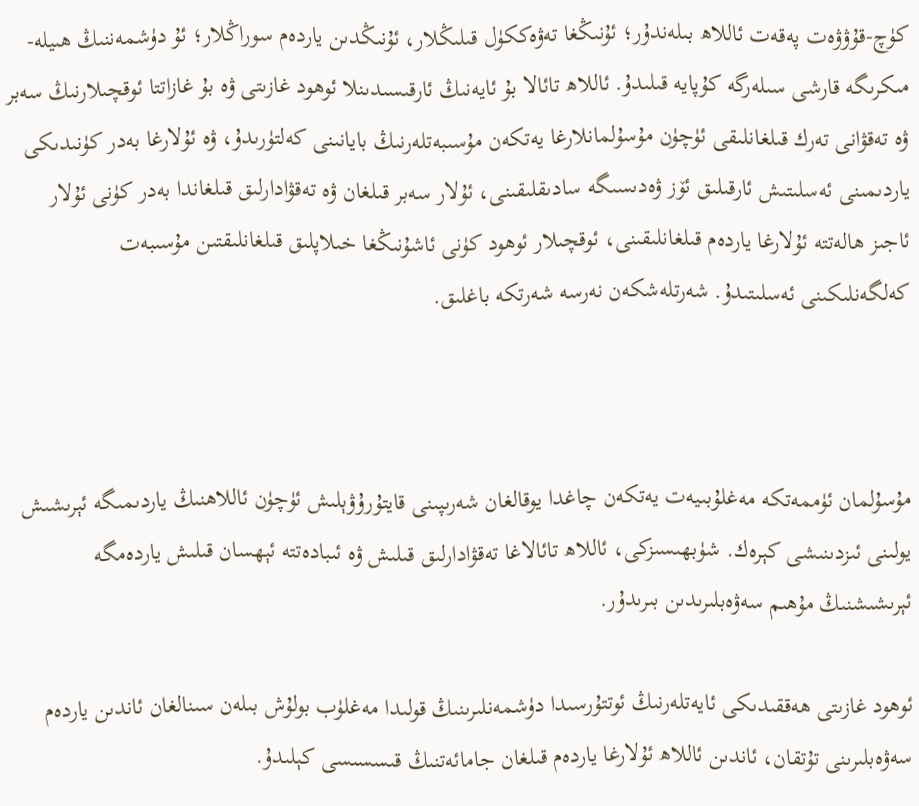كۈچ-قۇۋۋەت پەقەت ئاللاھ بىلەندۇر؛ ئۇنىڭغا تەۋەككۈل قىلىڭلار، ئۇنىڭدىن ياردەم سوراڭلار؛ ئۇ دۈشمەننىڭ ھىيلە-مىكرىگە قارشى سىلەرگە كۇپايە قىلىدۇ. ئاللاھ تائالا بۇ ئايەنىڭ ئارقىسىدىنلا ئوھود غازىتى ۋە بۇ غازاتتا ئوقچىلارنىڭ سەبر ۋە تەقۋانى تەرك قىلغانلىقى ئۈچۈن مۇسۇلمانلارغا يەتكەن مۇسىبەتلەرنىڭ بايانىنى كەلتۈرىدۇ، ۋە ئۇلارغا بەدر كۈنىدىكى ياردىمىنى ئەسلىتىش ئارقىلىق ئۆز ۋەدىسىگە سادىقلىقىنى، ئۇلار سەبر قىلغان ۋە تەقۋادارلىق قىلغاندا بەدر كۈنى ئۇلار ئاجىز ھالەتتە ئۇلارغا ياردەم قىلغانلىقىنى، ئوقچىلار ئوھود كۈنى ئاشۇنىڭغا خىلاپلىق قىلغانلىقتىن مۇسىبەت كەلگەنلىكىنى ئەسلىتىدۇ. شەرتلەشكەن نەرسە شەرتكە باغلىق.



مۇسۇلمان ئۈممەتكە مەغلۇبىيەت يەتكەن چاغدا يوقالغان شەرىپىنى قايتۇرۇۋېلىش ئۈچۈن ئاللاھنىڭ ياردىمىگە ئېرىشىش يولىنى ئىزدىنىشى كېرەك. شۈبھىسىزكى، ئاللاھ تائالاغا تەقۋادارلىق قىلىش ۋە ئىبادەتتە ئېھسان قىلىش ياردەمگە ئېرىشىشنىڭ مۇھىم سەۋەبلىرىدىن بىرىدۇر.

ئوھود غازىتى ھەققىدىكى ئايەتلەرنىڭ ئوتتۇرسىدا دۈشمەنلىرىنىڭ قولىدا مەغلۈب بولۇش بىلەن سىنالغان ئاندىن ياردەم سەۋەبلىرىنى تۇتقان، ئاندىن ئاللاھ ئۇلارغا ياردەم قىلغان جامائەتنىڭ قىسسىسى كېلىدۇ.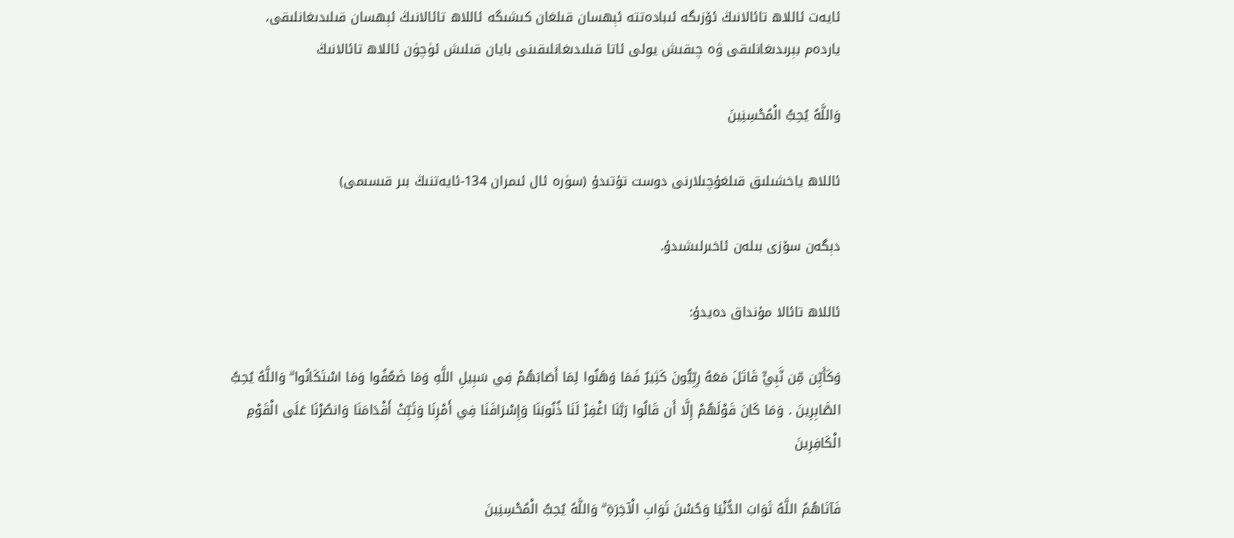ئايەت ئاللاھ تائالانىڭ ئۆزىگە ئىبادەتتە ئېھسان قىلغان كىشىگە ئاللاھ تائالانىڭ ئېھسان قىلىدىغانلىقى، ياردەم بېرىدىغانلىقى ۋە چىقىش يولى ئاتا قىلىدىغانلىقىنى بايان قىلىش ئۈچۈن ئاللاھ تائالانىڭ

وَاللَّهُ يُحِبُّ الْمُحْسِنِينَ

ئاللاھ ياخشىلىق قىلغۇچىلارنى دوست تۇتىدۇ (سۈرە ئال ئىمران 134-ئايەتنىڭ بىر قىسىمى)

دېگەن سۆزى بىلەن ئاخىرلىشىدۇ.

ئاللاھ تائالا مۇنداق دەيدۇ:

وَكَأَيِّن مِّن نَّبِيٍّ قَاتَلَ مَعَهُ رِبِّيُّونَ كَثِيرٌ فَمَا وَهَنُوا لِمَا أَصَابَهُمْ فِي سَبِيلِ اللَّهِ وَمَا ضَعُفُوا وَمَا اسْتَكَانُوا ۗ وَاللَّهُ يُحِبُّ الصَّابِرِينَ . وَمَا كَانَ قَوْلَهُمْ إِلَّا أَن قَالُوا رَبَّنَا اغْفِرْ لَنَا ذُنُوبَنَا وَإِسْرَافَنَا فِي أَمْرِنَا وَثَبِّتْ أَقْدَامَنَا وَانصُرْنَا عَلَى الْقَوْمِ الْكَافِرِينَ

فَآتَاهُمُ اللَّهُ ثَوَابَ الدُّنْيَا وَحُسْنَ ثَوَابِ الْآخِرَةِ ۗ وَاللَّهُ يُحِبُّ الْمُحْسِنِينَ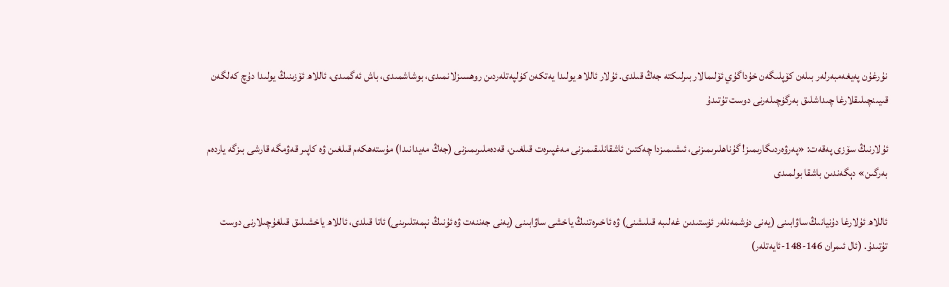نۇرغۇن پەيغەمبەرلەر بىلەن كۆپلىگەن خۇداگۇي ئۆلىمالار بىرلىكتە جەڭ قىلدى. ئۇلار ئاللاھ يولىدا يەتكەن كۈلپەتلەردىن روھسىزلانمىدى، بوشاشمىدى، باش ئەگمىدى، ئاللاھ ئۆزىنىڭ يولىدا دۇچ كەلگەن قىيىنچىلىقلارغا چىداشلىق بەرگۈچىلەرنى دوست تۇتىدۇ

ئۇلارنىڭ سۆزى پەقەت: «پەرۋەردىگارىمىز! گۇناھلىرىمىزنى، ئىشىمىزدا چەكتىن ئاشقانلىقىمىزنى مەغپىرەت قىلغىن، قەدەملىرىمىزنى (جەڭ مەيدانىدا) مۇستەھكەم قىلغىن ۋە كاپىر قەۋمگە قارشى بىزگە ياردەم بەرگىن» دېگەندىن باشقا بولمىدى

ئاللاھ ئۇلارغا دۇنيانىڭ ساۋابىنى (يەنى دۈشمەنلەر ئۈستىدىن غەلىبە قىلىشنى) ۋە ئاخىرەتنىڭ ياخشى ساۋابىنى (يەنى جەننەت ۋە ئۇنىڭ نېمەتلىرىنى) ئاتا قىلدى، ئاللاھ ياخشىلىق قىلغۇچىلارنى دوست تۇتىدۇ. (ئال ئىمران 146-148-ئايەتلەر)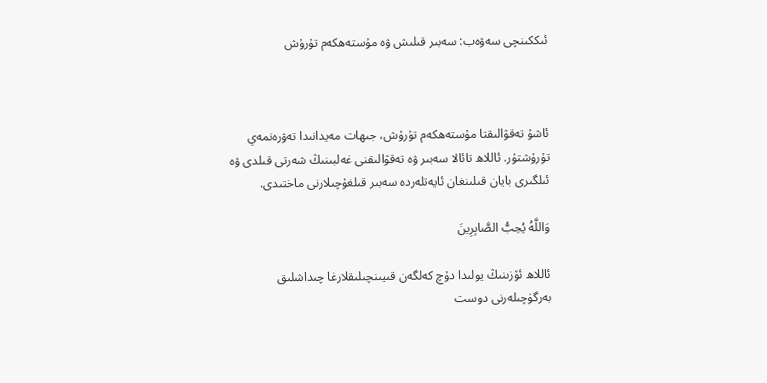ئىككىنچى سەۋەب: سەبىر قىلىش ۋە مۇستەھكەم تۇرۇش



ئاشۇ تەقۋالىقتا مۇستەھكەم تۇرۇش، جىھات مەيدانىدا تەۋرەنمەي تۇرۇشتۇر. ئاللاھ تائالا سەبىر ۋە تەقۋالىقنى غەلبىنىڭ شەرتى قىلدى ۋە ئىلگىرى بايان قىلىنغان ئايەتلەردە سەبىر قىلغۇچىلارنى ماختىدى.

وَاللَّهُ يُحِبُّ الصَّابِرِينَ

ئاللاھ ئۆزىنىڭ يولىدا دۇچ كەلگەن قىيىنچىلىقلارغا چىداشلىق بەرگۈچىلەرنى دوست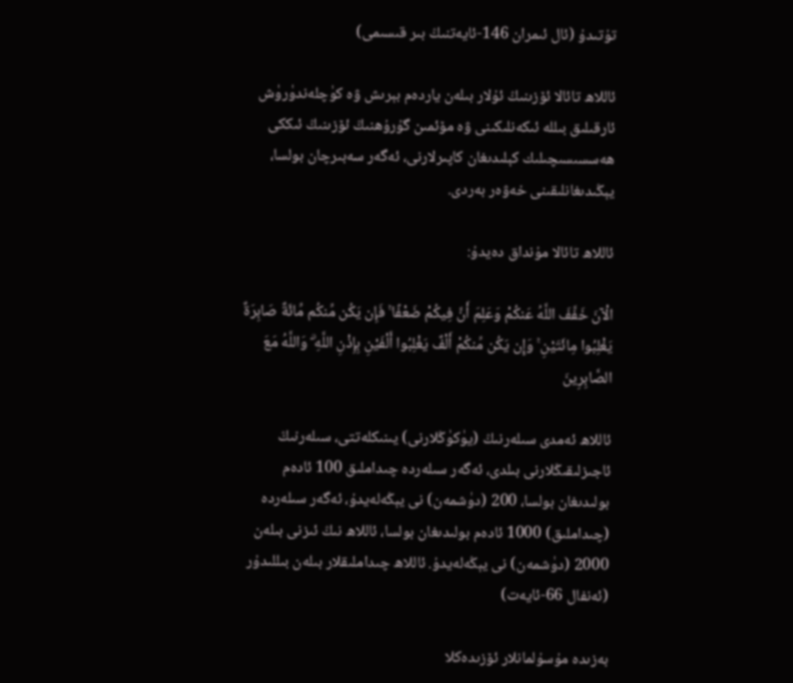تۇتىدۇ (ئال ئىمران 146-ئايەتنىڭ بىر قىسىمى)

ئاللاھ تائالا ئۆزىنىڭ ئۇلار بىلەن ياردەم بېرىش ۋە كۈچلەندۈرۈش ئارقىلىق بىللە ئىكەنلىكىنى ۋە مۆئمىن گۇرۇھنىڭ ئۆزىنىڭ ئىككى ھەسسىسىچىلىك كېلىدىغان كاپىرلارنى، ئەگەر سەبىرچان بولسا، يېڭىدىغانلىقىنى خەۋەر بەردى.

ئاللاھ تائالا مۇنداق دەيدۇ:

الْآنَ خَفَّفَ اللَّهُ عَنكُمْ وَعَلِمَ أَنَّ فِيكُمْ ضَعْفًا ۚ فَإِن يَكُن مِّنكُم مِّائَةٌ صَابِرَةٌ يَغْلِبُوا مِائَتَيْنِ ۚ وَإِن يَكُن مِّنكُمْ أَلْفٌ يَغْلِبُوا أَلْفَيْنِ بِإِذْنِ اللَّهِ ۗ وَاللَّهُ مَعَ الصَّابِرِينَ

ئاللاھ ئەمدى سىلەرنىڭ (يۈكۈڭلارنى) يىنىكلەتتى، سىلەرنىڭ ئاجىزلىقىڭلارنى بىلدى، ئەگەر سىلەردە چىداملىق 100 ئادەم بولىدىغان بولسا، 200 (دۈشمەن) نى يېڭەلەيدۇ، ئەگەر سىلەردە (چىداملىق) 1000 ئادەم بولىدىغان بولسا، ئاللاھ نىڭ ئىزنى بىلەن 2000 (دۈشمەن) نى يېڭەلەيدۇ. ئاللاھ چىداملىقلار بىلەن بىللىدۇر (ئەنفال 66-ئايەت)

بەزىدە مۇسۇلمانلار ئۆزىدەكلا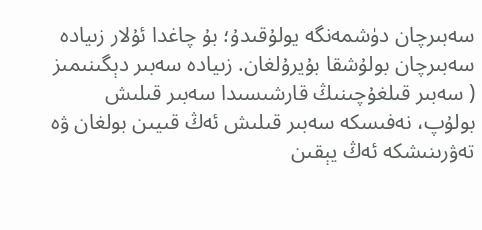سەبىرچان دۈشمەنگە يولۇقىدۇ؛ بۇ چاغدا ئۇلار زىيادە سەبىرچان بولۇشقا بۇيرۇلغان. زىيادە سەبىر دېگىنىمىز ( سەبىر قىلغۇچىنىڭ قارشىسىدا سەبىر قىلىش بولۇپ، نەفىسكە سەبىر قىلىش ئەڭ قىيىن بولغان ۋە تەۋرىنىشكە ئەڭ يېقىن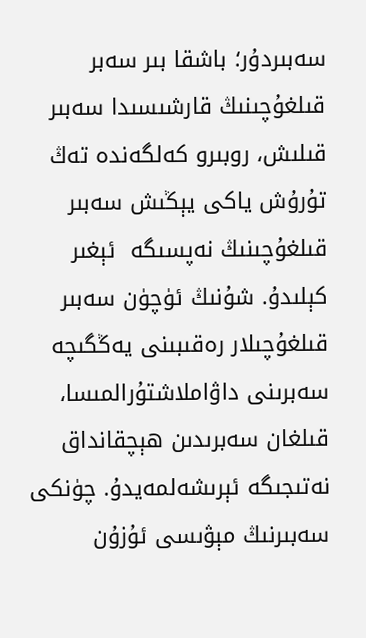سەبىردۇر؛ باشقا بىر سەبر قىلغۇچىنىڭ قارشىسىدا سەبىر قىلىش، روبىرو كەلگەندە تەڭ تۇرۇش ياكى يېڭىش سەبىر قىلغۇچىنىڭ نەپسىگە  ئېغىر كېلىدۇ. شۇنىڭ ئۈچۈن سەبىر قىلغۇچىلار رەقىبىنى يەڭگىچە سەبرىنى داۋاملاشتۇرالمىسا، قىلغان سەبرىدىن ھېچقانداق نەتىجىگە ئېرىشەلمەيدۇ. چۈنكى سەبىرنىڭ مېۋىسى ئۇزۇن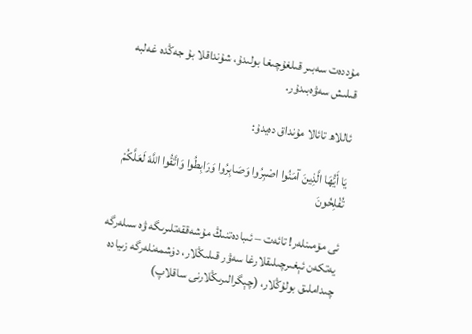مۇددەت سەبىر قىلغۇچىغا بولىدۇ، شۇنداقلا بۇ جەڭدە غەلبە قىلىش سەۋەبىدۇر.

ئاللاھ تائالا مۇنداق دەيدۇ:

يَا أَيُّهَا الَّذِينَ آمَنُوا اصْبِرُوا وَصَابِرُوا وَرَابِطُوا وَاتَّقُوا اللَّهَ لَعَلَّكُمْ تُفْلِحُونَ

ئى مۆمىنلەر! تائەت – ئىبادەتنىڭ مۇشەققەتلىرىگە ۋە سىلەرگە يەتكەن ئېغىرچىلىقلارغا سەۋر قىلىڭلار، دۈشمەنلەرگە زىيادە چىداملىق بولۇڭلار، (چېگرالىرىڭلارنى ساقلاپ)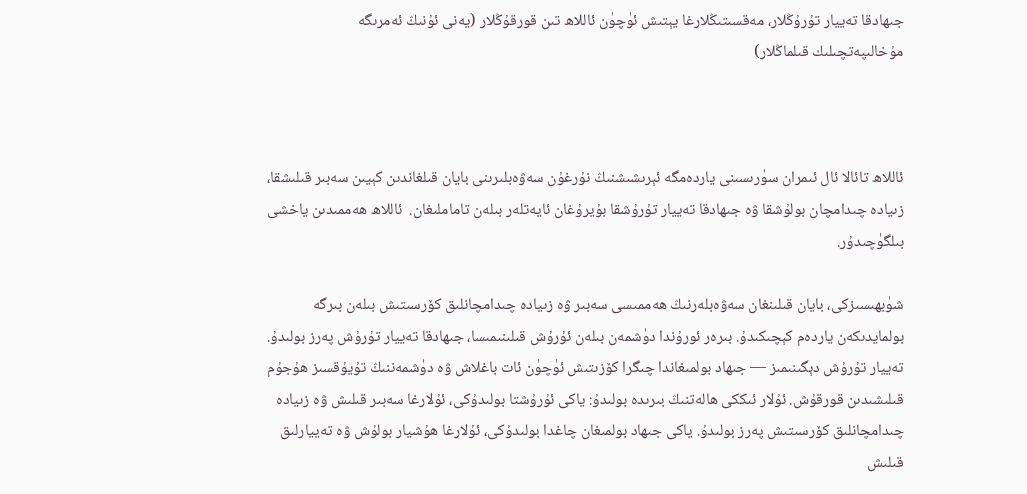جىھادقا تەييار تۇرۇڭلار، مەقسىتىڭلارغا يېتىش ئۈچۈن ئاللاھ تىن قورقۇڭلار (يەنى ئۇنىڭ ئەمرىگە مۇخالىپەتچىلىك قىلماڭلار)



ئاللاھ تائالا ئال ئىمران سۈرىسىنى ياردەمگە ئېرىشىشنىڭ نۇرغۇن سەۋەبلىرىنى بايان قىلغاندىن كېيىن سەبىر قىلىشقا، زىيادە چىدامچان بولۇشقا ۋە جىھادقا تەييار تۇرۇشقا بۇيرۇغان ئايەتلەر بىلەن تاماملىغان.  ئاللاھ ھەممىدىن ياخشى بىلگۈچىدۇر.

شۈبھىسىزكى، بايان قىلىنغان سەۋەبلەرنىڭ ھەممىسى سەبىر ۋە زىيادە چىدامچانلىق كۆرسىتىش بىلەن بىرگە بولمايدىكەن ياردەم كېچىكىدۇ. بىرەر ئورۇندا دۈشمەن بىلەن ئۇرۇش قىلىنىمىسا، جىھادقا تەييار تۇرۇش پەرز بولىدۇ.  تەييار تۇرۇش دېگىنىمىز — جىھاد بولمىغاندا چىگرا كۆزىتىش ئۈچۈن ئات باغلاش ۋە دۈشمەننىڭ تۇيۇقسىز ھۇجۇم قىلىشىدىن قورقۇش. ئۇلار ئىككى ھالەتنىڭ بىرىدە بولىدۇ: ياكى ئۇرۇشتا بولىدۇكى، ئۇلارغا سەبىر قىلىش ۋە زىيادە چىدامچانلىق كۆرسىتىش پەرز بولىدۇ. ياكى جىھاد بولمىغان چاغدا بولىدۇكى، ئۇلارغا ھۇشيار بولۇش ۋە تەييارلىق قىلىش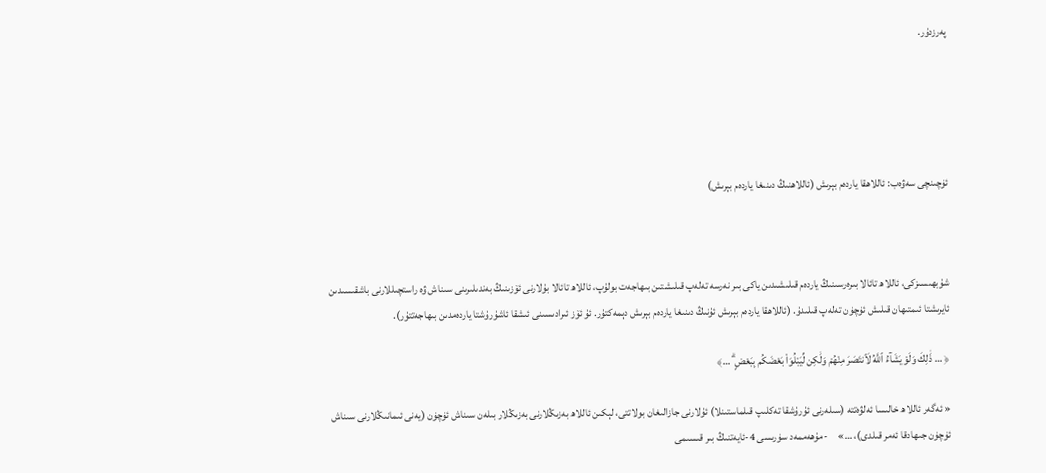پەرزدۇر.





ئۈچىنچى سەۋەب: ئاللاھقا ياردەم بېرىش (ئاللاھنىڭ دىنىغا ياردەم بېرىش)



شۇبھىسىزكى، ئاللاھ تائالا بىرەرسىنىڭ ياردەم قىلىشىدىن ياكى بىر نەرسە تەلەپ قىلىشتىن بىھاجەت بولۇپ، ئاللاھ تائالا بۇلارنى ئۆزىنىڭ بەندىلىرىنى سىناش ۋە راستچىللارنى باشقىسىدىن ئايرىشتا ئىمتىھان قىلىش ئۈچۈن تەلەپ قىلىدۇ. (ئاللاھقا ياردەم بېرىش ئۇنىڭ دىنىغا ياردەم بېرىش دېمەكتۇر. ئۇ ئۆز ئىرادىسىنى ئىشقا ئاشۇرۇشتا ياردەمدىن بىھاجەتتۇر).

﴿ … ذَٰلِكَ وَلَوْ يَشَآءُ ٱللَّهُ لَٱنتَصَرَ مِنْهُمْ وَلَٰكِن لِّيَبْلُوَا۟ بَعْضَكُم بِبَعْضٍ ۗ …﴾

« ئەگەر ئاللاھ خالىسا ئەلۋەتتە (سىلەرنى ئۇرۇشقا تەكلىپ قىلماستىنلا) ئۇلارنى جازالىغان بولاتتى، لېكىن ئاللاھ بەزىڭلارنى بەزىڭلار بىلەن سىناش ئۈچۈن (يەنى ئىمانىڭلارنى سىناش ئۈچۈن جىھادقا ئەمر قىلدى)، …»     -مۇھەممەد سۈرىسى 4-ئايەتنىڭ بىر قىسىمى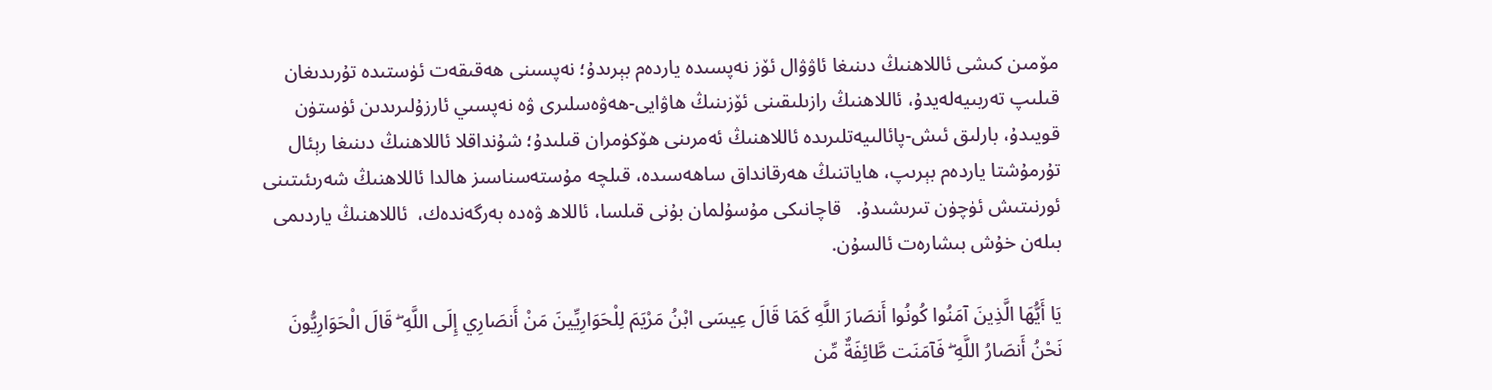مۆمىن كىشى ئاللاھنىڭ دىنىغا ئاۋۋال ئۆز نەپسىدە ياردەم بېرىدۇ؛ نەپسىنى ھەقىقەت ئۈستىدە تۇرىدىغان قىلىپ تەربىيەلەيدۇ، ئاللاھنىڭ رازىلىقىنى ئۆزىنىڭ ھاۋايى-ھەۋەسلىرى ۋە نەپسىي ئارزۇلىرىدىن ئۈستۈن قويىدۇ، بارلىق ئىش-پائالىيەتلىرىدە ئاللاھنىڭ ئەمرىنى ھۆكۈمران قىلىدۇ؛ شۇنداقلا ئاللاھنىڭ دىنىغا رېئال تۇرمۇشتا ياردەم بېرىپ، ھاياتنىڭ ھەرقانداق ساھەسىدە، قىلچە مۇستەسناسىز ھالدا ئاللاھنىڭ شەرىئىتىنى ئورنىتىش ئۈچۈن تىرىشىدۇ.   قاچانىكى مۇسۇلمان بۇنى قىلسا، ئاللاھ ۋەدە بەرگەندەك،  ئاللاھنىڭ ياردىمى بىلەن خۇش بىشارەت ئالسۇن.

يَا أَيُّهَا الَّذِينَ آمَنُوا كُونُوا أَنصَارَ اللَّهِ كَمَا قَالَ عِيسَى ابْنُ مَرْيَمَ لِلْحَوَارِيِّينَ مَنْ أَنصَارِي إِلَى اللَّهِ ۖ قَالَ الْحَوَارِيُّونَ نَحْنُ أَنصَارُ اللَّهِ ۖ فَآمَنَت طَّائِفَةٌ مِّن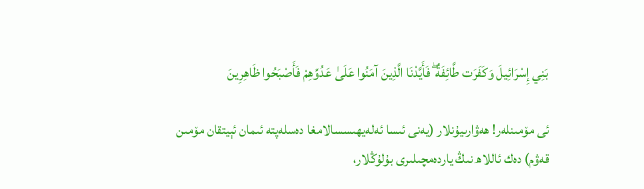بَنِي إِسْرَائِيلَ وَكَفَرَت طَّائِفَةٌ ۖ فَأَيَّدْنَا الَّذِينَ آمَنُوا عَلَىٰ عَدُوِّهِمْ فَأَصْبَحُوا ظَاهِرِينَ

ئى مۆمىنلەر! ھەۋارىيۇنلار (يەنى ئىسا ئەلەيھىسسالامغا دەسلەپتە ئىمان ئېيتقان مۆمىن قەۋم) دەك ئاللاھ نىڭ ياردەمچىلىرى بۇلۇڭلار،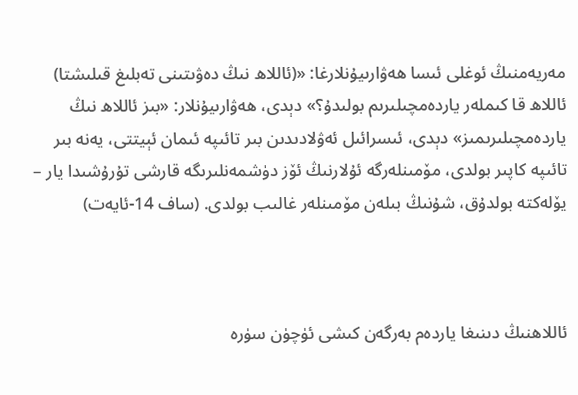مەريەمنىڭ ئوغلى ئىسا ھەۋارىيۇنلارغا: «(ئاللاھ نىڭ دەۋىتىنى تەبلىغ قىلىشتا) ئاللاھ قا كىملەر ياردەمچىلىرىم بولىدۇ؟» دېدى، ھەۋارىيۇنلار: «بىز ئاللاھ نىڭ ياردەمچىلىرىمىز» دېدى، ئىسرائىل ئەۋلادىدىن بىر تائىپە ئىمان ئېيتتى، يەنە بىر تائىپە كاپىر بولدى، مۆمىنلەرگە ئۇلارنىڭ ئۆز دۈشمەنلىرىگە قارشى تۇرۇشىدا يار – يۆلەكتە بولدۇق، شۇنىڭ بىلەن مۆمىنلەر غالىب بولدى. (ساف 14-ئايەت)



ئاللاھنىڭ دىنىغا ياردەم بەرگەن كىشى ئۈچۈن سۈرە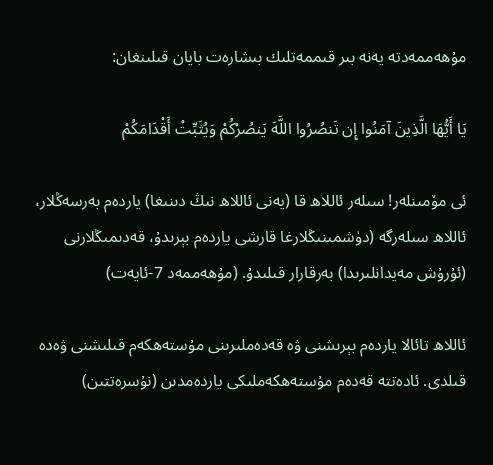مۇھەممەدتە يەنە بىر قىممەتلىك بىشارەت بايان قىلىنغان:

يَا أَيُّهَا الَّذِينَ آمَنُوا إِن تَنصُرُوا اللَّهَ يَنصُرْكُمْ وَيُثَبِّتْ أَقْدَامَكُمْ

ئى مۆمىنلەر! سىلەر ئاللاھ قا (يەنى ئاللاھ نىڭ دىنىغا) ياردەم بەرسەڭلار، ئاللاھ سىلەرگە (دۈشمىنىڭلارغا قارشى ياردەم بېرىدۇ، قەدىمىڭلارنى (ئۇرۇش مەيدانلىرىدا) بەرقارار قىلىدۇ. (مۇھەممەد 7-ئايەت)

ئاللاھ تائالا ياردەم بېرىشنى ۋە قەدەملىرىنى مۇستەھكەم قىلىشنى ۋەدە قىلدى. ئادەتتە قەدەم مۇستەھكەملىكى ياردەمدىن (نۇسرەتتىن)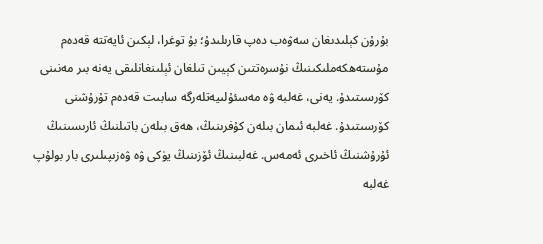بۇرۇن كېلىدىغان سەۋەب دەپ قارىلىدۇ؛ بۇ توغرا، لېكىن ئايەتتە قەدەم مۇستەھكەملىكىنىڭ نۇسرەتتىن كېيىن تىلغان ئېلىنغانلىقى يەنە بىر مەنىنى كۆرسىتىدۇ. يەنى، غەلبە ۋە مەسئۇلىيەتلەرگە سابىت قەدەم تۇرۇشنى كۆرسىتىدۇ. غەلبە ئىمان بىلەن كۇفرىنىڭ، ھەق بىلەن باتىلنىڭ ئارىسىنىڭ ئۇرۇشنىڭ ئاخىرى ئەمەس. غەلبىنىڭ ئۆزىنىڭ يۈكى ۋە ۋەزىپىلىرى بار بولۇپ غەلبە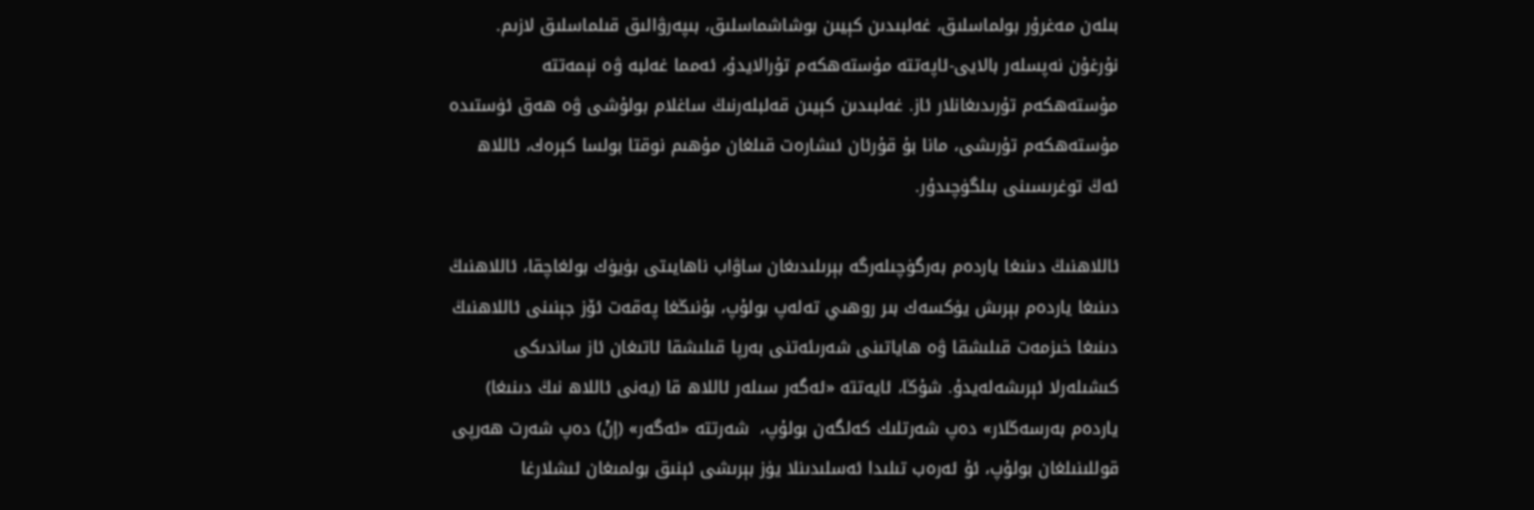بىلەن مەغرۇر بولماسلىق، غەلبىدىن كېيىن بوشاشماسلىق، بىپەرۋالىق قىلماسلىق لازىم. نۇرغۇن نەپسلەر بالايى-ئاپەتتە مۇستەھكەم تۇرالايدۇ، ئەمما غەلبە ۋە نېمەتتە مۇستەھكەم تۇرىدىغانلار ئاز. غەلبىدىن كېيىن قەلبلەرنىڭ ساغلام بولۇشى ۋە ھەق ئۈستىدە مۇستەھكەم تۇرىشى، مانا بۇ قۇرئان ئىشارەت قىلغان مۇھىم نوقتا بولسا كېرەك، ئاللاھ ئەڭ توغرىسىنى بىلگۈچىدۇر.

ئاللاھنىڭ دىنىغا ياردەم بەرگۈچىلەرگە بېرىلىدىغان ساۋاب ناھايىتى بۈيۈك بولغاچقا، ئاللاھنىڭ دىنىغا ياردەم بېرىش يۈكسەك بىر روھىي تەلەپ بولۇپ، بۇنىڭغا پەقەت ئۆز جېنىنى ئاللاھنىڭ دىنىغا خىزمەت قىلىشقا ۋە ھاياتىنى شەرىئەتنى بەرپا قىلىشقا ئاتىغان ئاز ساندىكى كىشىلەرلا ئېرىشەلەيدۇ. شۇڭا، ئايەتتە «ئەگەر سىلەر ئاللاھ قا (يەنى ئاللاھ نىڭ دىنىغا) ياردەم بەرسەڭلار» دەپ شەرتلىك كەلگەن بولۇپ،  شەرتتە «ئەگەر» (إنْ) دەپ شەرت ھەرپى قوللىنىلغان بولۇپ، ئۇ ئەرەب تىلىدا ئەسلىدىنلا يۈز بېرىشى ئېنىق بولمىغان ئىشلارغا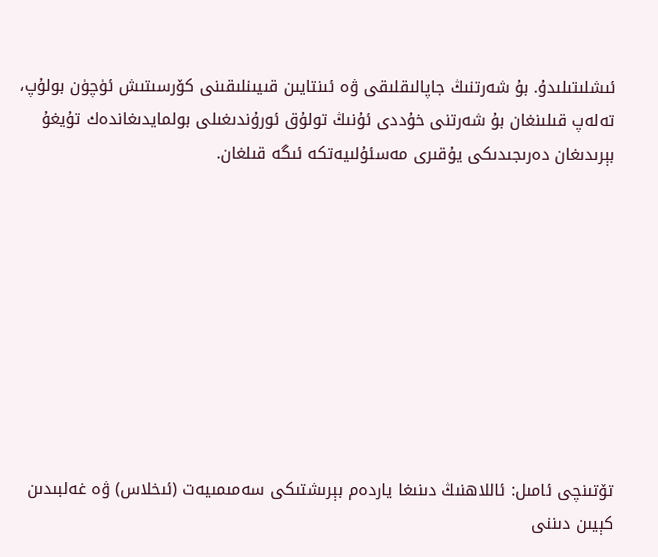ئىشلىتىلىدۇ. بۇ شەرتنىڭ جاپالىقلىقى ۋە ئىنتايىن قىيىنلىقىنى كۆرسىتىش ئۈچۈن بولۇپ، تەلەپ قىلىنغان بۇ شەرتنى خۇددى ئۇنىڭ تولۇق ئورۇندىغىلى بولمايدىغاندەك تۇيغۇ بېرىدىغان دەرىجىدىكى يۇقىرى مەسئۇلىيەتكە ئىگە قىلغان.









تۆتىنچى ئامىل: ئاللاھنىڭ دىنىغا ياردەم بېرىشتىكى سەمىمىيەت (ئىخلاس) ۋە غەلبىدىن كېيىن دىننى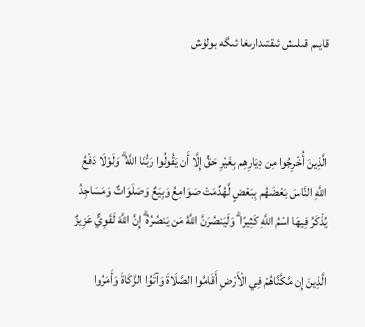قايىم قىلىش ئىقتىدارىغا ئىگە بولۇش



الَّذِينَ أُخْرِجُوا مِن دِيَارِهِم بِغَيْرِ حَقٍّ إِلَّا أَن يَقُولُوا رَبُّنَا اللَّهُ ۗ وَلَوْلَا دَفْعُ اللَّهِ النَّاسَ بَعْضَهُم بِبَعْضٍ لَّهُدِّمَتْ صَوَامِعُ وَبِيَعٌ وَصَلَوَاتٌ وَمَسَاجِدُ يُذْكَرُ فِيهَا اسْمُ اللَّهِ كَثِيرًا ۗ وَلَيَنصُرَنَّ اللَّهُ مَن يَنصُرُهُ ۗ إِنَّ اللَّهَ لَقَوِيٌّ عَزِيزٌ

الَّذِينَ إِن مَّكَّنَّاهُمْ فِي الْأَرْضِ أَقَامُوا الصَّلَاةَ وَآتَوُا الزَّكَاةَ وَأَمَرُوا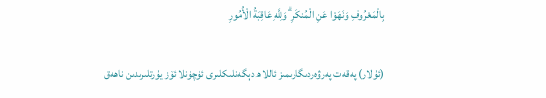بِالْمَعْرُوفِ وَنَهَوْا عَنِ الْمُنكَرِ ۗ وَلِلَّهِ عَاقِبَةُ الْأُمُورِ

(ئۇلار) پەقەت پەرۋەردىگارىمىز ئاللاھ دېگەنلىكلىرى ئۈچۈنلا ئۆز يۇرتلىرىدىن ناھەق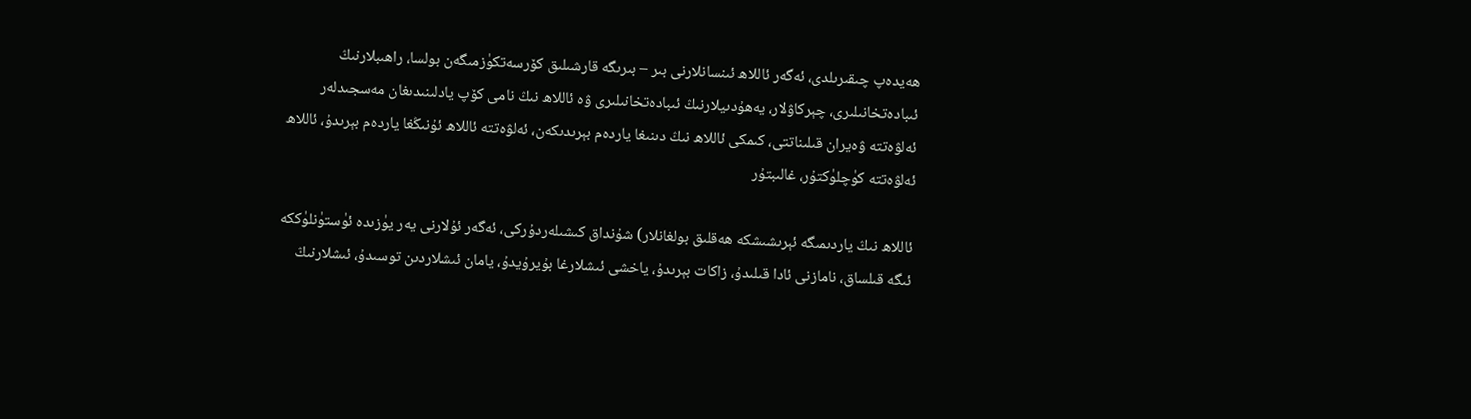ھەيدەپ چىقىرىلدى، ئەگەر ئاللاھ ئىنسانلارنى بىر – بىرىگە قارشىلىق كۆرسەتكۈزمىگەن بولسا، راھىبلارنىڭ ئىبادەتخانىلىرى، چېركاۋلار، يەھۇدىيلارنىڭ ئىبادەتخانىلىرى ۋە ئاللاھ نىڭ نامى كۆپ يادلىنىدىغان مەسجىدلەر ئەلۋەتتە ۋەيران قىلىناتتى، كىمكى ئاللاھ نىڭ دىنىغا ياردەم بېرىدىكەن، ئەلۋەتتە ئاللاھ ئۇنىڭغا ياردەم بېرىدۇ، ئاللاھ ئەلۋەتتە كۈچلۈكتۇر، غالىبتۇر

ئاللاھ نىڭ ياردىمىگە ئېرىشىشكە ھەقلىق بولغانلار) شۇنداق كىشىلەردۇركى، ئەگەر ئۇلارنى يەر يۈزىدە ئۈستۈنلۈككە ئىگە قىلساق، نامازنى ئادا قىلىدۇ، زاكات بېرىدۇ، ياخشى ئىشلارغا بۇيرۇيدۇ، يامان ئىشلاردىن توسىدۇ، ئىشلارنىڭ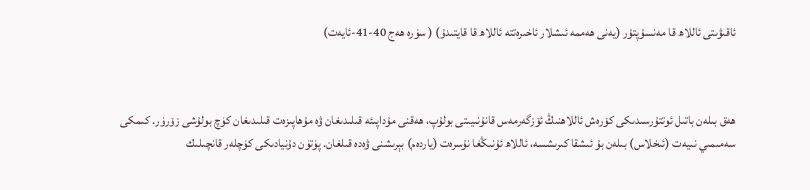ئاقىۋىتى ئاللاھ قا مەنسۇپتۇر (يەنى ھەممە ئىشلار ئاخىرەتتە ئاللاھ قا قايتىدۇ) ( سۈرە ھەج 40-41-ئايەت)



ھەق بىلەن باتىل ئوتتۇرسىدىكى كۆرەش ئاللاھنىڭ ئۆزگەرمەس قانۇنىيىتى بولۇپ، ھەقنى مۇداپىئە قىلىدىغان ۋە مۇھاپىزەت قىلىدىغان كۈچ بولۇشى زۆرۈر. كىمكى سەمىمىي نىيەت (ئىخلاس) بىلەن بۇ ئىشقا كىرىشسە، ئاللاھ ئۇنىڭغا نۇسرەت (ياردەم) بېرىشنى ۋەدە قىلغان. پۈتۈن دۇنيادىكى كۈچلەر قانچىلىك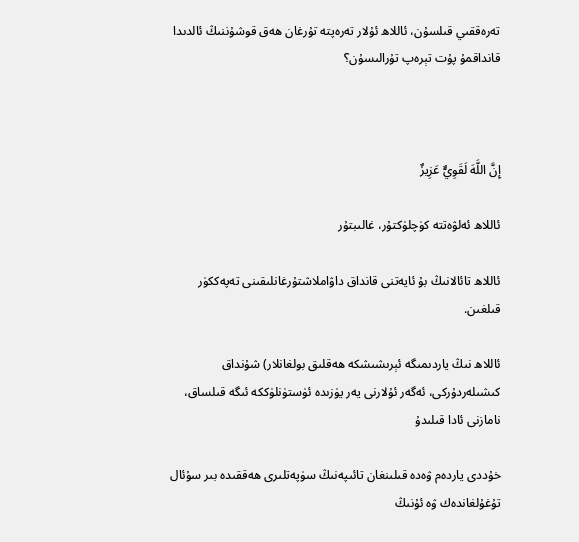تەرەققىي قىلسۇن، ئاللاھ ئۇلار تەرەپتە تۇرغان ھەق قوشۇننىڭ ئالدىدا قانداقمۇ پۇت تېرەپ تۇرالىسۇن؟



إِنَّ اللَّهَ لَقَوِيٌّ عَزِيزٌ

ئاللاھ ئەلۋەتتە كۈچلۈكتۇر، غالىبتۇر

ئاللاھ تائالانىڭ بۇ ئايەتنى قانداق داۋاملاشتۇرغانلىقىنى تەپەككۈر قىلغىن.

ئاللاھ نىڭ ياردىمىگە ئېرىشىشكە ھەقلىق بولغانلار) شۇنداق كىشىلەردۇركى، ئەگەر ئۇلارنى يەر يۈزىدە ئۈستۈنلۈككە ئىگە قىلساق، نامازنى ئادا قىلىدۇ

خۇددى ياردەم ۋەدە قىلىنغان تائىپەنىڭ سۈپەتلىرى ھەققىدە بىر سۇئال تۇغۇلغاندەك ۋە ئۇنىڭ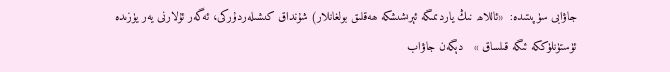جاۋابى سۈپىتىدە:  «ئاللاھ نىڭ ياردىمىگە ئېرىشىشكە ھەقلىق بولغانلار) شۇنداق كىشىلەردۇركى، ئەگەر ئۇلارنى يەر يۈزىدە ئۈستۈنلۈككە ئىگە قىلساق »   دېگەن جاۋاب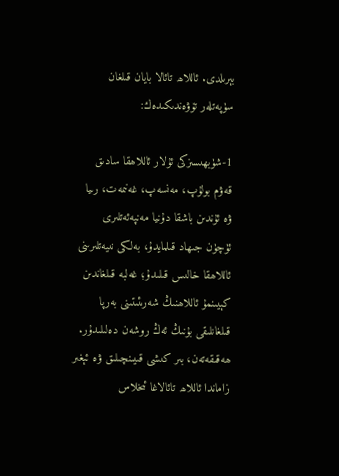بېرىلدى. ئاللاھ تائالا بايان قىلغان سۈپەتلەر تۆۋەندىكىدەك:

1-شۈبھىسىزكى ئۇلار ئاللاھقا سادىق قەۋم بولۇپ، مەنسەپ، غەنىمەت، رىيا ۋە ئۇندىن باشقا دۇنيا مەنپەئەتلىرى ئۈچۈن جىھاد قىلمايدۇ، بەلكى نىيەتلىرىنى ئاللاھقا خالىس قىلىدۇ؛ غەلبە قىلغاندىن كېيىنمۇ ئاللاھنىڭ شەرىئىتىنى بەرپا قىلغانلىقى بۇنىڭ ئەڭ روشەن دەلىلىدۇر. ھەقىقەتەن، بىر كىشى قىيىنچىلىق ۋە ئېغىر زاماندا ئاللاھ تائالاغا ئىخلاس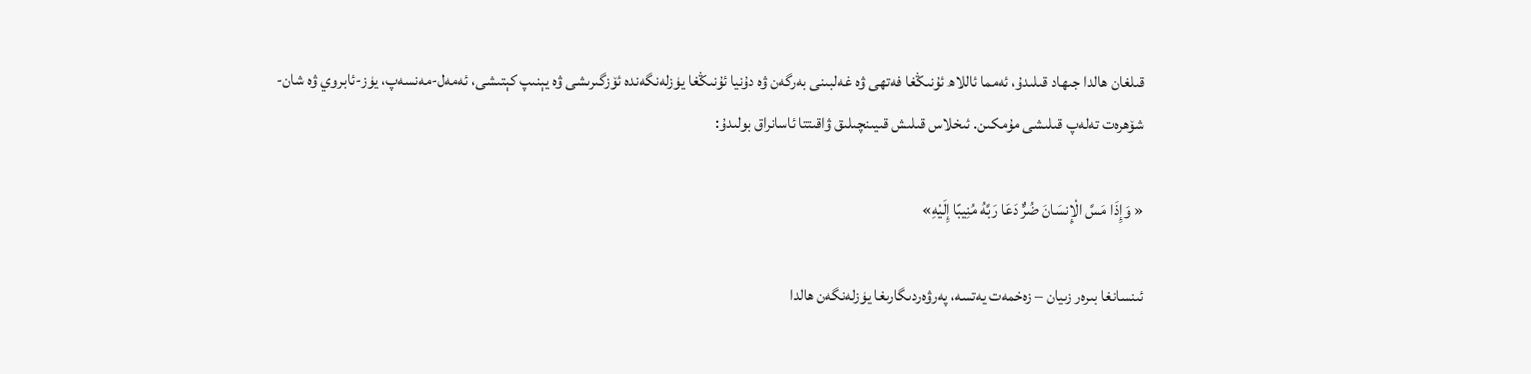قىلغان ھالدا جىھاد قىلىدۇ، ئەمما ئاللاھ ئۇنىڭغا فەتھى ۋە غەلبىنى بەرگەن ۋە دۇنيا ئۇنىڭغا يۈزلەنگەندە ئۆزگىرىشى ۋە يېنىپ كېتىشى، ئەمەل-مەنسەپ، يۈز-ئابروي ۋە شان-شۆھرەت تەلەپ قىلىشى مۇمكىن. ئىخلاس قىلىش قىيىنچىلىق ۋاقىتتا ئاسانراق بولىدۇ:

« وَإِذَا مَسَّ الْإِنسَانَ ضُرٌّ دَعَا رَبَّهُ مُنِيبًا إِلَيْهِ»

ئىنسانغا بىرەر زىيان – زەخمەت يەتسە، پەرۋەردىگارىغا يۈزلەنگەن ھالدا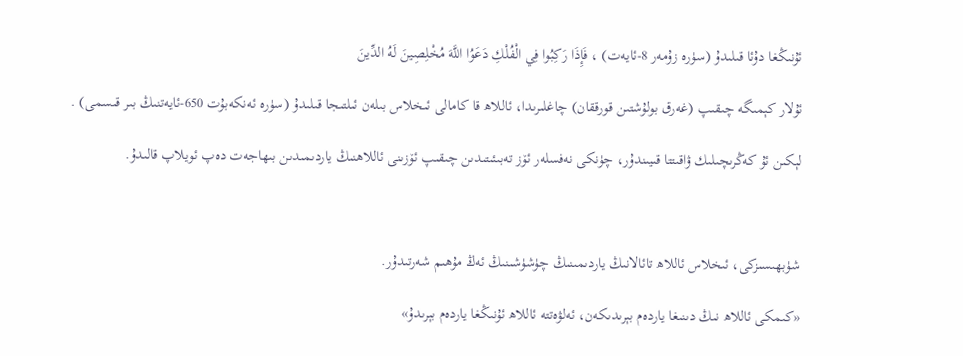ئۇنىڭغا دۇئا قىلىدۇ (سۈرە زۇمەر 8-ئايەت) ، فَإِذَا رَكِبُوا فِي الْفُلْكِ دَعَوُا اللَّهَ مُخْلِصِينَ لَهُ الدِّينَ

ئۇلار كېمىگە چىقىپ (غەرق بولۇشتىن قورققان) چاغلىرىدا، ئاللاھ قا كامالى ئىخلاس بىلەن ئىلتىجا قىلىدۇ (سۈرە ئەنكەبۇت 650-ئايەتنىڭ بىر قىسمى) .

لېكىن ئۇ كەڭرىچىلىك ۋاقىتتا قىيىندۇر، چۈنكى نەفسلەر ئۆز تەبىئىتىدىن چىقىپ ئۆزىنى ئاللاھنىڭ ياردىمىدىن بىھاجەت دەپ ئويلاپ قالىدۇ.



شۈبھىسىزكى، ئىخلاس ئاللاھ تائالانىڭ ياردىمىنىڭ چۈشۈشىنىڭ ئەڭ مۇھىم شەرتىدۇر.

«كىمكى ئاللاھ نىڭ دىنىغا ياردەم بېرىدىكەن، ئەلۋەتتە ئاللاھ ئۇنىڭغا ياردەم بېرىدۇ»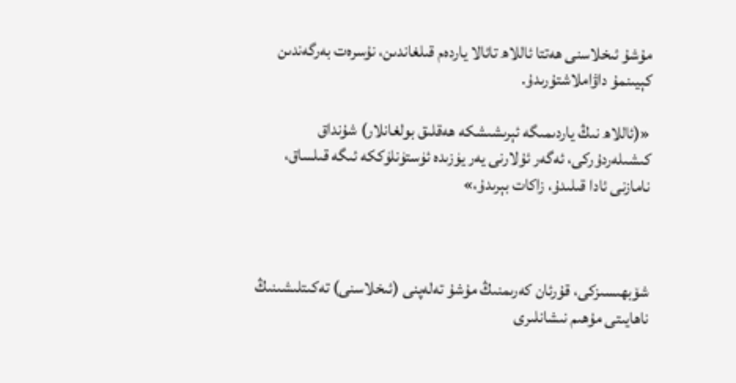مۇشۇ ئىخلاسنى ھەتتا ئاللاھ تائالا ياردەم قىلغاندىن، نۇسرەت بەرگەندىن كېيىنمۇ داۋاملاشتۇرىدۇ.

«(ئاللاھ نىڭ ياردىمىگە ئېرىشىشكە ھەقلىق بولغانلار) شۇنداق كىشىلەردۇركى، ئەگەر ئۇلارنى يەر يۈزىدە ئۈستۈنلۈككە ئىگە قىلساق، نامازنى ئادا قىلىدۇ، زاكات بېرىدۇ،»



شۆبھىسىزكى، قۇرئان كەرىمنىڭ مۇشۇ تەلەپنى (ئىخلاسنى) تەكىتلىشىنىڭ ناھايىتى مۇھىم نىشانلىرى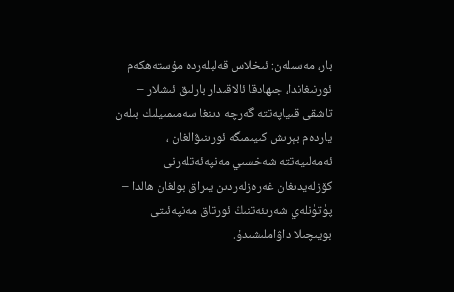بار، مەسىلەن: ئىخلاس قەلبلەردە مۇستەھكەم ئورنىغاندا، جىھادقا ئالاقىدار بارلىق ئىشلار – تاشقى قىياپەتتە گەرچە دىنغا سەمىمىيلىك بىلەن ياردەم بېرىش كىيىمىگە ئورىنىۋالغان ، ئەمەلىيەتتە شەخسىي مەنپەئەتلەرنى كۆزلەيدىغان غەرەزلەردىن يىراق بولغان ھالدا – پۈتۈنلەي شەرىئەتنىڭ ئورتاق مەنپەئىتى بويىچىلا داۋاملىشىدۇ.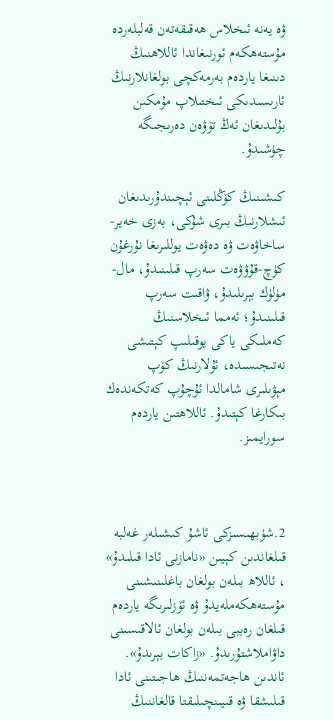ۋە يەنە ئىخلاس ھەقىقەتەن قەلبلەردە مۇستەھكەم ئورنىغاندا ئاللاھنىڭ دىنىغا ياردەم بەرمەكچى بولغانلارنىڭ ئارىسىدىكى ئىختىلاپ مۇمكىن بۇلىدىغان ئەڭ تۆۋەن دەرىجىگە چۈشىدۇ.

كىشىنىڭ كۆڭلىنى ئېچىندۇرىدىغان ئىشلارنىڭ بىرى شۇكى، بەزى خەير-ساخاۋەت ۋە دەۋەت يوللىرىغا نۇرغۇن كۈچ-قۇۋۋەت سەرپ قىلىنىدۇ، مال-مۈلۈك بېرىلىدۇ، ۋاقىت سەرپ قىلىنىدۇ؛ ئەمما ئىخلاسنىڭ كەملىكى ياكى يوقىلىپ كېتىشى نەتىجىسىدە، ئۇلارنىڭ كۆپ مېۋىلىرى شامالدا ئۇچۇپ كەتكەندەك بىكارغا كېتىدۇ. ئاللاھتىن ياردەم سورايمىز.



2.شۈبھىسىزكى ئاشۇ كىشىلەر غەلبە قىلغاندىن كېيىن «نامازنى ئادا قىلىدۇ» ، ئاللاھ بىلەن بولغان باغلىنىشىنى مۇستەھكەملەيدۇ ۋە ئۆزلىرىگە ياردەم قىلغان رەببى بىلەن بولغان ئالاقىسىنى داۋاملاشتۇرىدۇ. «زاكات بېرىدۇ». ئاندىن ھاجەتمەننىڭ ھاجىتىنى ئادا قىلىشقا ۋە قىيىنچىلىقتا قالغاننىڭ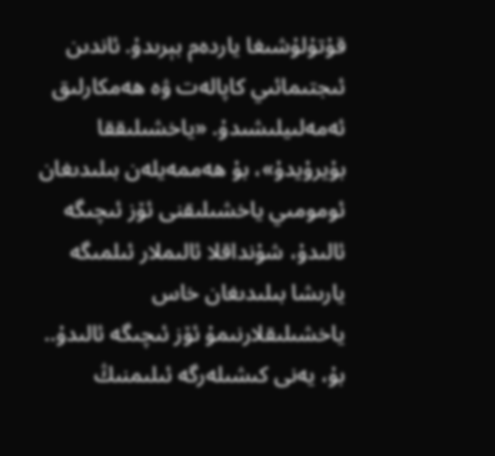قۇتۇلۇشىغا ياردەم بېرىدۇ. ئاندىن ئىجتىمائىي كاپالەت ۋە ھەمكارلىق ئەمەلىيلىشىدۇ. «ياخشىلىققا بۇيرۇيدۇ»، بۇ ھەممەيلەن بىلىدىغان ئومومىي ياخشىلىقنى ئۆز ئىچىگە ئالىدۇ، شۇنداقلا ئالىملار ئىلمىگە يارىشا بىلىدىغان خاس ياخشىلىقلارنىمۇ ئۆز ئىچىگە ئالىدۇ.. بۇ، يەنى كىشىلەرگە ئىلىمنىڭ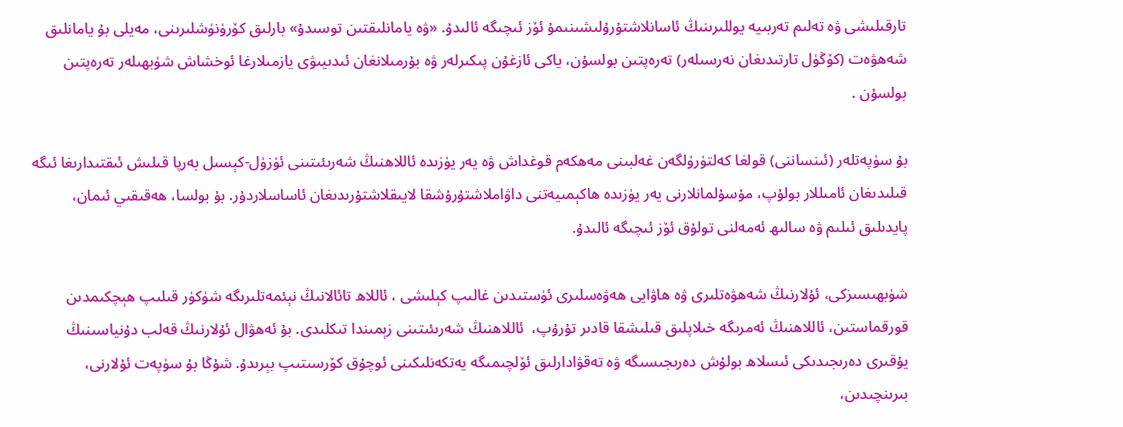تارقىلىشى ۋە تەلىم تەربىيە يوللىرىنىڭ ئاسانلاشتۇرۇلىشىنىمۇ ئۆز ئىچىگە ئالىدۇ. «ۋە يامانلىقتىن توسىدۇ» بارلىق كۆرۈنۈشلىرىنى، مەيلى بۇ يامانلىق شەھۋەت (كۆڭۈل تارتىدىغان نەرسىلەر) تەرەپتىن بولسۇن، ياكى ئازغۇن پىكىرلەر ۋە بۇرمىلانغان ئىدىيىۋى يازمىلارغا ئوخشاش شۈبھىلەر تەرەپتىن بولسۇن .

بۇ سۈپەتلەر (ئىنساننى) قولغا كەلتۈرۈلگەن غەلبىنى مەھكەم قوغداش ۋە يەر يۈزىدە ئاللاھنىڭ شەرىئىتىنى ئۈزۈل-كېسىل بەرپا قىلىش ئىقتىدارىغا ئىگە قىلىدىغان ئامىللار بولۇپ، مۇسۇلمانلارنى يەر يۈزىدە ھاكېمىيەتنى داۋاملاشتۇرۇشقا لايىقلاشتۇرىدىغان ئاساسلاردۇر. بۇ بولسا، ھەقىقىي ئىمان، پايدىلىق ئىلىم ۋە سالىھ ئەمەلنى تولۇق ئۆز ئىچىگە ئالىدۇ.

شۈبھىسىزكى، ئۇلارنىڭ شەھۋەتلىرى ۋە ھاۋايى ھەۋەسلىرى ئۈستىدىن غالىپ كېلىشى ، ئاللاھ تائالانىڭ نېئمەتلىرىگە شۈكۈر قىلىپ ھېچكىمدىن قورقماستىن، ئاللاھنىڭ ئەمرىگە خىلاپلىق قىلىشقا قادىر تۇرۇپ،  ئاللاھنىڭ شەرىئىتىنى زېمىندا تىكلىدى. بۇ ئەھۋال ئۇلارنىڭ قەلب دۇنياسىنىڭ يۇقىرى دەرىجىدىكى ئىسلاھ بولۇش دەرىجىسىگە ۋە تەقۋادارلىق ئۆلچىمىگە يەتكەنلىكىنى ئوچۇق كۆرسىتىپ بېرىدۇ. شۇڭا بۇ سۈپەت ئۇلارنى، بىرىنچىدىن،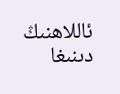ئاللاھنىڭ دىنىغا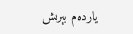ياردەم بېرىش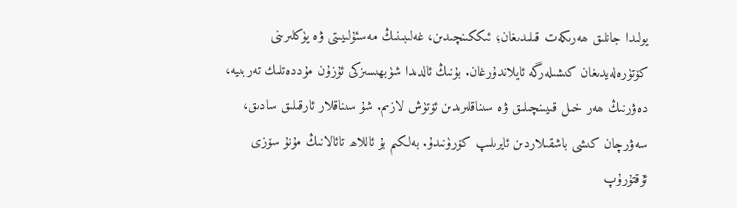يولىدا جانلىق ھەرىكەت قىلىدىغان؛ ئىككىنچىدىن، غەلىبىنىڭ مەسئۇلىيىتى ۋە يۈكلىرىنى كۆتۈرەلەيدىغان كىشىلەرگە ئايلاندۇرغان. بۇنىڭ ئالدىدا شۈبھىسىزكى ئۇزۇن مۇددەتلىك تەربىيە، دەۋرنىڭ ھەر خىل قىيىنچىلىق ۋە سىناقلىرىدىن ئۆتۈش لازىم. شۇ سىناقلار ئارقىلىق سادىق، سەۋرچان كىشى باشقىلاردىن ئايرىلىپ كۆرۈنىدۇ. بەلكىم بۇ ئاللاھ تائالانىڭ مۇنۇ سۆزى ئۇقتۇرۇپ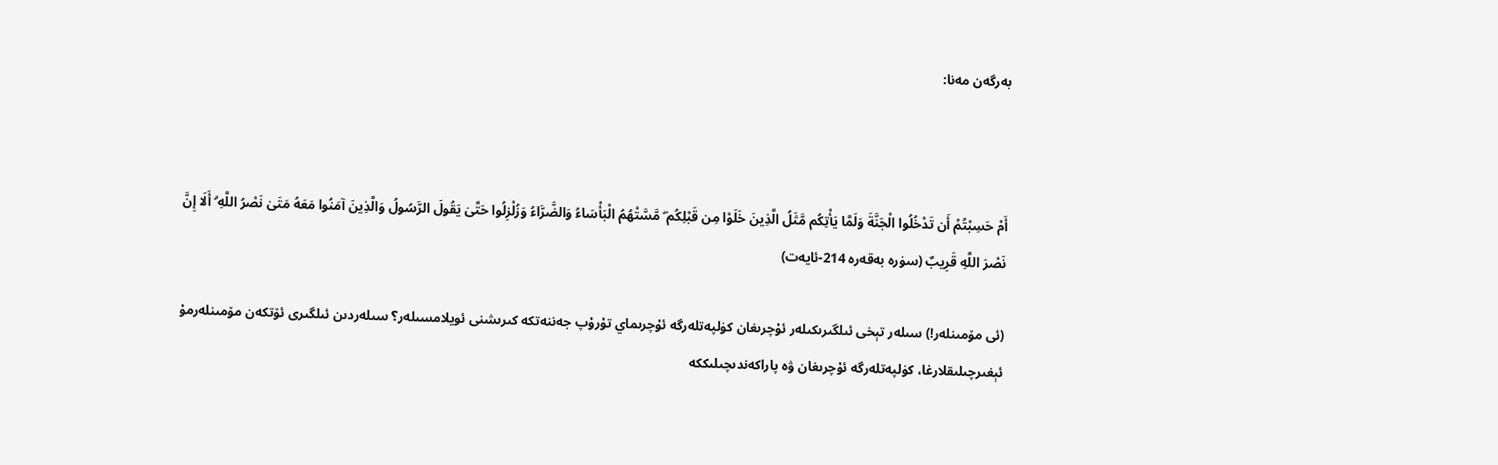بەرگەن مەنا:



أَمْ حَسِبْتُمْ أَن تَدْخُلُوا الْجَنَّةَ وَلَمَّا يَأْتِكُم مَّثَلُ الَّذِينَ خَلَوْا مِن قَبْلِكُم ۖ مَّسَّتْهُمُ الْبَأْسَاءُ وَالضَّرَّاءُ وَزُلْزِلُوا حَتَّىٰ يَقُولَ الرَّسُولُ وَالَّذِينَ آمَنُوا مَعَهُ مَتَىٰ نَصْرُ اللَّهِ ۗ أَلَا إِنَّ نَصْرَ اللَّهِ قَرِيبٌ (سۈرە بەقەرە 214-ئايەت)

(ئى مۆمىنلەر!) سىلەر تېخى ئىلگىرىكىلەر ئۇچرىغان كۈلپەتلەرگە ئۇچرىماي تۇرۇپ جەننەتكە كىرىشنى ئويلامسىلەر؟ سىلەردىن ئىلگىرى ئۆتكەن مۆمىنلەرمۇ ئېغىرچىلىقلارغا، كۈلپەتلەرگە ئۇچرىغان ۋە پاراكەندىچىلىككە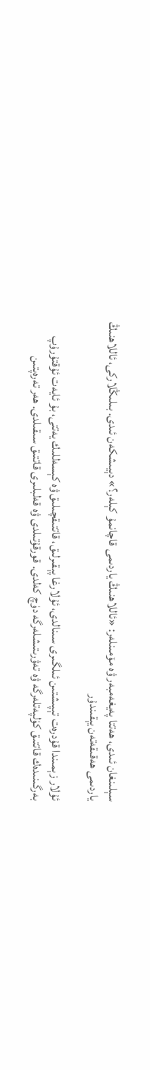سېلىنغان ئىدى، ھەتتا پەيغەمبەر ۋە مۆمىنلەر: «ئاللاھنىڭ ياردىمى قاچانمۇ كېلەر؟» دېيىشكەن ئىدى. بىلىڭلاركى، ئاللاھنىڭ ياردىمى ھەقىقەتەن يېقىندۇر

ئۇلار زېمىندا قۇدرەت تېپىشتىن ئىلگىرى سىنالدى، ئۇلارغا پېقىرلىق، قاتتىقچىلىق ۋە كېسەللىك يەتتى، بۇ ئايەت ئۇقتۇرۇپ بەرگىنىدەك قاتتىق كۈلپەتلەرگە ۋە تەۋرىتىشلەرگە دۈچ كەلدى. قورقۇتىلدى ۋە قەلبلىرى قاتتىق سىقىلدى. ھەر تەرەپتىن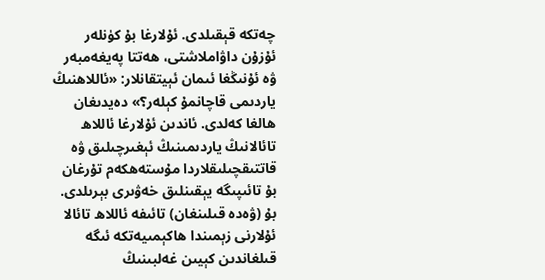چەتكە قېقىلدى. ئۇلارغا بۇ كۈنلەر ئۇزۇن داۋاملاشتى، ھەتتا پەيغەمبەر ۋە ئۇنىڭغا ئىمان ئېيتقانلار: «ئاللاھنىڭ ياردىمى قاچانمۇ كېلەر؟» دەيدىغان ھالغا كەلدى. ئاندىن ئۇلارغا ئاللاھ تائالانىڭ ياردىمىنىڭ ئېغىرچىلىق ۋە قاتتىقچىلىقلاردا مۇستەھكەم تۇرغان بۇ تائىپىگە يېقىنلىق خەۋىرى بېرىلدى. بۇ (ۋەدە قىلىنغان) تائىفە ئاللاھ تائالا ئۇلارنى زېمىندا ھاكېمىيەتكە ئىگە قىلغاندىن كېيىن غەلبىنىڭ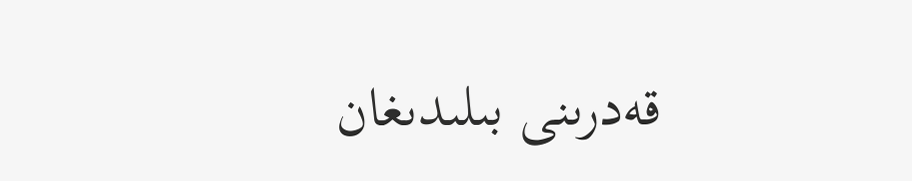قەدرىنى بىلىدىغان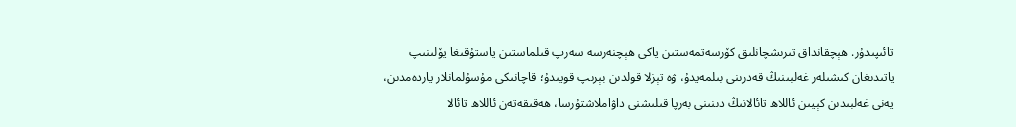تائىپىدۇر. ھېچقانداق تىرىشچانلىق كۆرسەتمەستىن ياكى ھېچنەرسە سەرپ قىلماستىن ياستۇقىغا يۆلىنىپ ياتىدىغان كىشىلەر غەلبىنىڭ قەدرىنى بىلمەيدۇ، ۋە تېزلا قولدىن بېرىپ قويىدۇ؛ قاچانىكى مۇسۇلمانلار ياردەمدىن، يەنى غەلبىدىن كېيىن ئاللاھ تائالانىڭ دىنىنى بەرپا قىلىشنى داۋاملاشتۇرسا، ھەقىقەتەن ئاللاھ تائالا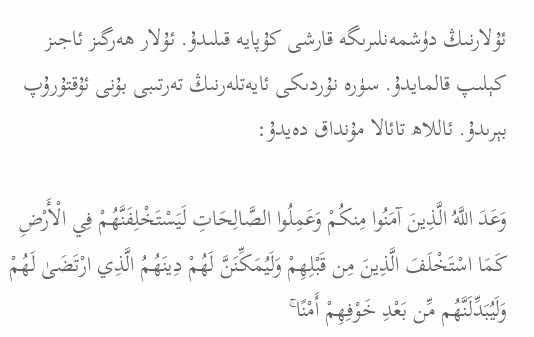ئۇلارنىڭ دۈشمەنلىرىگە قارشى كۇپايە قىلىدۇ. ئۇلار ھەرگىز ئاجىز كېلىپ قالمايدۇ. سۈرە نۇردىكى ئايەتلەرنىڭ تەرتىبى بۇنى ئۇقتۇرۇپ بېرىدۇ. ئاللاھ تائالا مۇنداق دەيدۇ:

وَعَدَ اللَّهُ الَّذِينَ آمَنُوا مِنكُمْ وَعَمِلُوا الصَّالِحَاتِ لَيَسْتَخْلِفَنَّهُمْ فِي الْأَرْضِ كَمَا اسْتَخْلَفَ الَّذِينَ مِن قَبْلِهِمْ وَلَيُمَكِّنَنَّ لَهُمْ دِينَهُمُ الَّذِي ارْتَضَىٰ لَهُمْ وَلَيُبَدِّلَنَّهُم مِّن بَعْدِ خَوْفِهِمْ أَمْنًا ۚ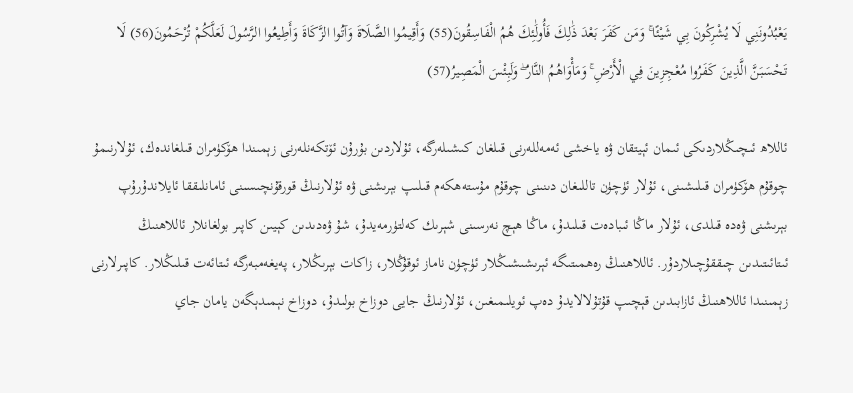يَعْبُدُونَنِي لَا يُشْرِكُونَ بِي شَيْئًا ۚ وَمَن كَفَرَ بَعْدَ ذَٰلِكَ فَأُولَٰئِكَ هُمُ الْفَاسِقُونَ(55) وَأَقِيمُوا الصَّلَاةَ وَآتُوا الزَّكَاةَ وَأَطِيعُوا الرَّسُولَ لَعَلَّكُمْ تُرْحَمُونَ(56) لَا تَحْسَبَنَّ الَّذِينَ كَفَرُوا مُعْجِزِينَ فِي الْأَرْضِ ۚ وَمَأْوَاهُمُ النَّارُ ۖ وَلَبِئْسَ الْمَصِيرُ(57)

ئاللاھ ئىچىڭلاردىكى ئىمان ئېيتقان ۋە ياخشى ئەمەللەرنى قىلغان كىشىلەرگە، ئۇلاردىن بۇرۇن ئۆتكەنلەرنى زېمىندا ھۆكۈمران قىلغاندەك، ئۇلارنىمۇ چوقۇم ھۆكۈمران قىلىشىنى، ئۇلار ئۈچۈن تاللىغان دىنىنى چوقۇم مۇستەھكەم قىلىپ بېرىشنى ۋە ئۇلارنىڭ قورقۇنچىسىنى ئامانلىققا ئايلاندۇرۇپ بېرىشنى ۋەدە قىلدى، ئۇلار ماڭا ئىبادەت قىلىدۇ، ماڭا ھېچ نەرسىنى شېرىك كەلتۈرمەيدۇ، شۇ ۋەدىدىن كېيىن كاپىر بولغانلار ئاللاھنىڭ ئىتائىتىدىن چىققۇچىلاردۇر. ئاللاھنىڭ رەھمىتىگە ئېرىشىشىڭلار ئۈچۈن ناماز ئوقۇڭلار، زاكات بېرىڭلار، پەيغەمبەرگە ئىتائەت قىلىڭلار. كاپىرلارنى زېمىنىدا ئاللاھنىڭ ئازابىدىن قېچىپ قۇتۇلالايدۇ دەپ ئويلىمىغىن، ئۇلارنىڭ جايى دوزاخ بولىدۇ، دوزاخ نېمىدېگەن يامان جاي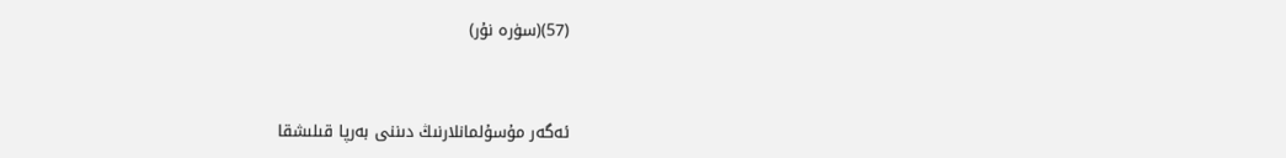(57)(سۈرە نۇر)



ئەگەر مۇسۇلمانلارنىڭ دىننى بەرپا قىلىشقا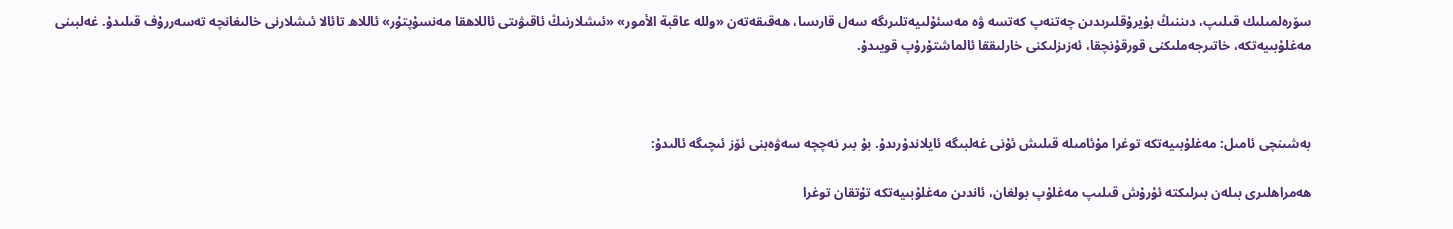سۆرەلمىلىك قىلىپ، دىننىڭ بۇيرۇقلىرىدىن چەتنەپ كەتسە ۋە مەسئۇلىيەتلىرىگە سەل قارىسا، ھەقىقەتەن «ولله عاقبة الأمور» «ئىشلارنىڭ ئاقىۋىتى ئاللاھقا مەنسۇپتۇر» ئاللاھ تائالا ئىشلارنى خالىغانچە تەسەررۇف قىلىدۇ. غەلبىنى مەغلۇبىيەتكە، خاتىرجەملىكنى قورقۇنچقا، ئەزىزلىكنى خارلىققا ئالماشتۇرۇپ قويىدۇ.



بەشىنچى ئامىل: مەغلۇبىيەتكە توغرا مۇئامىلە قىلىش ئۇنى غەلبىگە ئايلاندۇرىدۇ. بۇ بىر نەچچە سەۋەبنى ئۆز ئىچىگە ئالىدۇ:

ھەمراھلىرى بىلەن بىرلىكتە ئۇرۇش قىلىپ مەغلۇپ بولغان، ئاندىن مەغلۇبىيەتكە تۇتقان توغرا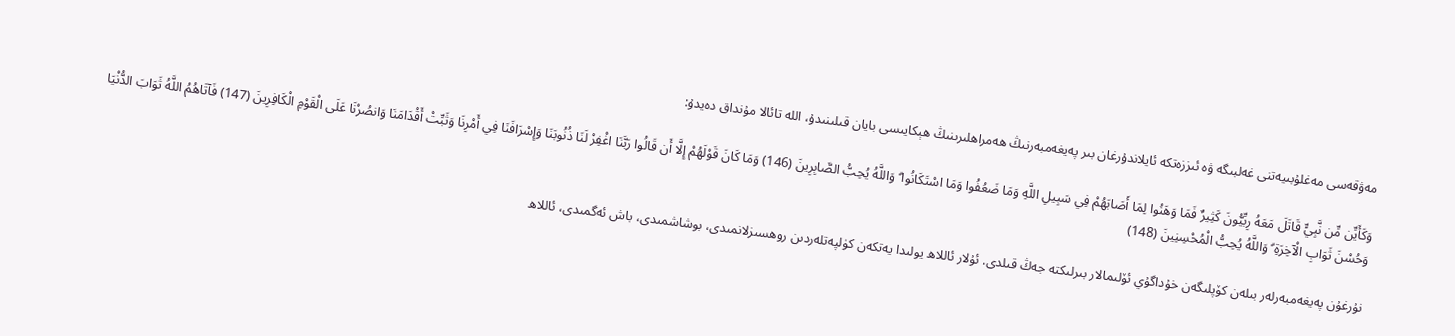مەۋقەسى مەغلۇبىيەتنى غەلبىگە ۋە ئىززەتكە ئايلاندۇرغان بىر پەيغەمبەرنىڭ ھەمراھلىرىنىڭ ھېكايىسى بايان قىلىنىدۇ، اللە تائالا مۇنداق دەيدۇ:

وَكَأَيِّن مِّن نَّبِيٍّ قَاتَلَ مَعَهُ رِبِّيُّونَ كَثِيرٌ فَمَا وَهَنُوا لِمَا أَصَابَهُمْ فِي سَبِيلِ اللَّهِ وَمَا ضَعُفُوا وَمَا اسْتَكَانُوا ۗ وَاللَّهُ يُحِبُّ الصَّابِرِينَ (146) وَمَا كَانَ قَوْلَهُمْ إِلَّا أَن قَالُوا رَبَّنَا اغْفِرْ لَنَا ذُنُوبَنَا وَإِسْرَافَنَا فِي أَمْرِنَا وَثَبِّتْ أَقْدَامَنَا وَانصُرْنَا عَلَى الْقَوْمِ الْكَافِرِينَ (147) فَآتَاهُمُ اللَّهُ ثَوَابَ الدُّنْيَا وَحُسْنَ ثَوَابِ الْآخِرَةِ ۗ وَاللَّهُ يُحِبُّ الْمُحْسِنِينَ (148)

نۇرغۇن پەيغەمبەرلەر بىلەن كۆپلىگەن خۇداگۇي ئۆلىمالار بىرلىكتە جەڭ قىلدى. ئۇلار ئاللاھ يولىدا يەتكەن كۈلپەتلەردىن روھسىزلانمىدى، بوشاشمىدى، باش ئەگمىدى، ئاللاھ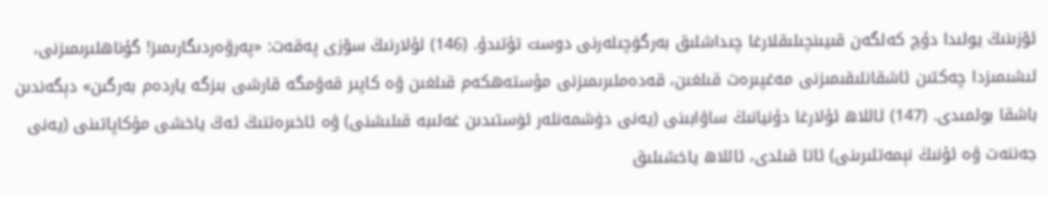ئۆزىنىڭ يولىدا دۇچ كەلگەن قىيىنچىلىقلارغا چىداشلىق بەرگۈچىلەرنى دوست تۇتىدۇ. (146) ئۇلارنىڭ سۆزى پەقەت: «پەرۋەردىگارىمىز! گۇناھلىرىمىزنى، ئىشىمىزدا چەكتىن ئاشقانلىقىمىزنى مەغپىرەت قىلغىن، قەدەملىرىمىزنى مۇستەھكەم قىلغىن ۋە كاپىر قەۋمگە قارشى بىزگە ياردەم بەرگىن» دېگەندىن باشقا بولمىدى. (147) ئاللاھ ئۇلارغا دۇنيانىڭ ساۋابىنى (يەنى دۈشمەنلەر ئۈستىدىن غەلىبە قىلىشنى) ۋە ئاخىرەتنىڭ ئەڭ ياخشى مۇكاپاتىنى (يەنى جەننەت ۋە ئۇنىڭ نېمەتلىرىنى) ئاتا قىلدى، ئاللاھ ياخشىلىق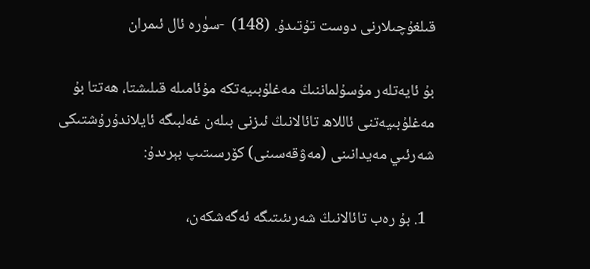قىلغۇچىلارنى دوست تۇتىدۇ. (148)  -سۈرە ئال ئىمران

بۇ ئايەتلەر مۇسۇلماننىڭ مەغلۇبىيەتكە مۇئامىلە قىلىشتا، ھەتتا بۇ مەغلۇبىيەتنى ئاللاھ تائالانىڭ ئىزنى بىلەن غەلبىگە ئايلاندۇرۇشتىكى شەرئىي مەيدانىنى (مەۋقەسىنى) كۆرسىتىپ بېرىدۇ:

  1. بۇ رەب تائالانىڭ شەرىئىتىگە ئەگەشكەن،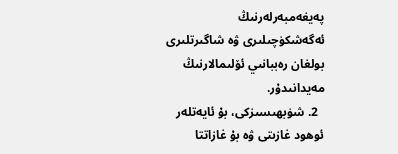پەيغەمبەرلەرنىڭ ئەگەشكۈچىلىرى ۋە شاگىرتلىرى بولغان رەببانىي ئۆلىمالارنىڭ مەيدانىدۇر.
  2. شۈبھىسىزكى، بۇ ئايەتلەر ئوھود غازىتى ۋە بۇ غازاتتا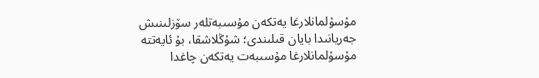مۇسۇلمانلارغا يەتكەن مۇسىبەتلەر سۆزلىنىش جەريانىدا بايان قىلىندى؛ شۇڭلاشقا، بۇ ئايەتتە مۇسۇلمانلارغا مۇسىبەت يەتكەن چاغدا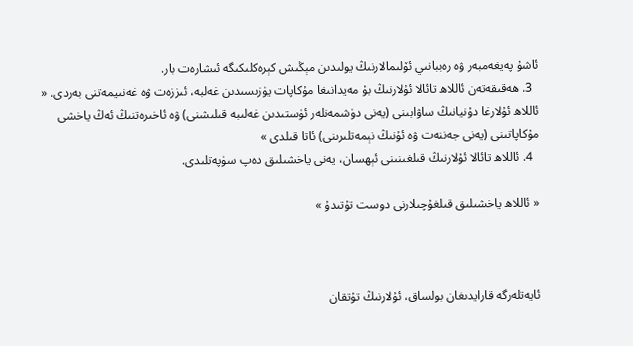ئاشۇ پەيغەمبەر ۋە رەببانىي ئۆلىمالارنىڭ يولىدىن مېڭىش كېرەكلىكىگە ئىشارەت بار.
  3. ھەقىقەتەن ئاللاھ تائالا ئۇلارنىڭ بۇ مەيدانىغا مۇكاپات يۈزىسىدىن غەلبە، ئىززەت ۋە غەنىيمەتنى بەردى. « ئاللاھ ئۇلارغا دۇنيانىڭ ساۋابىنى (يەنى دۈشمەنلەر ئۈستىدىن غەلىبە قىلىشنى) ۋە ئاخىرەتنىڭ ئەڭ ياخشى مۇكاپاتىنى (يەنى جەننەت ۋە ئۇنىڭ نېمەتلىرىنى) ئاتا قىلدى »
  4. ئاللاھ تائالا ئۇلارنىڭ قىلغىنىنى ئېھسان، يەنى ياخشىلىق دەپ سۈپەتلىدى.

« ئاللاھ ياخشىلىق قىلغۇچىلارنى دوست تۇتىدۇ »



ئايەتلەرگە قارايدىغان بولساق، ئۇلارنىڭ تۇتقان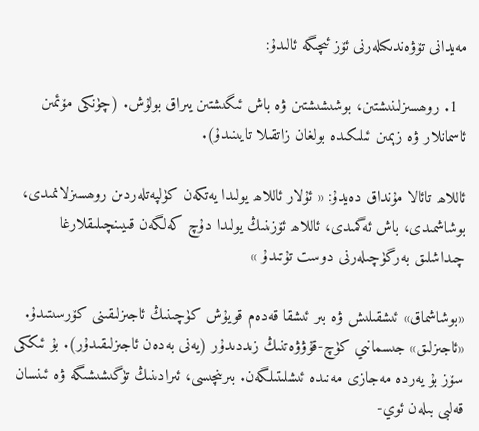مەيدانى تۆۋەندىكىلەرنى ئۆز ئىچىگە ئالىدۇ:

  1. روھسىزلىنىشتىن، بوشىشىشتىن ۋە باش ئىگىشتىن يىراق بولۇش. (چۈنكى مۆئمىن ئاسمانلار ۋە زېمىن ئىلىكىدە بولغان زاتقىلا تايىنىدۇ).

ئاللاھ تائالا مۇنداق دەيدۇ: « ئۇلار ئاللاھ يولىدا يەتكەن كۈلپەتلەردىن روھسىزلانمىدى، بوشاشمىدى، باش ئەگمىدى، ئاللاھ ئۆزىنىڭ يولىدا دۇچ كەلگەن قىيىنچىلىقلارغا چىداشلىق بەرگۈچىلەرنى دوست تۇتىدۇ »

«بوشاشماق» ئىشقىلىش ۋە بىر ئىشقا قەدەم قويۇش كۈچىنىڭ ئاجىزلىقىنى كۆرسىتىدۇ. «ئاجىزلىق» جىسمانىي كۈچ-قۇۋۋەتنىڭ زىددىدۇر (يەنى بەدەن ئاجىزلىقىدۇر). بۇ ئىككى سۆز بۇ يەردە مەجازى مەنىدە ئىشلىتىلگەن. بىرىنچىسى، ئىرادىنىڭ تۈگىشىشىگە ۋە ئىنسان قەلبى بىلەن ئوي-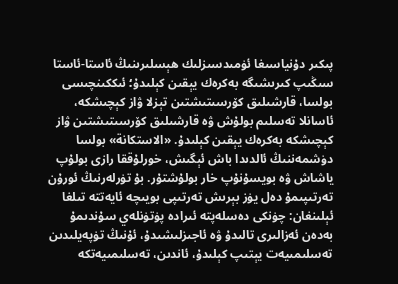پىكىر دۇنياسىغا ئۈمىدسىزلىك ھېسلىرىنىڭ ئاستا-ئاستا سىڭىپ كىرىشىگە بەكرەك يېقىن كېلىدۇ؛ ئىككىنچىسى بولسا، قارشىلىق كۆرسىتىشتىن تېزلا ۋاز كېچىشكە، ئاسانلا تەسلىم بولۇش ۋە قارشىلىق كۆرسىتىشتىن ۋاز كېچىشكە بەكرەك يېقىن كېلىدۇ. «الاستكانة» بولسا دۈشمەننىڭ ئالدىدا باش ئېگىش، خورلۇققا رازى بولۇپ ياشاش ۋە بويسۇنۇپ خار بولۇشتۇر. بۇ تۈرلەرنىڭ ئورۇن تەرتىپىمۇ دەل يۈز بېرىش تەرتىپى بويىچە ئايەتتە تىلغا ئېلىنغان: چۈنكى دەسلەپتە ئىرادە پۈتۈنلەي سۇندىمۇ بەدەن ئەزالىرى تالىدۇ ۋە ئاجىزلىشىدۇ، ئۇنىڭ تۈپەيلىدىن تەسلىمىيەت يېتىپ كېلىدۇ، ئاندىن، تەسلىمىيەتكە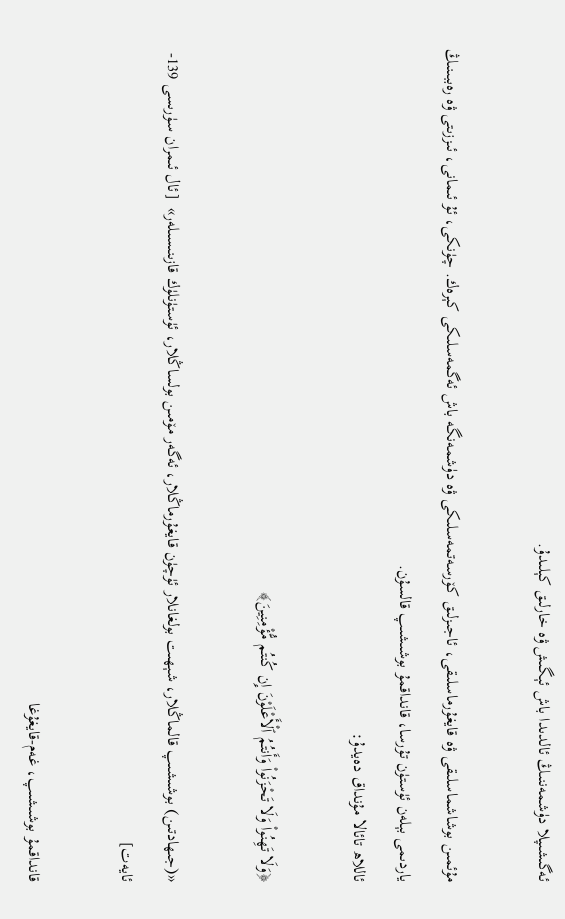ئەگىشىپلا دۈشمەننىڭ ئالدىدا باش ئېگىش ۋە خارلىق كېلىدۇ.

مۇئمىن بوشاشماسلىقى ۋە قايغۇرماسلىقى، ئاجىزلىق كۆرسەتمەسلىكى ۋە دۈشمەنگە باش ئەگمەسلىكى كېرەك. چۈنكى، ئۇ ئىمانى، ئىززىتى ۋە رەببىنىڭ ياردىمى بېلەن ئۈستۈن تۇرسا، قانداقمۇ بوشىشىپ قالسۇن.
ئاللاھ تائالا مۇنداق دەيدۇ:

﴿وَلَا تَهِنُوا۟ وَلَا تَحْزَنُوا۟ وَأَنتُمُ ٱلْأَعْلَوْنَ إِن كُنتُم مُّؤْمِنِينَ﴾

«(جىھادتىن) بوشىشىپ قالماڭلار، شېھىت بولغانلار ئۈچۈن قايغۇرماڭلار، ئەگەر مۆمىن بولساڭلار، ئۈستۈنلۈك قازىنىسىلەر»  [ئال ئىمران سۈرىسى 139-ئايەت]

قانداقمۇ بوشىشىپ، غەم-قايغۇغا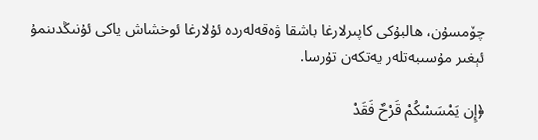چۆمسۇن، ھالبۇكى كاپىرلارغا باشقا ۋەقەلەردە ئۇلارغا ئوخشاش ياكى ئۇنىڭدىنمۇ ئېغىر مۇسىبەتلەر يەتكەن تۇرسا.

﴿إِن يَمْسَسْكُمْ قَرْحٌ فَقَدْ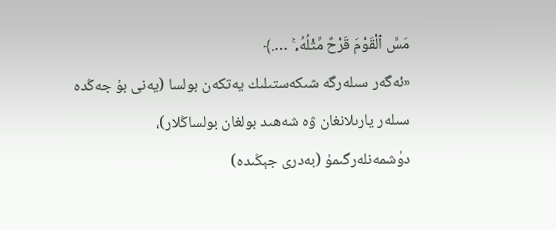مَسَّ ٱلْقَوْمَ قَرْحٌ مِّثْلُهُۥ ۚ ….﴾
«ئەگەر سىلەرگە شىكەستىلىك يەتكەن بولسا (يەنى بۇ جەڭدە سىلەر يارىلانغان ۋە شەھىد بولغان بولساڭلار)، دۈشمەنلەرگىمۇ (بەدرى جېڭىدە)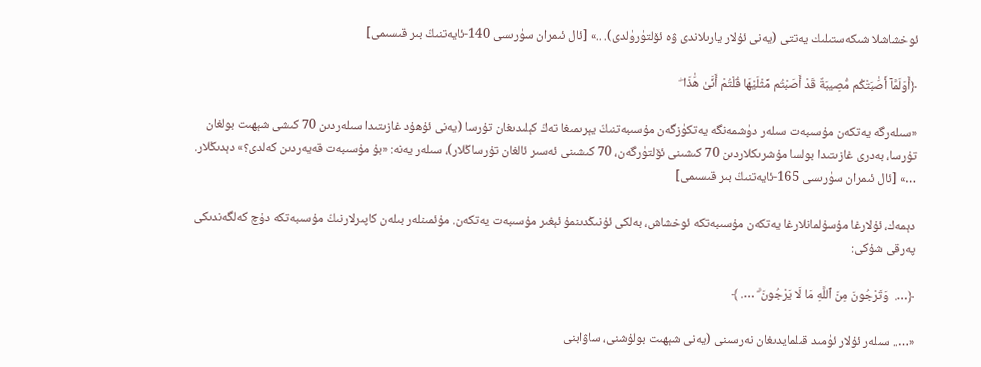ئوخشاشلا شىكەستىلىك يەتتى (يەنى ئۇلار يارىلاندى ۋە ئۆلتۈرۈلدى). ..» [ئال ئىمران سۈرىسى 140-ئايەتنىڭ بىر قىسىمى]

﴿أَوَلَمَّآ أَصَٰبَتْكُم مُّصِيبَةٌ قَدْ أَصَبْتُم مِّثْلَيْهَا قُلْتُمْ أَنَّىٰ هَٰذَا ۖ

«سىلەرگە يەتكەن مۇسىبەت سىلەر دۈشمەنگە يەتكۈزگەن مۇسىبەتنىڭ يېرىمىغا تەڭ كېلىدىغان تۇرسا (يەنى ئۇھۇد غازىتىدا سىلەردىن 70 كىشى شېھىت بولغان تۇرسا، بەدرى غازىتىدا بولسا مۇشرىكلاردىن 70 كىشىنى ئۆلتۈرگەن، 70 كىشىنى ئەسىر ئالغان تۇرساڭلار)، سىلەر يەنە: «بۇ مۇسىبەت قەيەردىن كەلدى؟» دېدىڭلار. …» [ئال ئىمران سۈرىسى 165-ئايەتنىڭ بىر قىسىمى]

دېمەك، ئۇلارغا مۇسۇلمانلارغا يەتكەن مۇسىبەتكە ئوخشاش، بەلكى ئۇنىڭدىنمۇ ئېغىر مۇسىبەت يەتكەن. مۇئمىنلەر بىلەن كاپىرلارنىڭ مۇسىبەتكە دۇچ كەلگەندىكى پەرقى شۇكى:

﴿….  وَتَرْجُونَ مِنَ ٱللَّهِ مَا لَا يَرْجُونَ ۗ …. ﴾

«….. سىلەر ئۇلار ئۈمىد قىلمايدىغان نەرسىنى (يەنى شېھىت بولۇشنى، ساۋابنى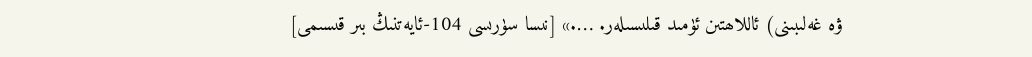ۋە غەلىبىنى) ئاللاھتىن ئۈمىد قىلىسىلەر. ….» [نىسا سۈرىسى 104-ئايەتنىڭ بىر قىسىمى]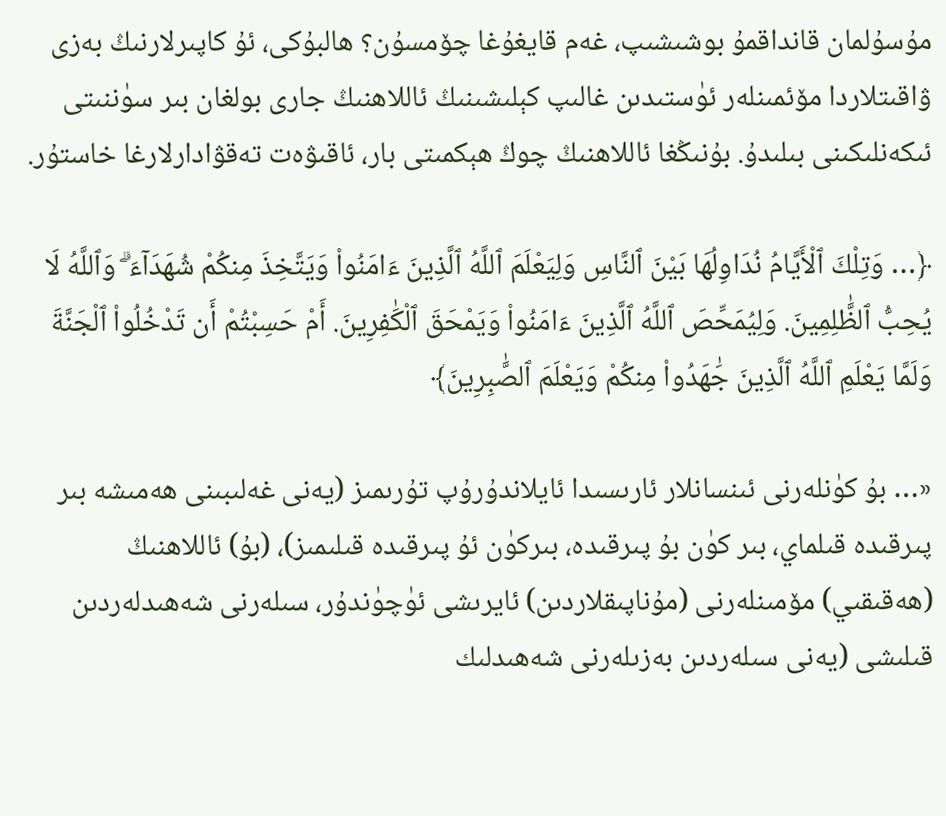مۇسۇلمان قانداقمۇ بوشىشىپ، غەم قايغۇغا چۆمسۇن؟ ھالبۇكى، ئۇ كاپىرلارنىڭ بەزى ۋاقىتلاردا مۆئمىنلەر ئۈستىدىن غالىپ كېلىشىنىڭ ئاللاھنىڭ جارى بولغان بىر سۈننىتى ئىكەنلىكىنى بىلىدۇ. بۇنىڭغا ئاللاھنىڭ چوڭ ھېكمىتى بار، ئاقىۋەت تەقۋادارلارغا خاستۇر.

﴿… وَتِلْكَ ٱلْأَيَّامُ نُدَاوِلُهَا بَيْنَ ٱلنَّاسِ وَلِيَعْلَمَ ٱللَّهُ ٱلَّذِينَ ءَامَنُوا۟ وَيَتَّخِذَ مِنكُمْ شُهَدَآءَ ۗ وَٱللَّهُ لَا يُحِبُّ ٱلظَّٰلِمِينَ. وَلِيُمَحِّصَ ٱللَّهُ ٱلَّذِينَ ءَامَنُوا۟ وَيَمْحَقَ ٱلْكَٰفِرِينَ. أَمْ حَسِبْتُمْ أَن تَدْخُلُوا۟ ٱلْجَنَّةَ وَلَمَّا يَعْلَمِ ٱللَّهُ ٱلَّذِينَ جَٰهَدُوا۟ مِنكُمْ وَيَعْلَمَ ٱلصَّٰبِرِينَ﴾

«… بۇ كۈنلەرنى ئىنسانلار ئارىسىدا ئايلاندۇرۇپ تۇرىمىز (يەنى غەلىبىنى ھەمىشە بىر پىرقىدە قىلماي، بىر كۈن بۇ پىرقىدە، بىركۈن ئۇ پىرقىدە قىلىمىز)، (بۇ) ئاللاھنىڭ (ھەقىقىي) مۆمىنلەرنى (مۇناپىقلاردىن) ئايرىشى ئۈچۈندۇر، سىلەرنى شەھىدلەردىن قىلىشى (يەنى سىلەردىن بەزىلەرنى شەھىدلىك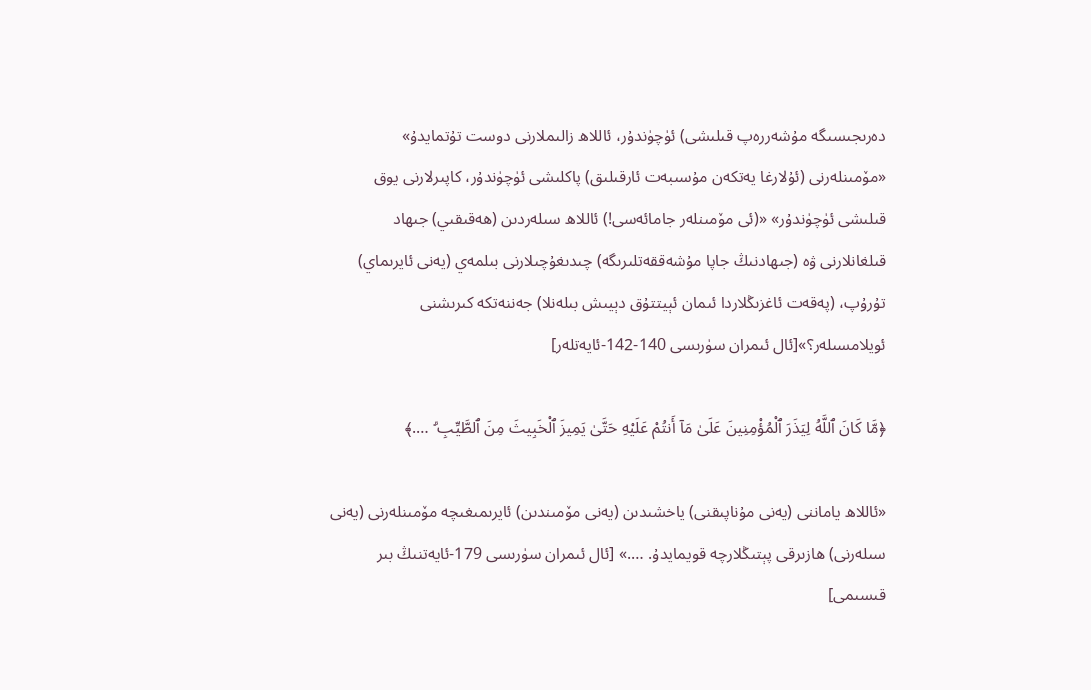دەرىجىسىگە مۇشەررەپ قىلىشى) ئۈچۈندۇر، ئاللاھ زالىملارنى دوست تۇتمايدۇ»
«مۆمىنلەرنى (ئۇلارغا يەتكەن مۇسىبەت ئارقىلىق) پاكلىشى ئۈچۈندۇر، كاپىرلارنى يوق قىلىشى ئۈچۈندۇر» «(ئى مۆمىنلەر جامائەسى!) ئاللاھ سىلەردىن (ھەقىقىي) جىھاد قىلغانلارنى ۋە (جىھادنىڭ جاپا مۇشەققەتلىرىگە) چىدىغۇچىلارنى بىلمەي (يەنى ئايرىماي) تۇرۇپ، (پەقەت ئاغزىڭلاردا ئىمان ئېيتتۇق دېيىش بىلەنلا) جەننەتكە كىرىشنى ئويلامسىلەر؟»[ئال ئىمران سۈرىسى 140-142-ئايەتلەر]

﴿مَّا كَانَ ٱللَّهُ لِيَذَرَ ٱلْمُؤْمِنِينَ عَلَىٰ مَآ أَنتُمْ عَلَيْهِ حَتَّىٰ يَمِيزَ ٱلْخَبِيثَ مِنَ ٱلطَّيِّبِ ۗ ….﴾

«ئاللاھ ياماننى (يەنى مۇناپىقنى) ياخشىدىن (يەنى مۆمىندىن) ئايرىمىغىچە مۆمىنلەرنى (يەنى سىلەرنى) ھازىرقى پېتىڭلارچە قويمايدۇ. ….» [ئال ئىمران سۈرىسى 179-ئايەتنىڭ بىر قىسىمى]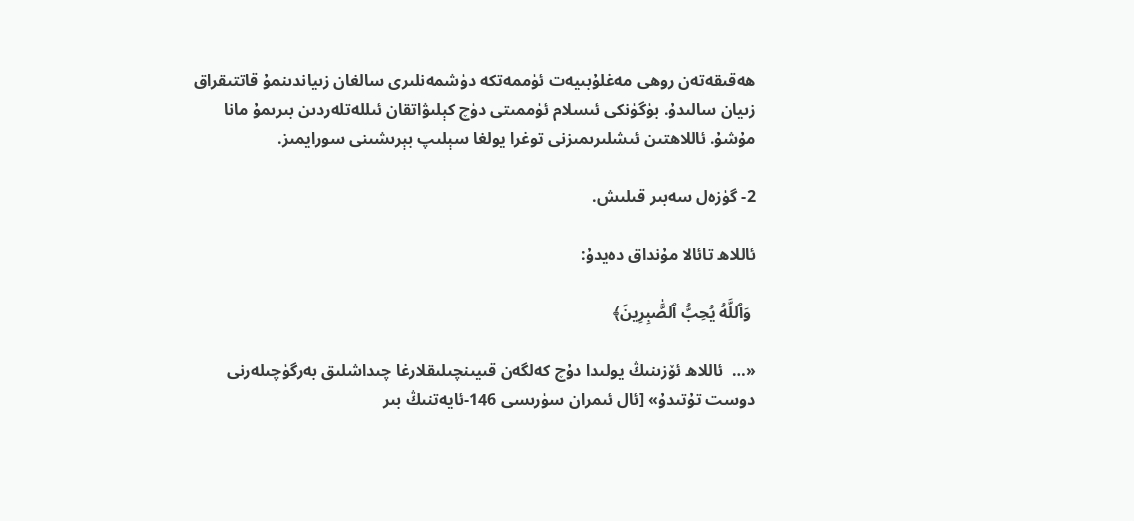ھەقىقەتەن روھى مەغلۇبىيەت ئۈممەتكە دۈشمەنلىرى سالغان زىياندىنمۇ قاتتىقراق زىيان سالىدۇ. بۈگۈنكى ئىسلام ئۈممىتى دۈچ كېلىۋاتقان ئىللەتلەردىن بىرىمۇ مانا مۇشۇ. ئاللاھتىن ئىشلىرىمىزنى توغرا يولغا سېلىپ بېرىشىنى سورايمىز.

2- گۈزەل سەبىر قىلىش.

ئاللاھ تائالا مۇنداق دەيدۇ:

 وَٱللَّهُ يُحِبُّ ٱلصَّٰبِرِينَ﴾

«…  ئاللاھ ئۆزىنىڭ يولىدا دۇچ كەلگەن قىيىنچىلىقلارغا چىداشلىق بەرگۈچىلەرنى دوست تۇتىدۇ» [ئال ئىمران سۈرىسى 146-ئايەتنىڭ بىر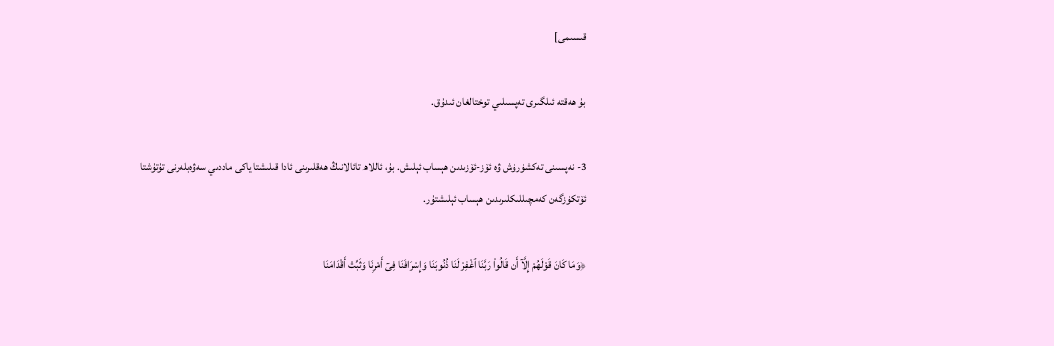قىسىمى]

بۇ ھەقتە ئىلگىرى تەپسىلىي توختالغان ئىدۇق.

3- نەپسىنى تەكشۈرۈش ۋە ئۆز-ئۆزىدىن ھېساب ئېلىش. بۇ، ئاللاھ تائالانىڭ ھەقلىرىنى ئادا قىلىشتا ياكى ماددىي سەۋەبلەرنى تۇتۇشتا ئۆتكۈزگەن كەمچىللىكلىرىدىن ھېساب ئېلىشتۇر.

﴿وَمَا كَانَ قَوْلَهُمْ إِلَّآ أَن قَالُوا۟ رَبَّنَا ٱغْفِرْ لَنَا ذُنُوبَنَا وَإِسْرَافَنَا فِىٓ أَمْرِنَا وَثَبِّتْ أَقْدَامَنَا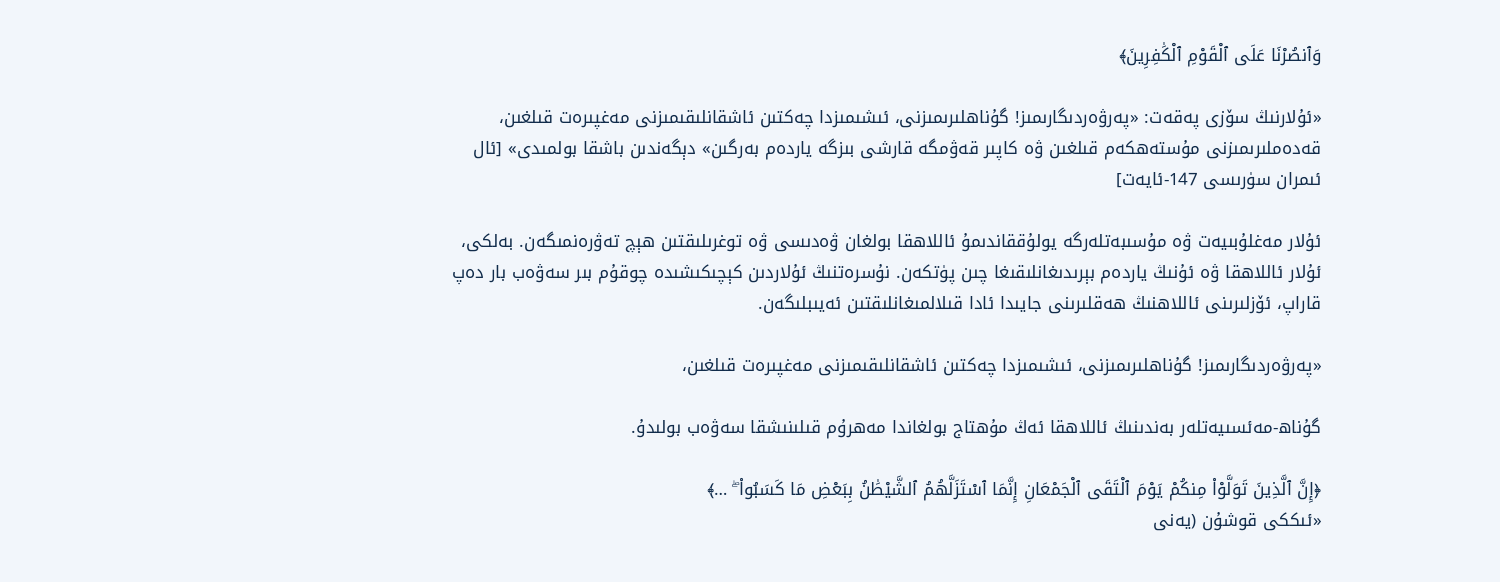وَٱنصُرْنَا عَلَى ٱلْقَوْمِ ٱلْكَٰفِرِينَ﴾

«ئۇلارنىڭ سۆزى پەقەت: «پەرۋەردىگارىمىز! گۇناھلىرىمىزنى، ئىشىمىزدا چەكتىن ئاشقانلىقىمىزنى مەغپىرەت قىلغىن، قەدەملىرىمىزنى مۇستەھكەم قىلغىن ۋە كاپىر قەۋمگە قارشى بىزگە ياردەم بەرگىن» دېگەندىن باشقا بولمىدى» [ئال ئىمران سۈرىسى 147-ئايەت]

ئۇلار مەغلۇبىيەت ۋە مۇسىبەتلەرگە يولۇققاندىمۇ ئاللاھقا بولغان ۋەدىسى ۋە توغرىلىقتىن ھېچ تەۋرەنمىگەن. بەلكى، ئۇلار ئاللاھقا ۋە ئۇنىڭ ياردەم بېرىدىغانلىقىغا چىن پۈتكەن. نۇسرەتنىڭ ئۇلاردىن كېچىكىشىدە چوقۇم بىر سەۋەب بار دەپ قاراپ، ئۆزلىرىنى ئاللاھنىڭ ھەقلىرىنى جايىدا ئادا قىلالمىغانلىقتىن ئەيىبلىگەن.

«پەرۋەردىگارىمىز! گۇناھلىرىمىزنى، ئىشىمىزدا چەكتىن ئاشقانلىقىمىزنى مەغپىرەت قىلغىن،

گۇناھ-مەئسىيەتلەر بەندىنىڭ ئاللاھقا ئەڭ مۇھتاج بولغاندا مەھرۇم قىلىنىشقا سەۋەب بولىدۇ.

﴿إِنَّ ٱلَّذِينَ تَوَلَّوْا۟ مِنكُمْ يَوْمَ ٱلْتَقَى ٱلْجَمْعَانِ إِنَّمَا ٱسْتَزَلَّهُمُ ٱلشَّيْطَٰنُ بِبَعْضِ مَا كَسَبُوا۟ ۖ …﴾
«ئىككى قوشۇن (يەنى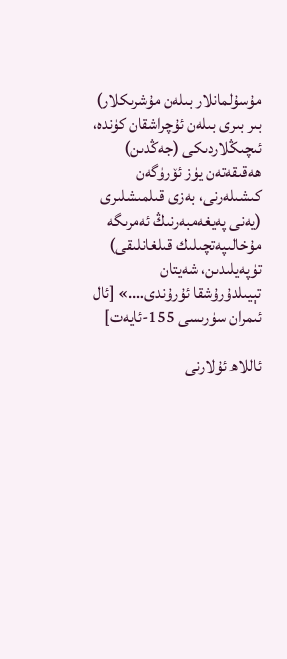مۇسۇلمانلار بىلەن مۇشرىكلار) بىر بىرى بىلەن ئۇچراشقان كۈندە، ئىچىڭلاردىكى (جەڭدىن) ھەقىقەتەن يۈز ئۆرۈگەن كىشىلەرنى، بەزى قىلمىشلىرى (يەنى پەيغەمبەرنىڭ ئەمرىگە مۇخالىپەتچىلىك قىلغانلىقى) تۈپەيلىدىن، شەيتان تېيىلدۇرۇشقا ئۇرۇندى….» [ئال ئىمران سۈرىسى 155-ئايەت]

ئاللاھ ئۇلارنى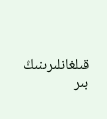قىلغانلىرىنىڭ بىر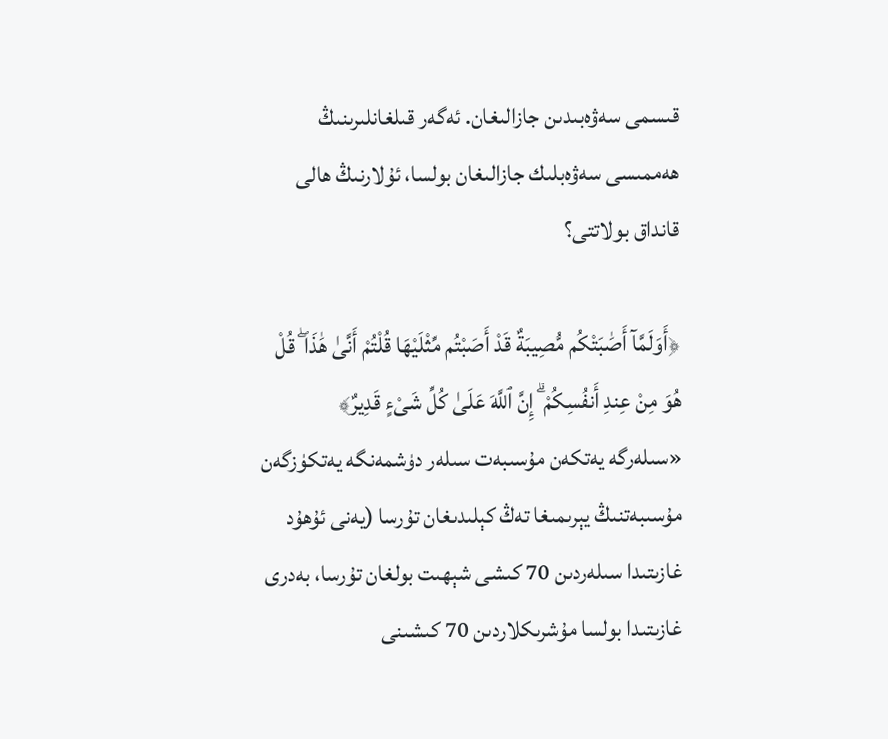قىسمى سەۋەبىدىن جازالىغان. ئەگەر قىلغانلىرىنىڭ ھەممىسى سەۋەبلىك جازالىغان بولسا، ئۇلارنىڭ ھالى قانداق بولاتتى؟

﴿أَوَلَمَّآ أَصَٰبَتْكُم مُّصِيبَةٌ قَدْ أَصَبْتُم مِّثْلَيْهَا قُلْتُمْ أَنَّىٰ هَٰذَا ۖ قُلْ هُوَ مِنْ عِندِ أَنفُسِكُمْ ۗ إِنَّ ٱللَّهَ عَلَىٰ كُلِّ شَىْءٍ قَدِيرٌ﴾
«سىلەرگە يەتكەن مۇسىبەت سىلەر دۈشمەنگە يەتكۈزگەن مۇسىبەتنىڭ يېرىمىغا تەڭ كېلىدىغان تۇرسا (يەنى ئۇھۇد غازىتىدا سىلەردىن 70 كىشى شېھىت بولغان تۇرسا، بەدرى غازىتىدا بولسا مۇشرىكلاردىن 70 كىشىنى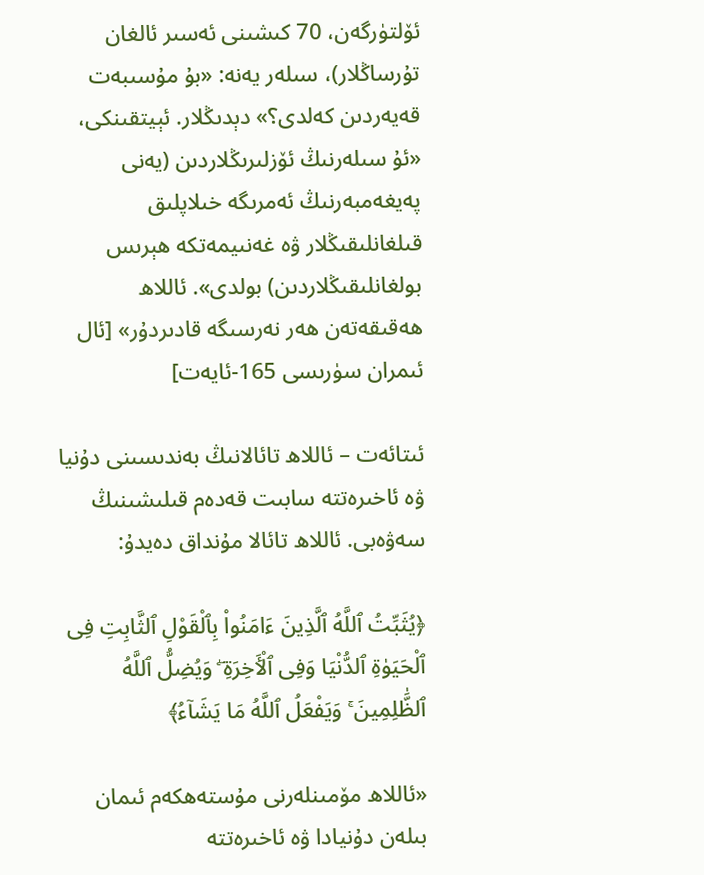ئۆلتۈرگەن، 70 كىشىنى ئەسىر ئالغان تۇرساڭلار)، سىلەر يەنە: «بۇ مۇسىبەت قەيەردىن كەلدى؟» دېدىڭلار. ئېيتقىنكى، «ئۇ سىلەرنىڭ ئۆزلىرىڭلاردىن (يەنى پەيغەمبەرنىڭ ئەمرىگە خىلاپلىق قىلغانلىقىڭلار ۋە غەنىيمەتكە ھېرىس بولغانلىقىڭلاردىن) بولدى». ئاللاھ ھەقىقەتەن ھەر نەرسىگە قادىردۇر» [ئال ئىمران سۈرىسى 165-ئايەت]

ئىتائەت – ئاللاھ تائالانىڭ بەندىسىنى دۇنيا ۋە ئاخىرەتتە سابىت قەدەم قىلىشىنىڭ سەۋەبى. ئاللاھ تائالا مۇنداق دەيدۇ:

﴿يُثَبِّتُ ٱللَّهُ ٱلَّذِينَ ءَامَنُوا۟ بِٱلْقَوْلِ ٱلثَّابِتِ فِى ٱلْحَيَوٰةِ ٱلدُّنْيَا وَفِى ٱلْـَٔاخِرَةِ ۖ وَيُضِلُّ ٱللَّهُ ٱلظَّٰلِمِينَ ۚ وَيَفْعَلُ ٱللَّهُ مَا يَشَآءُ﴾

«ئاللاھ مۆمىنلەرنى مۇستەھكەم ئىمان بىلەن دۇنيادا ۋە ئاخىرەتتە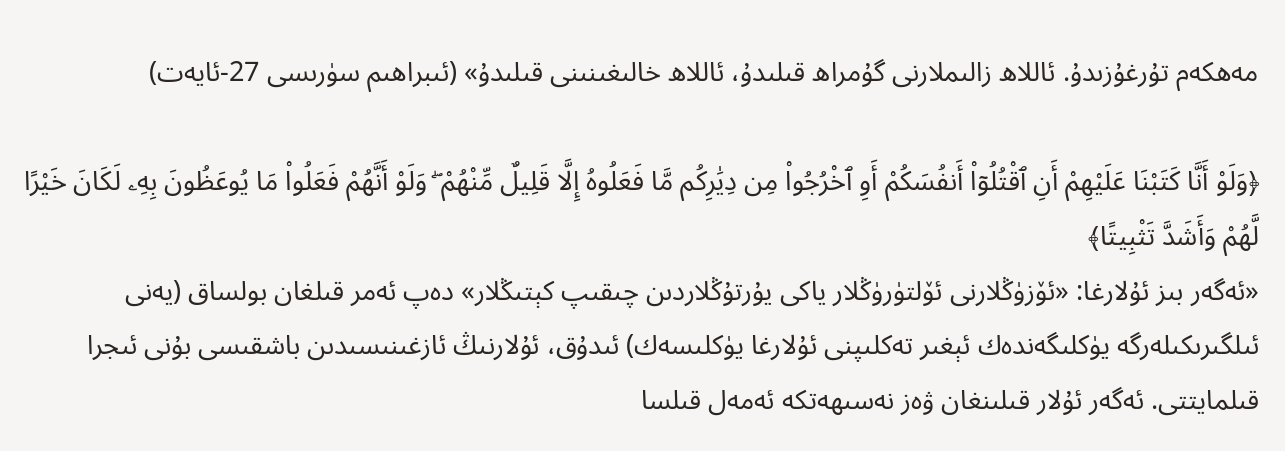مەھكەم تۇرغۇزىدۇ. ئاللاھ زالىملارنى گۇمراھ قىلىدۇ، ئاللاھ خالىغىنىنى قىلىدۇ» (ئىبراھىم سۈرىسى 27-ئايەت)

﴿وَلَوْ أَنَّا كَتَبْنَا عَلَيْهِمْ أَنِ ٱقْتُلُوٓا۟ أَنفُسَكُمْ أَوِ ٱخْرُجُوا۟ مِن دِيَٰرِكُم مَّا فَعَلُوهُ إِلَّا قَلِيلٌ مِّنْهُمْ ۖ وَلَوْ أَنَّهُمْ فَعَلُوا۟ مَا يُوعَظُونَ بِهِۦ لَكَانَ خَيْرًا لَّهُمْ وَأَشَدَّ تَثْبِيتًا﴾
«ئەگەر بىز ئۇلارغا: «ئۆزۈڭلارنى ئۆلتۈرۈڭلار ياكى يۇرتۇڭلاردىن چىقىپ كېتىڭلار» دەپ ئەمر قىلغان بولساق (يەنى ئىلگىرىكىلەرگە يۈكلىگەندەك ئېغىر تەكلىپنى ئۇلارغا يۈكلىسەك) ئىدۇق، ئۇلارنىڭ ئازغىنىسىدىن باشقىسى بۇنى ئىجرا قىلمايتتى. ئەگەر ئۇلار قىلىنغان ۋەز نەسىھەتكە ئەمەل قىلسا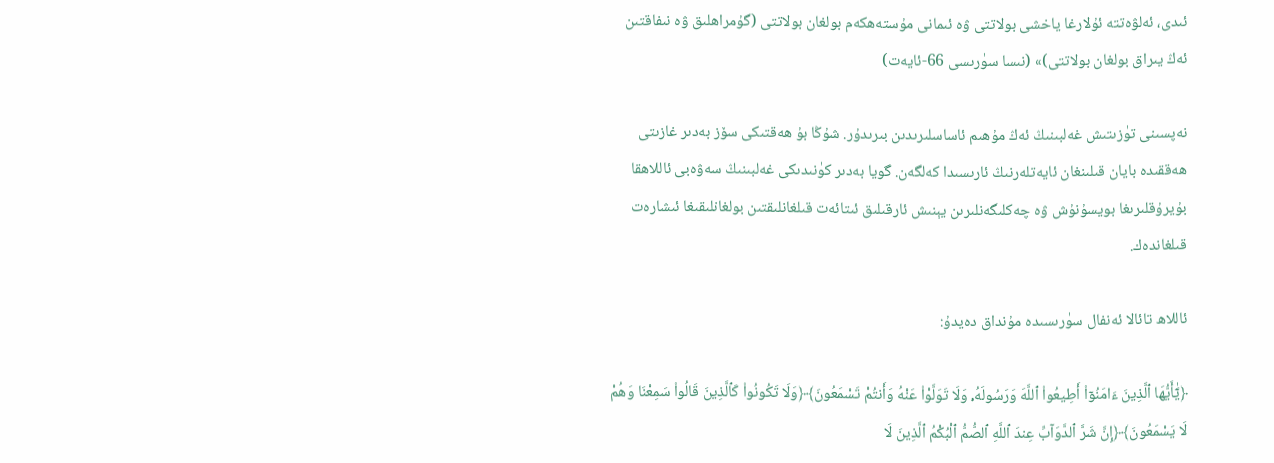ئىدى، ئەلۋەتتە ئۇلارغا ياخشى بولاتتى ۋە ئىمانى مۇستەھكەم بولغان بولاتتى (گۇمراھلىق ۋە نىفاقتىن ئەڭ يىراق بولغان بولاتتى)» (نىسا سۈرىسى 66-ئايەت)

نەپسىنى تۈزىتىش غەلبىنىڭ ئەڭ مۇھىم ئاساسلىرىدىن بىرىدۇر. شۇڭا بۇ ھەقتىكى سۆز بەدىر غازىتى ھەققىدە بايان قىلىنغان ئايەتلەرنىڭ ئارىسىدا كەلگەن. گويا بەدىر كۈنىدىكى غەلبىنىڭ سەۋەبى ئاللاھقا بۇيرۇقلىرىغا بويسۇنۇش ۋە چەكلىگەنلىرىن يېنىش ئارقىلىق ئىتائەت قىلغانلىقتىن بولغانلىقىغا ئىشارەت قىلغاندەك.

ئاللاھ تائالا ئەنفال سۈرىسىدە مۇنداق دەيدۇ:

﴿يَٰٓأَيُّهَا ٱلَّذِينَ ءَامَنُوٓا۟ أَطِيعُوا۟ ٱللَّهَ وَرَسُولَهُۥ وَلَا تَوَلَّوْا۟ عَنْهُ وَأَنتُمْ تَسْمَعُونَ﴾﴿وَلَا تَكُونُوا۟ كَٱلَّذِينَ قَالُوا۟ سَمِعْنَا وَهُمْ لَا يَسْمَعُونَ﴾﴿إِنَّ شَرَّ ٱلدَّوَآبِّ عِندَ ٱللَّهِ ٱلصُّمُّ ٱلْبُكْمُ ٱلَّذِينَ لَا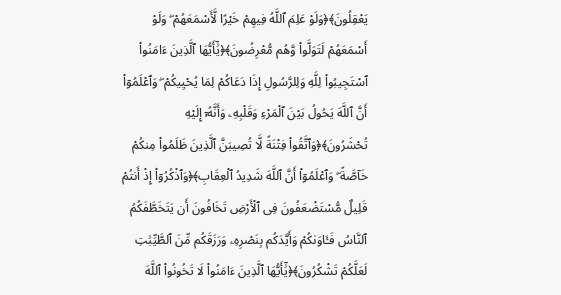يَعْقِلُونَ﴾﴿وَلَوْ عَلِمَ ٱللَّهُ فِيهِمْ خَيْرًا لَّأَسْمَعَهُمْ ۖ وَلَوْ أَسْمَعَهُمْ لَتَوَلَّوا۟ وَّهُم مُّعْرِضُونَ﴾﴿يَٰٓأَيُّهَا ٱلَّذِينَ ءَامَنُوا۟ ٱسْتَجِيبُوا۟ لِلَّهِ وَلِلرَّسُولِ إِذَا دَعَاكُمْ لِمَا يُحْيِيكُمْ ۖ وَٱعْلَمُوٓا۟ أَنَّ ٱللَّهَ يَحُولُ بَيْنَ ٱلْمَرْءِ وَقَلْبِهِۦ وَأَنَّهُۥٓ إِلَيْهِ تُحْشَرُونَ﴾﴿وَٱتَّقُوا۟ فِتْنَةً لَّا تُصِيبَنَّ ٱلَّذِينَ ظَلَمُوا۟ مِنكُمْ خَآصَّةً ۖ وَٱعْلَمُوٓا۟ أَنَّ ٱللَّهَ شَدِيدُ ٱلْعِقَابِ﴾﴿وَٱذْكُرُوٓا۟ إِذْ أَنتُمْ قَلِيلٌ مُّسْتَضْعَفُونَ فِى ٱلْأَرْضِ تَخَافُونَ أَن يَتَخَطَّفَكُمُ ٱلنَّاسُ فَـَٔاوَىٰكُمْ وَأَيَّدَكُم بِنَصْرِهِۦ وَرَزَقَكُم مِّنَ ٱلطَّيِّبَٰتِ لَعَلَّكُمْ تَشْكُرُونَ﴾﴿يَٰٓأَيُّهَا ٱلَّذِينَ ءَامَنُوا۟ لَا تَخُونُوا۟ ٱللَّهَ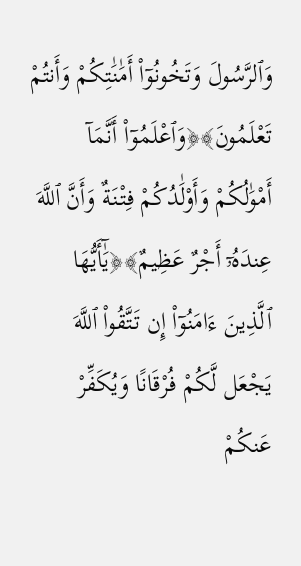وَٱلرَّسُولَ وَتَخُونُوٓا۟ أَمَٰنَٰتِكُمْ وَأَنتُمْ تَعْلَمُونَ﴾﴿وَٱعْلَمُوٓا۟ أَنَّمَآ أَمْوَٰلُكُمْ وَأَوْلَٰدُكُمْ فِتْنَةٌ وَأَنَّ ٱللَّهَ عِندَهُۥٓ أَجْرٌ عَظِيمٌ﴾﴿يَٰٓأَيُّهَا ٱلَّذِينَ ءَامَنُوٓا۟ إِن تَتَّقُوا۟ ٱللَّهَ يَجْعَل لَّكُمْ فُرْقَانًا وَيُكَفِّرْ عَنكُمْ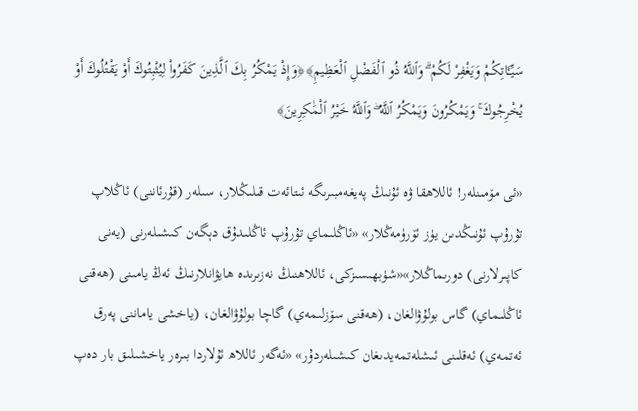سَيِّـَٔاتِكُمْ وَيَغْفِرْ لَكُمْ ۗ وَٱللَّهُ ذُو ٱلْفَضْلِ ٱلْعَظِيمِ﴾﴿وَإِذْ يَمْكُرُ بِكَ ٱلَّذِينَ كَفَرُوا۟ لِيُثْبِتُوكَ أَوْ يَقْتُلُوكَ أَوْ يُخْرِجُوكَ ۚ وَيَمْكُرُونَ وَيَمْكُرُ ٱللَّهُ ۖ وَٱللَّهُ خَيْرُ ٱلْمَٰكِرِينَ﴾

«ئى مۆمىنلەر! ئاللاھقا ۋە ئۇنىڭ پەيغەمبىرىگە ئىتائەت قىلىڭلار، سىلەر (قۇرئاننى) ئاڭلاپ تۇرۇپ ئۇنىڭدىن يۈز ئۆرۈمەڭلار» «ئاڭلىماي تۇرۇپ ئاڭلىدۇق دېگەن كىشىلەرنى (يەنى كاپىرلارنى) دورىماڭلار»«شۈبھىسىزكى، ئاللاھنىڭ نەزىرىدە ھايۋانلارنىڭ ئەڭ يامىنى (ھەقنى ئاڭلىماي) گاس بولۇۋالغان، (ھەقنى سۆزلىمەي) گاچا بولۇۋالغان، (ياخشى ياماننى پەرق ئەتمەي) ئەقلىنى ئىشلەتمەيدىغان كىشىلەردۇر» «ئەگەر ئاللاھ ئۇلاردا بىرەر ياخشىلىق بار دەپ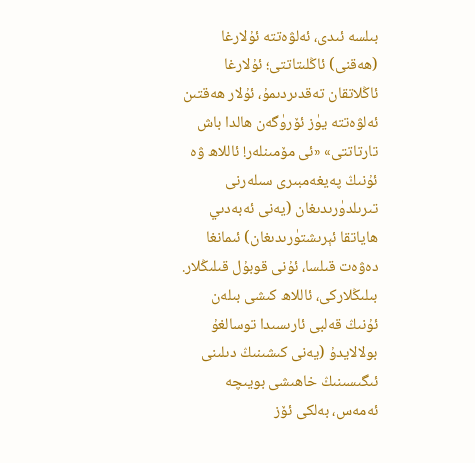بىلسە ئىدى، ئەلۋەتتە ئۇلارغا (ھەقنى) ئاڭلىتاتتى؛ ئۇلارغا ئاڭلاتقان تەقدىردىمۇ، ئۇلار ھەقتىن ئەلۋەتتە يۈز ئۆرۈگەن ھالدا باش تارتاتتى» «ئى مۆمىنلەر! ئاللاھ ۋە ئۇنىڭ پەيغەمبىرى سىلەرنى تىرىلدۈرىدىغان (يەنى ئەبەدىي ھاياتقا ئېرىشتۈرىدىغان) ئىمانغا دەۋەت قىلسا، ئۇنى قوبۇل قىلىڭلار. بىلىڭلاركى، ئاللاھ كىشى بىلەن ئۇنىڭ قەلبى ئارىسىدا توسالغۇ بولالايدۇ (يەنى كىشىنىڭ دىلىنى ئىگىسىنىڭ خاھىشى بويىچە ئەمەس، بەلكى ئۆز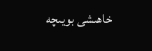خاھىشى بويىچە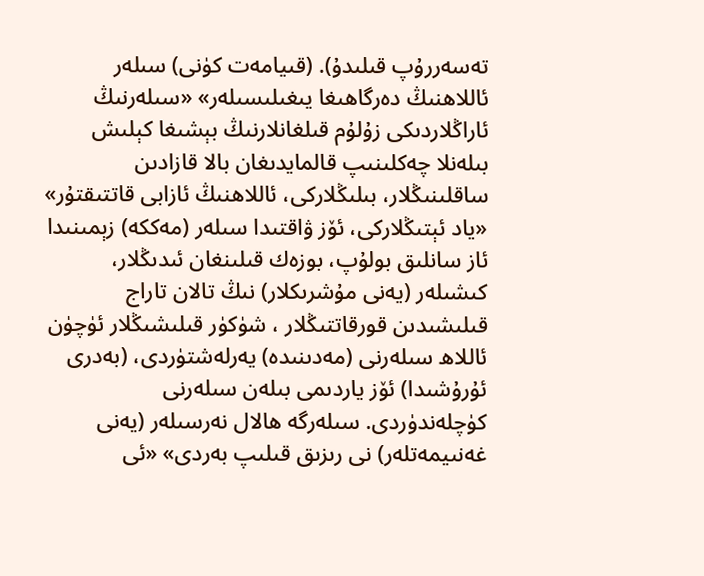تەسەررۇپ قىلىدۇ). (قىيامەت كۈنى) سىلەر ئاللاھنىڭ دەرگاھىغا يىغىلىسىلەر» «سىلەرنىڭ ئاراڭلاردىكى زۇلۇم قىلغانلارنىڭ بېشىغا كېلىش بىلەنلا چەكلىنىپ قالمايدىغان بالا قازادىن ساقلىنىڭلار، بىلىڭلاركى، ئاللاھنىڭ ئازابى قاتتىقتۇر» «ياد ئېتىڭلاركى، ئۆز ۋاقتىدا سىلەر (مەككە) زېمىنىدا ئاز سانلىق بولۇپ، بوزەك قىلىنغان ئىدىڭلار، كىشىلەر (يەنى مۇشرىكلار) نىڭ تالان تاراج قىلىشىدىن قورقاتتىڭلار ، شۈكۈر قىلىشىڭلار ئۈچۈن ئاللاھ سىلەرنى (مەدىنىدە) يەرلەشتۈردى، (بەدرى ئۇرۇشىدا) ئۆز ياردىمى بىلەن سىلەرنى كۈچلەندۈردى. سىلەرگە ھالال نەرسىلەر (يەنى غەنىيمەتلەر) نى رىزىق قىلىپ بەردى» «ئى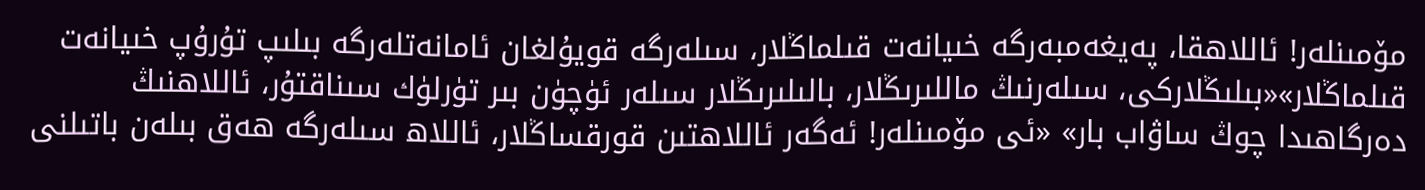مۆمىنلەر! ئاللاھقا، پەيغەمبەرگە خىيانەت قىلماڭلار، سىلەرگە قويۇلغان ئامانەتلەرگە بىلىپ تۇرۇپ خىيانەت قىلماڭلار»«بىلىڭلاركى، سىلەرنىڭ ماللىرىڭلار، بالىلىرىڭلار سىلەر ئۈچۈن بىر تۈرلۈك سىناقتۇر، ئاللاھنىڭ دەرگاھىدا چوڭ ساۋاب بار» «ئى مۆمىنلەر! ئەگەر ئاللاھتىن قورقساڭلار، ئاللاھ سىلەرگە ھەق بىلەن باتىلنى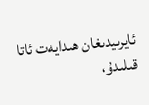ئايرىيدىغان ھىدايەت ئاتا قىلىدۇ،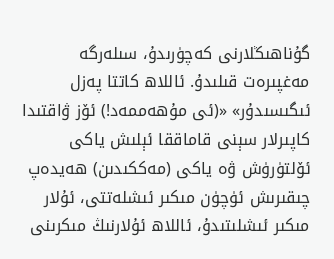گۇناھىڭلارنى كەچۈرىدۇ، سىلەرگە مەغپىرەت قىلىدۇ. ئاللاھ كاتتا پەزل ئىگىسىدۇر» «(ئى مۇھەممەد!) ئۆز ۋاقتىدا كاپىرلار سېنى قاماققا ئېلىش ياكى ئۆلتۈرۈش ۋە ياكى (مەككىدىن) ھەيدەپ چىقىرىش ئۈچۈن مىكىر ئىشلەتتى، ئۇلار مىكىر ئىشلىتىدۇ، ئاللاھ ئۇلارنىڭ مىكرىنى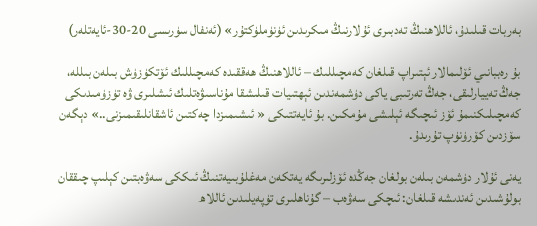بەربات قىلىدۇ، ئاللاھنىڭ تەدبىرى ئۇلارنىڭ مىكرىدىن ئۈنۈملۈكتۇر» (ئەنفال سۈرىسى 20-30-ئايەتلەر)

بۇ رەببانىي ئۆلىمالار ئېتىراپ قىلغان كەمچىللىك – ئاللاھنىڭ ھەققىدە كەمچىللىك ئۆتكۈزۈش بىلەن بىللە، جەڭ تەييارلىقى، جەڭ تەرتىبى ياكى دۈشمەندىن ئېھتىيات قىلىشقا مۇناسىۋەتلىك ئىشلىرى ۋە تۈزۈمىدىكى كەمچىلىكنىمۇ ئۆز ئىچىگە ئېلىشى مۇمكىن. بۇ ئايەتتىكى « ئىشىمىزدا چەكتىن ئاشقانلىقىمىزنى..» دېگەن سۆزدىن كۆرۈنۈپ تۇرىدۇ.

يەنى ئۇلار دۈشمەن بىلەن بولغان جەڭدە ئۆزلىرىگە يەتكەن مەغلۇبىيەتنىڭ ئىككى سەۋەبتىن كېلىپ چىققان بولۇشىدىن ئەندىشە قىلغان: ئىچكى سەۋەب – گۇناھلىرى تۈپەيلىدىن ئاللاھ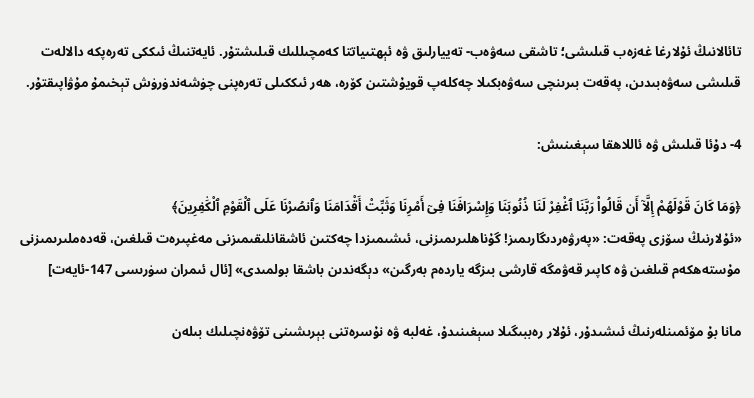تائالانىڭ ئۇلارغا غەزەب قىلىشى؛ تاشقى سەۋەب- تەييارلىق ۋە ئېھتىياتتا كەمچىللىك قىلىشتۇر. ئايەتنىڭ ئىككى تەرەپكە دالالەت قىلىشى سەۋەبىدىن، پەقەت بىرىنچى سەۋەبكىلا چەكلەپ قويۇشتىن كۆرە، ھەر ئىككىلى تەرەپنى چۈشەندۈرۈش تېخىمۇ مۇۋاپىقتۇر.

4- دۇئا قىلىش ۋە ئاللاھقا سېغىنىش:

﴿وَمَا كَانَ قَوْلَهُمْ إِلَّآ أَن قَالُوا۟ رَبَّنَا ٱغْفِرْ لَنَا ذُنُوبَنَا وَإِسْرَافَنَا فِىٓ أَمْرِنَا وَثَبِّتْ أَقْدَامَنَا وَٱنصُرْنَا عَلَى ٱلْقَوْمِ ٱلْكَٰفِرِينَ﴾
«ئۇلارنىڭ سۆزى پەقەت: «پەرۋەردىگارىمىز! گۇناھلىرىمىزنى، ئىشىمىزدا چەكتىن ئاشقانلىقىمىزنى مەغپىرەت قىلغىن، قەدەملىرىمىزنى مۇستەھكەم قىلغىن ۋە كاپىر قەۋمگە قارشى بىزگە ياردەم بەرگىن» دېگەندىن باشقا بولمىدى» [ئال ئىمران سۈرىسى 147-ئايەت]

مانا بۇ مۆئمىنلەرنىڭ ئىشىدۇر، ئۇلار رەببىگىلا سېغىنىدۇ، غەلبە ۋە نۇسرەتنى بېرىشىنى تۆۋەنچىلىك بىلەن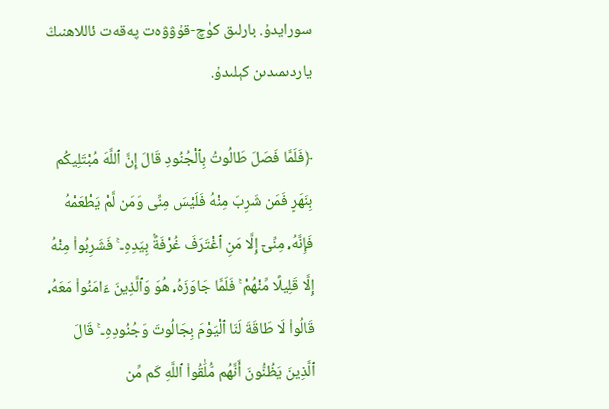سورايدۇ. بارلىق كۈچ-قۇۋۋەت پەقەت ئاللاھنىڭ ياردىمىدىن كېلىدۇ.

﴿فَلَمَّا فَصَلَ طَالُوتُ بِٱلْجُنُودِ قَالَ إِنَّ ٱللَّهَ مُبْتَلِيكُم بِنَهَرٍ فَمَن شَرِبَ مِنْهُ فَلَيْسَ مِنِّى وَمَن لَّمْ يَطْعَمْهُ فَإِنَّهُۥ مِنِّىٓ إِلَّا مَنِ ٱغْتَرَفَ غُرْفَةًۢ بِيَدِهِۦ ۚ فَشَرِبُوا۟ مِنْهُ إِلَّا قَلِيلًا مِّنْهُمْ ۚ فَلَمَّا جَاوَزَهُۥ هُوَ وَٱلَّذِينَ ءَامَنُوا۟ مَعَهُۥ قَالُوا۟ لَا طَاقَةَ لَنَا ٱلْيَوْمَ بِجَالُوتَ وَجُنُودِهِۦ ۚ قَالَ ٱلَّذِينَ يَظُنُّونَ أَنَّهُم مُّلَٰقُوا۟ ٱللَّهِ كَم مِّن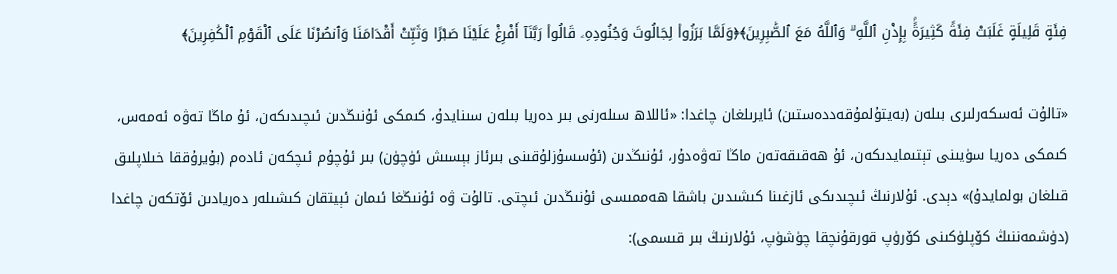فِئَةٍ قَلِيلَةٍ غَلَبَتْ فِئَةً كَثِيرَةًۢ بِإِذْنِ ٱللَّهِ ۗ وَٱللَّهُ مَعَ ٱلصَّٰبِرِينَ﴾﴿وَلَمَّا بَرَزُوا۟ لِجَالُوتَ وَجُنُودِهِۦ قَالُوا۟ رَبَّنَآ أَفْرِغْ عَلَيْنَا صَبْرًا وَثَبِّتْ أَقْدَامَنَا وَٱنصُرْنَا عَلَى ٱلْقَوْمِ ٱلْكَٰفِرِينَ﴾

«تالۇت ئەسكەرلىرى بىلەن (بەيتۇلمۇقەددەستىن) ئايرىلغان چاغدا: «ئاللاھ سىلەرنى بىر دەريا بىلەن سىنايدۇ، كىمكى ئۇنىڭدىن ئىچىدىكەن، ئۇ ماڭا تەۋە ئەمەس، كىمكى دەريا سۈيىنى تېتىمايدىكەن، ئۇ ھەقىقەتەن ماڭا تەۋەدۇر، ئۇنىڭدىن (ئۇسسۇزلۇقىنى بىرئاز بېسىش ئۈچۈن) بىر ئۇچۇم ئىچكەن ئادەم (بۇيرۇققا خىلاپلىق قىلغان بولمايدۇ)» دېدى. ئۇلارنىڭ ئىچىدىكى ئازغىنا كىشىدىن باشقا ھەممىسى ئۇنىڭدىن ئىچتى. تالۇت ۋە ئۇنىڭغا ئىمان ئېيتقان كىشىلەر دەريادىن ئۆتكەن چاغدا (دۈشمەننىڭ كۆپلۈكىنى كۆرۈپ قورقۇنچقا چۈشۈپ، ئۇلارنىڭ بىر قىسمى):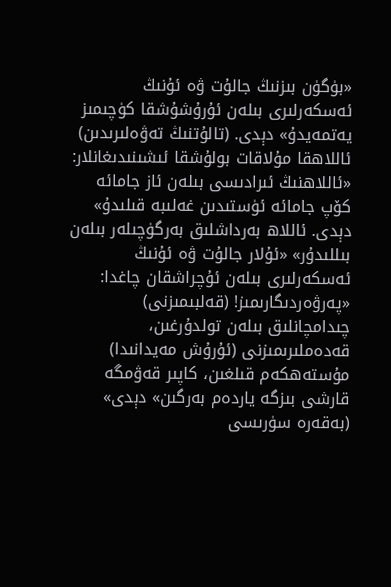«بۈگۈن بىزنىڭ جالۇت ۋە ئۇنىڭ ئەسكەرلىرى بىلەن ئۇرۇشۇشقا كۈچىمىز يەتمەيدۇ» دېدى. (تالۇتنىڭ تەۋەلىرىدىن) ئاللاھقا مۇلاقات بولۇشقا ئىشىنىدىغانلار: «ئاللاھنىڭ ئىرادىسى بىلەن ئاز جامائە كۆپ جامائە ئۈستىدىن غەلىبە قىلىدۇ» دېدى. ئاللاھ بەرداشلىق بەرگۈچىلەر بىلەن بىللىدۇر» «ئۇلار جالۇت ۋە ئۇنىڭ ئەسكەرلىرى بىلەن ئۇچراشقان چاغدا: «پەرۋەردىگارىمىز! (قەلبىمىزنى) چىدامچانلىق بىلەن تولدۇرغىن، قەدەملىرىمىزنى (ئۇرۇش مەيدانىدا) مۇستەھكەم قىلغىن، كاپىر قەۋمگە قارشى بىزگە ياردەم بەرگىن» دېدى» (بەقەرە سۈرىسى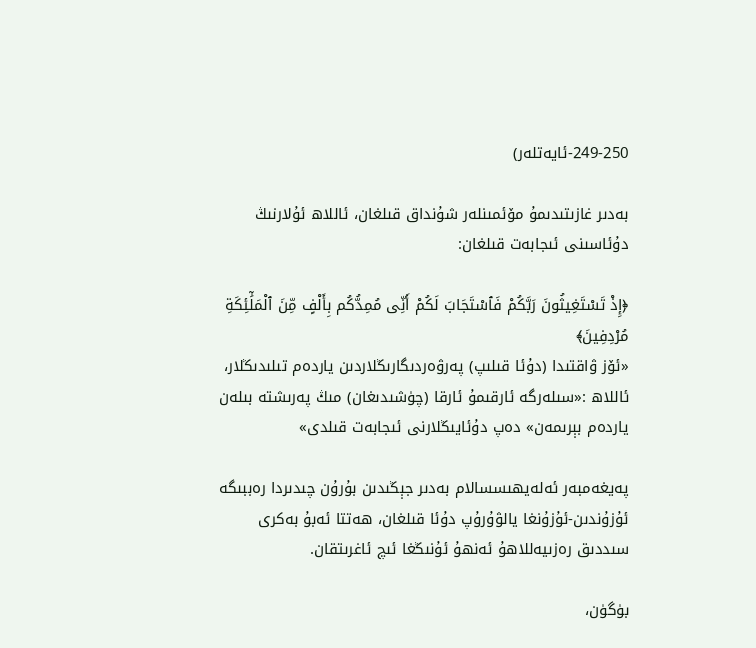249-250-ئايەتلەر)

بەدىر غازىتىدىمۇ مۆئمىنلەر شۇنداق قىلغان، ئاللاھ ئۇلارنىڭ دۇئاسىنى ئىجابەت قىلغان:

﴿إِذْ تَسْتَغِيثُونَ رَبَّكُمْ فَٱسْتَجَابَ لَكُمْ أَنِّى مُمِدُّكُم بِأَلْفٍ مِّنَ ٱلْمَلَٰٓئِكَةِ مُرْدِفِينَ﴾
«ئۆز ۋاقتىدا (دۇئا قىلىپ) پەرۋەردىگارىڭلاردىن ياردەم تىلىدىڭلار، ئاللاھ :«سىلەرگە ئارقىمۇ ئارقا (چۈشىدىغان) مىڭ پەرىشتە بىلەن ياردەم بېرىمەن» دەپ دۇئايىڭلارنى ئىجابەت قىلدى»

پەيغەمبەر ئەلەيھىسسالام بەدىر جېڭىدىن بۇرۇن چىدىردا رەببىگە ئۇزۇندىن-ئۇزۇنغا يالۋۇرۇپ دۇئا قىلغان، ھەتتا ئەبۇ بەكرى سىددىق رەزىيەللاھۇ ئەنھۇ ئۇنىڭغا ئىچ ئاغرىتقان.

بۈگۈن،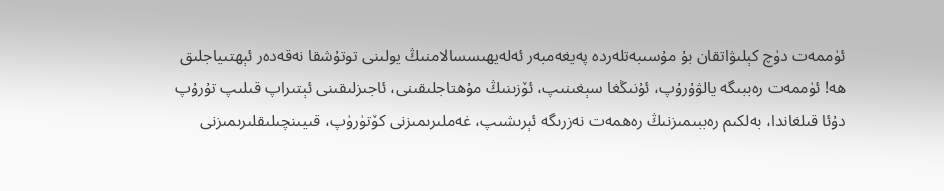ئۈممەت دۈچ كېلىۋاتقان بۇ مۇسىبەتلەردە پەيغەمبەر ئەلەيھىسسالامنىڭ يولىنى توتۇشقا نەقەدەر ئېھتىياجلىق ھە! ئۈممەت رەببىگە يالۋۇرۇپ، ئۇنىڭغا سېغىنىپ، ئۆزىنىڭ مۇھتاجلىقىنى، ئاجىزلىقىنى ئېتىراپ قىلىپ تۇرۇپ دۇئا قىلغاندا، بەلكىم رەببىمىزنىڭ رەھمەت نەزرىگە ئېرىشىپ، غەملىرىمىزنى كۆتۈرۈپ، قىيىنچىلىقلىرىمىزنى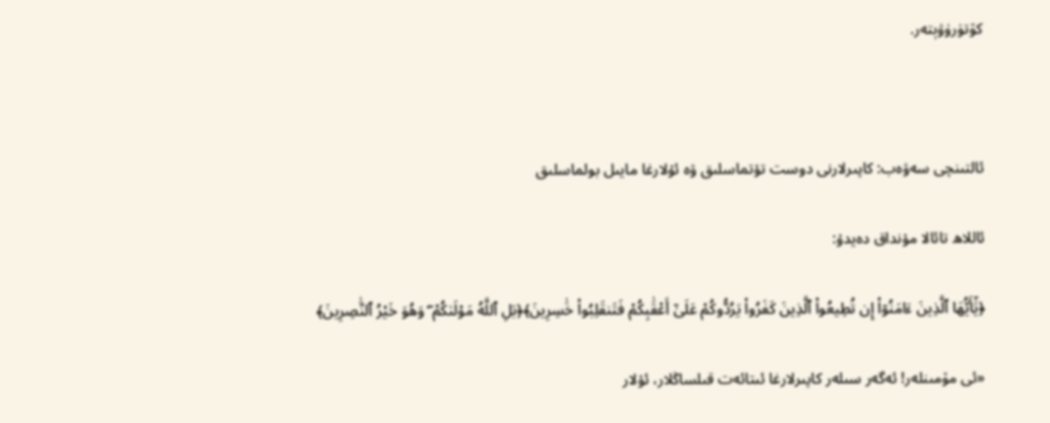كۆتۈرۈۋېتەر.



ئالتىنچى سەۋەب: كاپىرلارنى دوست تۇتماسلىق ۋە ئۇلارغا مايىل بولماسلىق

ئاللاھ تائالا مۇنداق دەيدۇ:

﴿يَٰٓأَيُّهَا ٱلَّذِينَ ءَامَنُوٓا۟ إِن تُطِيعُوا۟ ٱلَّذِينَ كَفَرُوا۟ يَرُدُّوكُمْ عَلَىٰٓ أَعْقَٰبِكُمْ فَتَنقَلِبُوا۟ خَٰسِرِينَ﴾﴿بَلِ ٱللَّهُ مَوْلَىٰكُمْ ۖ وَهُوَ خَيْرُ ٱلنَّٰصِرِينَ﴾

«ئى مۆمىنلەر! ئەگەر سىلەر كاپىرلارغا ئىتائەت قىلساڭلار، ئۇلار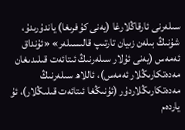سىلەرنى ئارقاڭلارغا (يەنى كۇفرىغا) ياندۇرىدۇ، شۇنىڭ بىلەن زىيان تارتىپ قالىسىلەر» «ئۇنداق ئەمەس (يەنى ئۇلار سىلەرنىڭ ئىتائەت قىلىدىغان مەدەتكارىڭلار ئەمەس)، ئاللاھ سىلەرنىڭ مەدەتكارىڭلاردۇر (ئۇنىڭغا ئىتائەت قىلىڭلار)، ئۇ ياردەم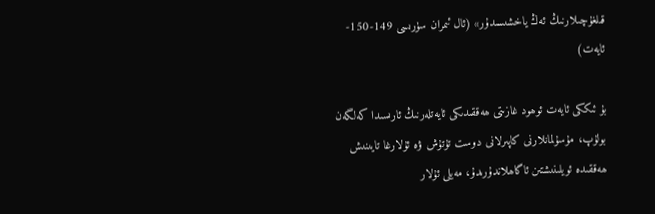قىلغۇچىلارنىڭ ئەڭ ياخشىسىدۇر» (ئال ئىمران سۈرىسى 149-150-ئايەت)

بۇ ئىككى ئايەت ئوھود غازىتى ھەققىدىكى ئايەتلەرنىڭ ئارىسىدا كەلگەن بولۇپ، مۇسۇلمانلارنى كاپىرلانى دوست تۇتۇش ۋە ئۇلارغا تايىنىش ھەققىدە ئويلىنىشتىن ئاگاھلاندۇرىدۇ، مەيلى ئۇلار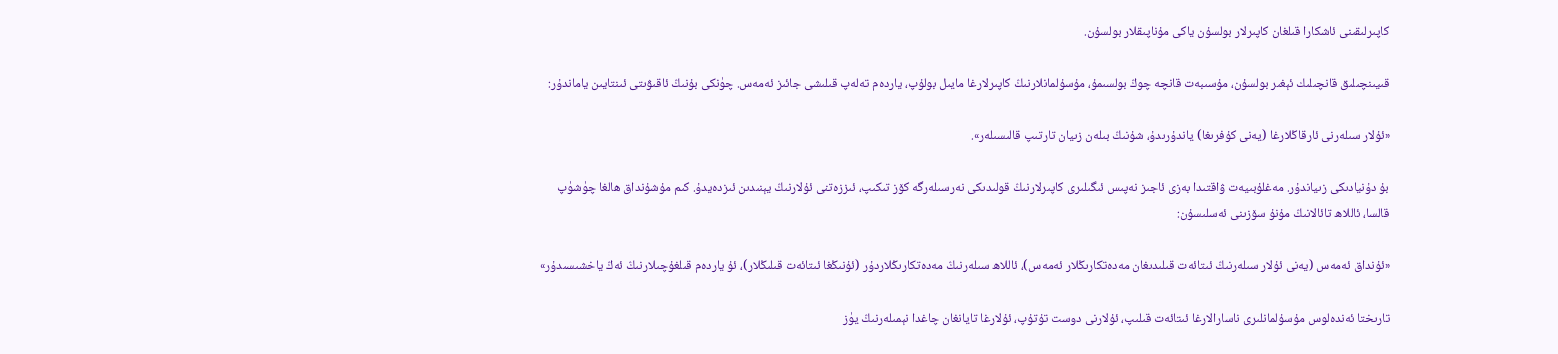كاپىرلىقىنى ئاشكارا قىلغان كاپىرلار بولسۇن ياكى مۇناپىقلار بولسۇن.

قىيىنچىلىق قانچىلىك ئېغىر بولسۇن، مۇسىبەت قانچە چوڭ بولسىمۇ، مۇسۇلمانلارنىڭ كاپىرلارغا مايىل بولۇپ، ياردەم تەلەپ قىلىشى جائىز ئەمەس. چۈنكى بۇنىڭ ئاقىۋىتى ئىنتايىن ياماندۇر:

«ئۇلار سىلەرنى ئارقاڭلارغا (يەنى كۇفرىغا) ياندۇرىدۇ، شۇنىڭ بىلەن زىيان تارتىپ قالىسىلەر».

بۇ دۇنيادىكى زىياندۇر. مەغلۇبىيەت ۋاقتىدا بەزى ئاجىز نەپىس ئىگىلىرى كاپىرلارنىڭ قولىدىكى نەرسىلەرگە كۆز تىكىپ، ئىززەتنى ئۇلارنىڭ يېنىدىن ئىزدەيدۇ. كىم مۇشۇنداق ھالغا چۈشۈپ قالسا، ئاللاھ تائالانىڭ مۇنۇ سۆزىنى ئەسلىسۇن:

«ئۇنداق ئەمەس (يەنى ئۇلار سىلەرنىڭ ئىتائەت قىلىدىغان مەدەتكارىڭلار ئەمەس)، ئاللاھ سىلەرنىڭ مەدەتكارىڭلاردۇر (ئۇنىڭغا ئىتائەت قىلىڭلار)، ئۇ ياردەم قىلغۇچىلارنىڭ ئەڭ ياخشىسىدۇر»

تارىختا ئەندەلوس مۇسۇلمانلىرى ناسارالارغا ئىتائەت قىلىپ، ئۇلارنى دوست تۇتۇپ، ئۇلارغا تايانغان چاغدا نېمىلەرنىڭ يۈز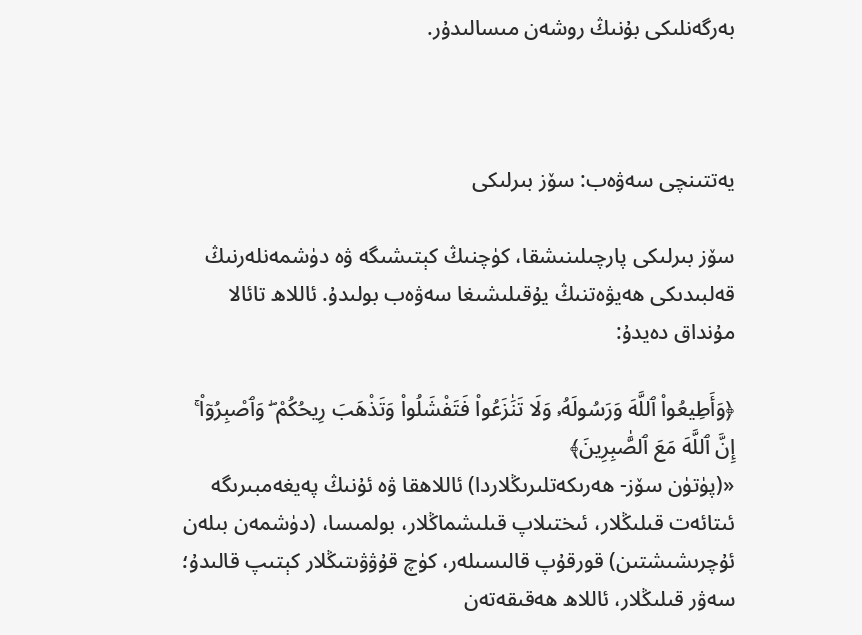بەرگەنلىكى بۇنىڭ روشەن مىسالىدۇر.



يەتتىنچى سەۋەب: سۆز بىرلىكى

سۆز بىرلىكى پارچىلىنىشقا، كۈچنىڭ كېتىشىگە ۋە دۈشمەنلەرنىڭ قەلبىدىكى ھەيۋەتنىڭ يۇقىلىشىغا سەۋەب بولىدۇ. ئاللاھ تائالا مۇنداق دەيدۇ:

﴿وَأَطِيعُوا۟ ٱللَّهَ وَرَسُولَهُۥ وَلَا تَنَٰزَعُوا۟ فَتَفْشَلُوا۟ وَتَذْهَبَ رِيحُكُمْ ۖ وَٱصْبِرُوٓا۟ ۚ إِنَّ ٱللَّهَ مَعَ ٱلصَّٰبِرِينَ﴾
«(پۈتۈن سۆز- ھەرىكەتلىرىڭلاردا) ئاللاھقا ۋە ئۇنىڭ پەيغەمبىرىگە ئىتائەت قىلىڭلار، ئىختىلاپ قىلىشماڭلار، بولمىسا، (دۈشمەن بىلەن ئۇچرىشىشتىن) قورقۇپ قالىسىلەر، كۈچ قۇۋۋىتىڭلار كېتىپ قالىدۇ؛ سەۋر قىلىڭلار، ئاللاھ ھەقىقەتەن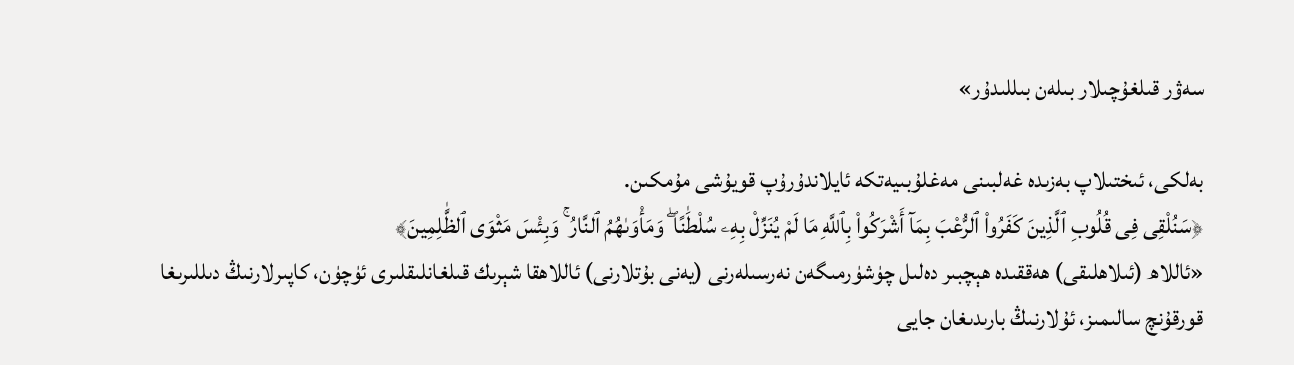سەۋر قىلغۇچىلار بىلەن بىللىدۇر»

بەلكى، ئىختىلاپ بەزىدە غەلبىنى مەغلۇبىيەتكە ئايلاندۇرۇپ قويۇشى مۇمكىن.
﴿سَنُلْقِى فِى قُلُوبِ ٱلَّذِينَ كَفَرُوا۟ ٱلرُّعْبَ بِمَآ أَشْرَكُوا۟ بِٱللَّهِ مَا لَمْ يُنَزِّلْ بِهِۦ سُلْطَٰنًا ۖ وَمَأْوَىٰهُمُ ٱلنَّارُ ۚ وَبِئْسَ مَثْوَى ٱلظَّٰلِمِينَ﴾
«ئاللاھ (ئىلاھلىقى) ھەققىدە ھېچبىر دەلىل چۈشۈرمىگەن نەرسىلەرنى (يەنى بۇتلارنى) ئاللاھقا شېرىك قىلغانلىقلىرى ئۈچۈن، كاپىرلارنىڭ دىللىرىغا قورقۇنچ سالىمىز، ئۇلارنىڭ بارىدىغان جايى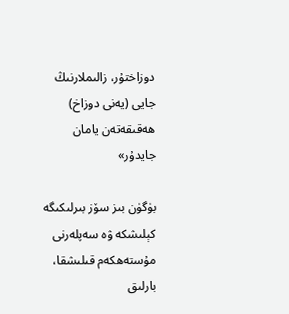دوزاختۇر، زالىملارنىڭ جايى (يەنى دوزاخ) ھەقىقەتەن يامان جايدۇر»

بۈگۈن بىز سۆز بىرلىكىگە كېلىشكە ۋە سەپلەرنى مۇستەھكەم قىلىشقا، بارلىق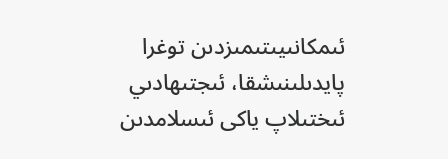ئىمكانىيىتىمىزدىن توغرا پايدىلىنىشقا، ئىجتىھادىي ئىختىلاپ ياكى ئىسلامدىن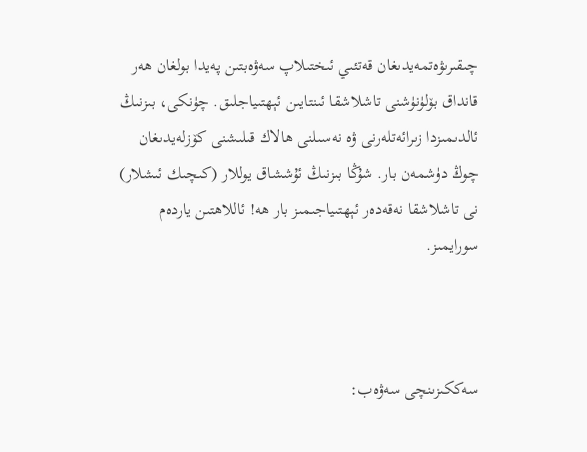چىقىرىۋەتمەيدىغان قەتئىي ئىختىلاپ سەۋەبتىن پەيدا بولغان ھەر قانداق بۆلۈنۈشنى تاشلاشقا ئىنتايىن ئېھتىياجلىق. چۈنكى، بىزنىڭ ئالدىمىزدا زىرائەتلەرنى ۋە نەسىلنى ھالاك قىلىشنى كۆزلەيدىغان چوڭ دۈشمەن بار. شۇڭا بىزنىڭ ئۇششاق يوللار (كىچىك ئىشلار) نى تاشلاشقا نەقەدەر ئېھتىياجىمىز بار ھە! ئاللاھتىن ياردەم سورايمىز.



سەككىزىنچى سەۋەب: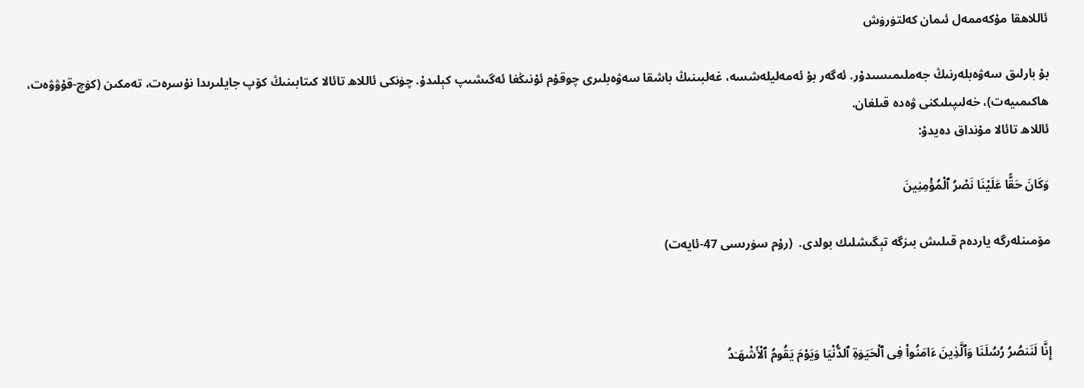ئاللاھقا مۇكەممەل ئىمان كەلتۈرۈش

بۇ بارلىق سەۋەبلەرنىڭ جەملىمىسىدۇر. ئەگەر بۇ ئەمەليلەشسە، غەلبىنىڭ باشقا سەۋەبلىرى چوقۇم ئۇنىڭغا ئەگىشىپ كېلىدۇ. چۈنكى ئاللاھ تائالا كىتابىنىڭ كۆپ جايلىرىدا نۇسرەت، تەمكىن (كۈچ-قۇۋۋەت، ھاكىمىيەت)، خەلىپىلىكنى ۋەدە قىلغان.
ئاللاھ تائالا مۇنداق دەيدۇ:

وَكَانَ حَقًّا عَلَيْنَا نَصْرُ ٱلْمُؤْمِنِينَ

مۆمىنلەرگە ياردەم قىلىش بىزگە تېگىشلىك بولدى.  (رۇم سۈرىسى 47-ئايەت)



إِنَّا لَنَنصُرُ رُسُلَنَا وَٱلَّذِينَ ءَامَنُوا۟ فِى ٱلْحَيَوٰةِ ٱلدُّنْيَا وَيَوْمَ يَقُومُ ٱلْأَشْهَـٰدُ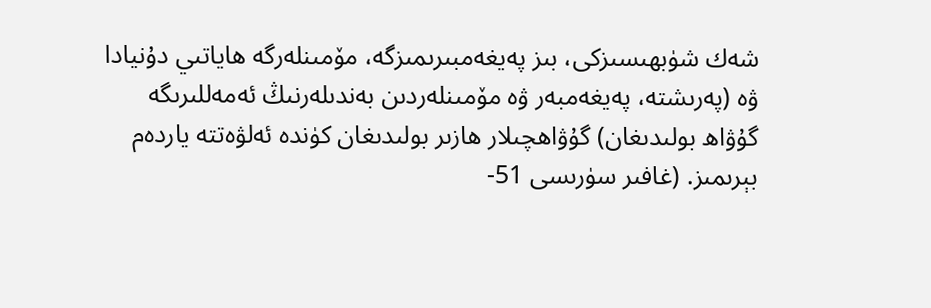شەك شۈبھىسىزكى، بىز پەيغەمبىرىمىزگە، مۆمىنلەرگە ھاياتىي دۇنيادا ۋە (پەرىشتە، پەيغەمبەر ۋە مۆمىنلەردىن بەندىلەرنىڭ ئەمەللىرىگە گۇۋاھ بولىدىغان) گۇۋاھچىلار ھازىر بولىدىغان كۈندە ئەلۋەتتە ياردەم بېرىمىز. (غافىر سۈرىسى 51-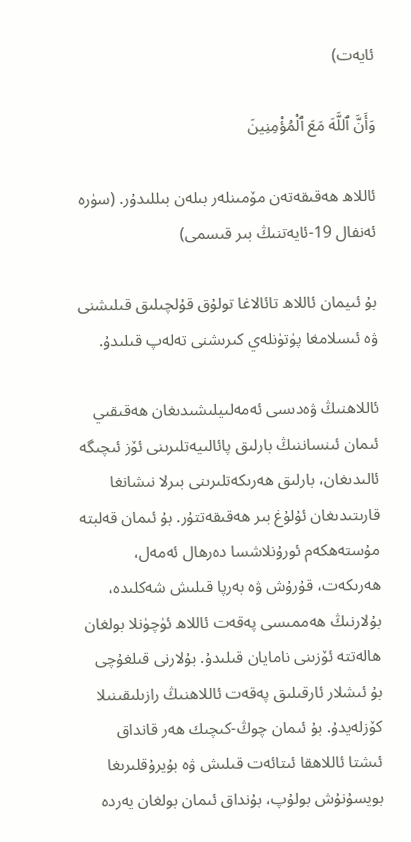ئايەت)

وَأَنَّ ٱللَّهَ مَعَ ٱلْمُؤْمِنِينَ

ئاللاھ ھەقىقەتەن مۆمىنلەر بىلەن بىللىدۇر. (سۈرە ئەنفال 19-ئايەتنىڭ بىر قىسمى)

بۇ ئىيمان ئاللاھ تائالاغا تولۇق قۇلچىلىق قىلىشنى ۋە ئىسلامغا پۈتۈنلەي كىرىشنى تەلەپ قىلىدۇ.

ئاللاھنىڭ ۋەدىسى ئەمەلىيلىشىدىغان ھەقىقىي ئىمان ئىنساننىڭ بارلىق پائالىيەتلىرىنى ئۆز ئىچىگە ئالىدىغان، بارلىق ھەرىكەتلىرىنى بىرلا نىشانغا قارىتىدىغان ئۇلۇغ بىر ھەقىقەتتۇر. بۇ ئىمان قەلبتە مۇستەھكەم ئورۇنلاشسا دەرھال ئەمەل، ھەرىكەت، قۇرۇش ۋە بەرپا قىلىش شەكلىدە، بۇلارنىڭ ھەممىسى پەقەت ئاللاھ ئۈچۈنلا بولغان ھالەتتە ئۆزىنى نامايان قىلىدۇ. بۇلارنى قىلغۇچى بۇ ئىشلار ئارقىلىق پەقەت ئاللاھنىڭ رازىلىقىنىلا كۆزلەيدۇ. بۇ ئىمان چوڭ-كىچىك ھەر قانداق ئىشتا ئاللاھقا ئىتائەت قىلىش ۋە بۇيرۇقلىرىغا بويسۇنۇش بولۇپ، بۇنداق ئىمان بولغان يەردە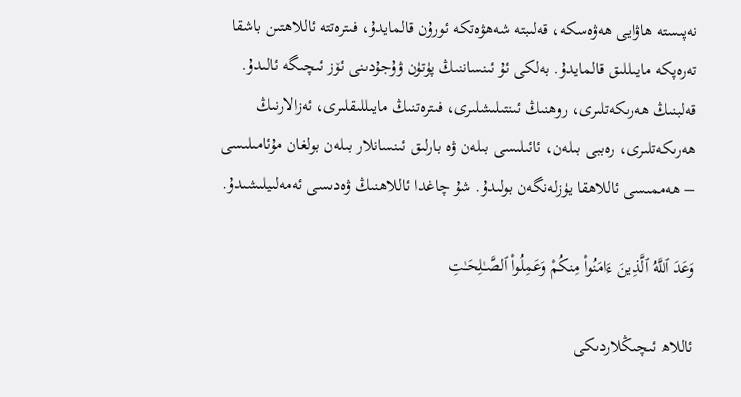نەپىستە ھاۋايى ھەۋەسكە، قەلىبتە شەھۋەتكە ئورۇن قالمايدۇ، فىترەتتە ئاللاھتىن باشقا تەرەپكە مايىللىق قالمايدۇ. بەلكى ئۇ ئىنساننىڭ پۈتۈن ۋۇجۇدىنى ئۆز ئىچىگە ئالىدۇ. قەلبنىڭ ھەرىكەتلىرى، روھنىڭ ئىنتىلىشلىرى، فىترەتنىڭ مايىللىقلىرى، ئەزالارنىڭ ھەرىكەتلىرى، رەببى بىلەن، ئائىلىسى بىلەن ۋە بارلىق ئىنسانلار بىلەن بولغان مۇئامىلىسى – ھەممىسى ئاللاھقا يۈزلەنگەن بولىدۇ. شۇ چاغدا ئاللاھنىڭ ۋەدىسى ئەمەلىيلىشىدۇ.

وَعَدَ ٱللَّهُ ٱلَّذِينَ ءَامَنُوا۟ مِنكُمْ وَعَمِلُوا۟ ٱلصَّـٰلِحَـٰتِ

ئاللاھ ئىچىڭلاردىكى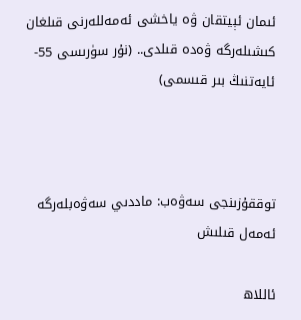ئىمان ئېيتقان ۋە ياخشى ئەمەللەرنى قىلغان كىشىلەرگە ۋەدە قىلدى.. (نۇر سۈرىسى 55-ئايەتنىڭ بىر قىسمى)



توققۇزىنجى سەۋەب: ماددىي سەۋەبلەرگە ئەمەل قىلىش

ئاللاھ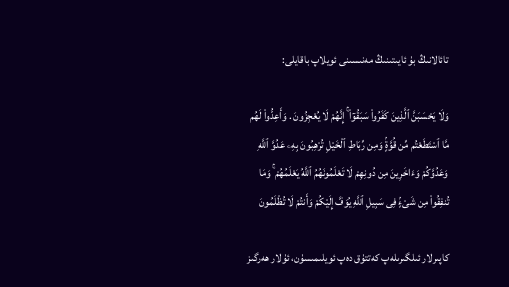تائالانىڭ بۇ ئايىتىنىڭ مەنىسىنى ئويلاپ باقايلى:

وَلَا يَحْسَبَنَّ ٱلَّذِينَ كَفَرُوا۟ سَبَقُوٓا۟ ۚ إِنَّهُمْ لَا يُعْجِزُونَ . وَأَعِدُّوا۟ لَهُم مَّا ٱسْتَطَعْتُم مِّن قُوَّةٍۢ وَمِن رِّبَاطِ ٱلْخَيْلِ تُرْهِبُونَ بِهِۦ عَدُوَّ ٱللَّهِ وَعَدُوَّكُمْ وَءَاخَرِينَ مِن دُونِهِمْ لَا تَعْلَمُونَهُمُ ٱللَّهُ يَعْلَمُهُمْ ۚ وَمَا تُنفِقُوا۟ مِن شَىْءٍۢ فِى سَبِيلِ ٱللَّهِ يُوَفَّ إِلَيْكُمْ وَأَنتُمْ لَا تُظْلَمُونَ

كاپىرلار ئىلگىرىلەپ كەتتۇق دەپ ئويلىمىسۇن، ئۇلار ھەرگىز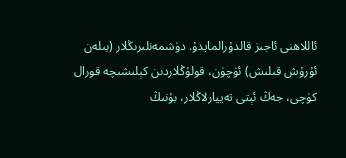ئاللاھنى ئاجىز قالدۇرالمايدۇ. دۈشمەنلىرىڭلار (بىلەن ئۇرۇش قىلىش) ئۈچۈن، قولۇڭلاردىن كېلىشىچە قورال كۈچى، جەڭ ئېتى تەييارلاڭلار، بۇنىڭ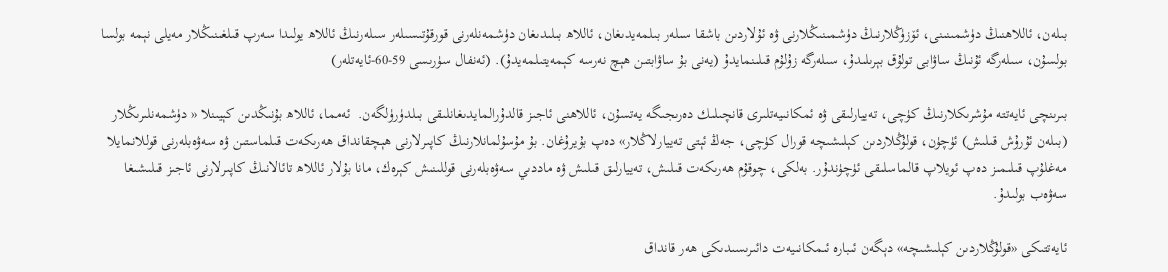بىلەن، ئاللاھنىڭ دۈشمىنىنى، ئۆزۈڭلارنىڭ دۈشمىنىڭلارنى ۋە ئۇلاردىن باشقا سىلەر بىلمەيدىغان، ئاللاھ بىلىدىغان دۈشمەنلەرنى قورقۇتىسىلەر سىلەرنىڭ ئاللاھ يولىدا سەرپ قىلغىنىڭلار مەيلى نېمە بولسا بولسۇن، سىلەرگە ئۇنىڭ ساۋابى تولۇق بېرىلىدۇ، سىلەرگە زۇلۇم قىلىنمايدۇ (يەنى بۇ ساۋابتىن ھېچ نەرسە كېمەيتىلمەيدۇ). (ئەنفال سۈرىسى 59-60-ئايەتلەر)

بىرىنچى ئايەتتە مۇشرىكلارنىڭ كۈچى، تەييارلىقى ۋە ئمكانىيەتلىرى قانچىلىك دەرىجىگە يەتسۇن، ئاللاھنى ئاجىز قالدۇرالمايدىغانلىقى بىلدۈرۈلگەن.  ئەمما، ئاللاھ بۇنىڭدىن كېيىنلا « دۈشمەنلىرىڭلار (بىلەن ئۇرۇش قىلىش) ئۈچۈن، قولۇڭلاردىن كېلىشىچە قورال كۈچى، جەڭ ئېتى تەييارلاڭلار» دەپ بۇيرۇغان. بۇ مۇسۇلمانلارنىڭ كاپىرلارنى ھېچقانداق ھەرىكەت قىلماستىن ۋە سەۋەبلەرنى قوللانمايلا مەغلۇپ قىلىمىز دەپ ئويلاپ قالماسلىقى ئۈچۈندۇر. بەلكى، چوقۇم ھەرىكەت قىلىش، تەييارلىق قىلىش ۋە ماددىي سەۋەبلەرنى قوللىنىش كېرەك، مانا بۇلار ئاللاھ تائالانىڭ كاپىرلارنى ئاجىز قىلىشىغا سەۋەب بولىدۇ.

ئايەتتىكى «قولۇڭلاردىن كېلىشىچە» دېگەن ئىبارە ئىمكانىيەت دائىرىسىدىكى ھەر قانداق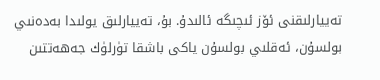تەييارلىقنى ئۆز ئىچىگە ئالىدۇ. بۇ، تەييارلىق يولىدا بەدەنىي بولسۇن، ئەقلىي بولسۇن ياكى باشقا تۈرلۈك جەھەتتىن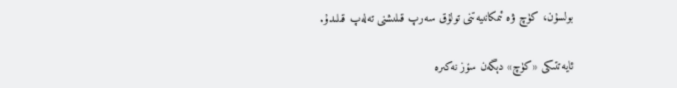بولسۇن، كۈچ ۋە ئىمكانىيەتنى تولۇق سەرپ قىلىشنى تەلەپ قىلىدۇ.

ئايەتتىكى «كۈچ» دېگەن سۆز نەكىرە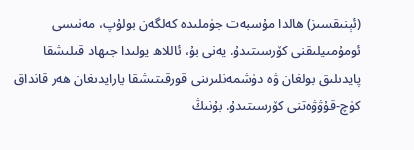(ئېنىقسىز) ھالدا مۇسبەت جۈملىدە كەلگەن بولۇپ، مەنىسى ئومۇمىيلىقنى كۆرسىتىدۇ. يەنى بۇ، ئاللاھ يولىدا جىھاد قىلىشقا پايدىلىق بولغان ۋە دۈشمەنلىرىنى قورقىتىشقا يارايدىغان ھەر قانداق كۈچ-قۇۋۋەتنى كۆرسىتىدۇ. بۇنىڭ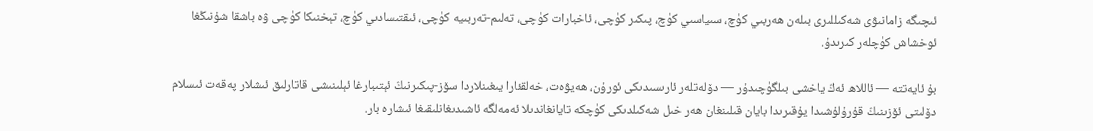ئىچىگە زامانىۋى شەكىللىرى بىلەن ھەربىي كۈچ، سىياسىي كۈچ، پىكىر كۈچى، ئاخبارات كۈچى، تەلىم-تەربىيە كۈچى، ئىقتىسادىي كۈچ، تېخنىكا كۈچى ۋە باشقا شۇنىڭغا ئوخشاش كۈچلەر كىرىدۇ.

بۇ ئايەتتە — ئاللاھ ئەڭ ياخشى بىلگۈچىدۇر — دۆلەتلەر ئارىسىدىكى ئورۇن، ھەيۋەت، خەلقئارا يىغىنلاردا سۆز-پىكىرنىڭ ئېتىبارغا ئېلىنىشى قاتارلىق ئىشلار پەقەت ئىسلام دۆلىتى ئۆزىنىڭ قۇرۇلۇشىدا يۇقىرىدا بايان قىلىنغان ھەر خىل شەكىلدىكى كۈچكە تايانغاندىلا ئەمەلگە ئاشىدىغانلىقىغا ئىشارە بار.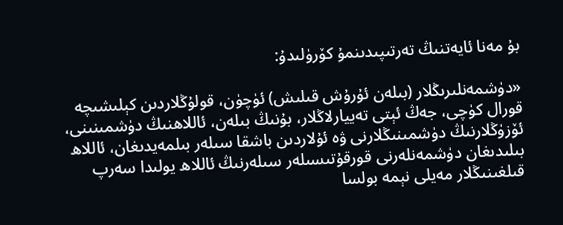بۇ مەنا ئايەتنىڭ تەرتىپىدىنمۇ كۆرۈلىدۇ:

«دۈشمەنلىرىڭلار (بىلەن ئۇرۇش قىلىش) ئۈچۈن، قولۇڭلاردىن كېلىشىچە قورال كۈچى، جەڭ ئېتى تەييارلاڭلار، بۇنىڭ بىلەن، ئاللاھنىڭ دۈشمىنىنى، ئۆزۈڭلارنىڭ دۈشمىنىڭلارنى ۋە ئۇلاردىن باشقا سىلەر بىلمەيدىغان، ئاللاھ بىلىدىغان دۈشمەنلەرنى قورقۇتىسىلەر سىلەرنىڭ ئاللاھ يولىدا سەرپ قىلغىنىڭلار مەيلى نېمە بولسا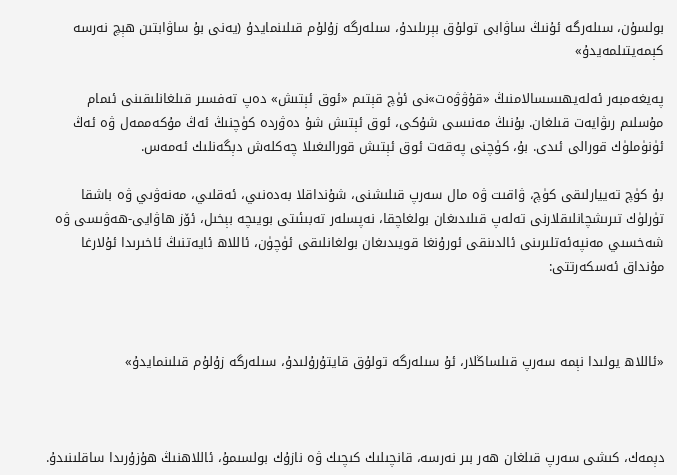بولسۇن، سىلەرگە ئۇنىڭ ساۋابى تولۇق بېرىلىدۇ، سىلەرگە زۇلۇم قىلىنمايدۇ (يەنى بۇ ساۋابتىن ھېچ نەرسە كېمەيتىلمەيدۇ»

پەيغەمبەر ئەلەيھىسسالامنىڭ «قۇۋۋەت»نى ئۈچ قېتىم «ئوق ئېتىش» دەپ تەفسىر قىلغانلىقىنى ئىمام مۇسلىم رىۋايەت قىلغان. بۇنىڭ مەنىسى شۇكى، ئوق ئېتىش شۇ دەۋردە كۈچنىڭ ئەڭ مۇكەممەل ۋە ئەڭ ئۈنۈملۈك قورالى ئىدى. بۇ، كۈچنى پەقەت ئوق ئېتىش قورالىغىلا چەكلەش دېگەنلىك ئەمەس.

بۇ كۈچ تەييارلىقى كۈچ، ۋاقىت ۋە مال سەرپ قىلىشنى، شۇنداقلا بەدەنىي، ئەقلىي، مەنەۋىي ۋە باشقا تۈرلۈك تىرىشچانلىقلارنى تەلەپ قىلىدىغان بولغاچقا، نەپسلەر تەبىئىتى بويىچە بېخىل، ئۆز ھاۋايى-ھەۋىسى ۋە شەخسىي مەنپەئەتلىرىنى ئالدىنقى ئورۇنغا قويىدىغان بولغانلىقى ئۈچۈن، ئاللاھ ئايەتنىڭ ئاخىرىدا ئۇلارغا مۇنداق ئەسكەرتتى:



«ئاللاھ يولىدا نېمە سەرپ قىلساڭلار، ئۇ سىلەرگە تولۇق قايتۇرۇلىدۇ، سىلەرگە زۇلۇم قىلىنمايدۇ»



دېمەك، كىشى سەرپ قىلغان ھەر بىر نەرسە، قانچىلىك كىچىك ۋە نازۇك بولسىمۇ، ئاللاھنىڭ ھۇزۇرىدا ساقلىنىدۇ.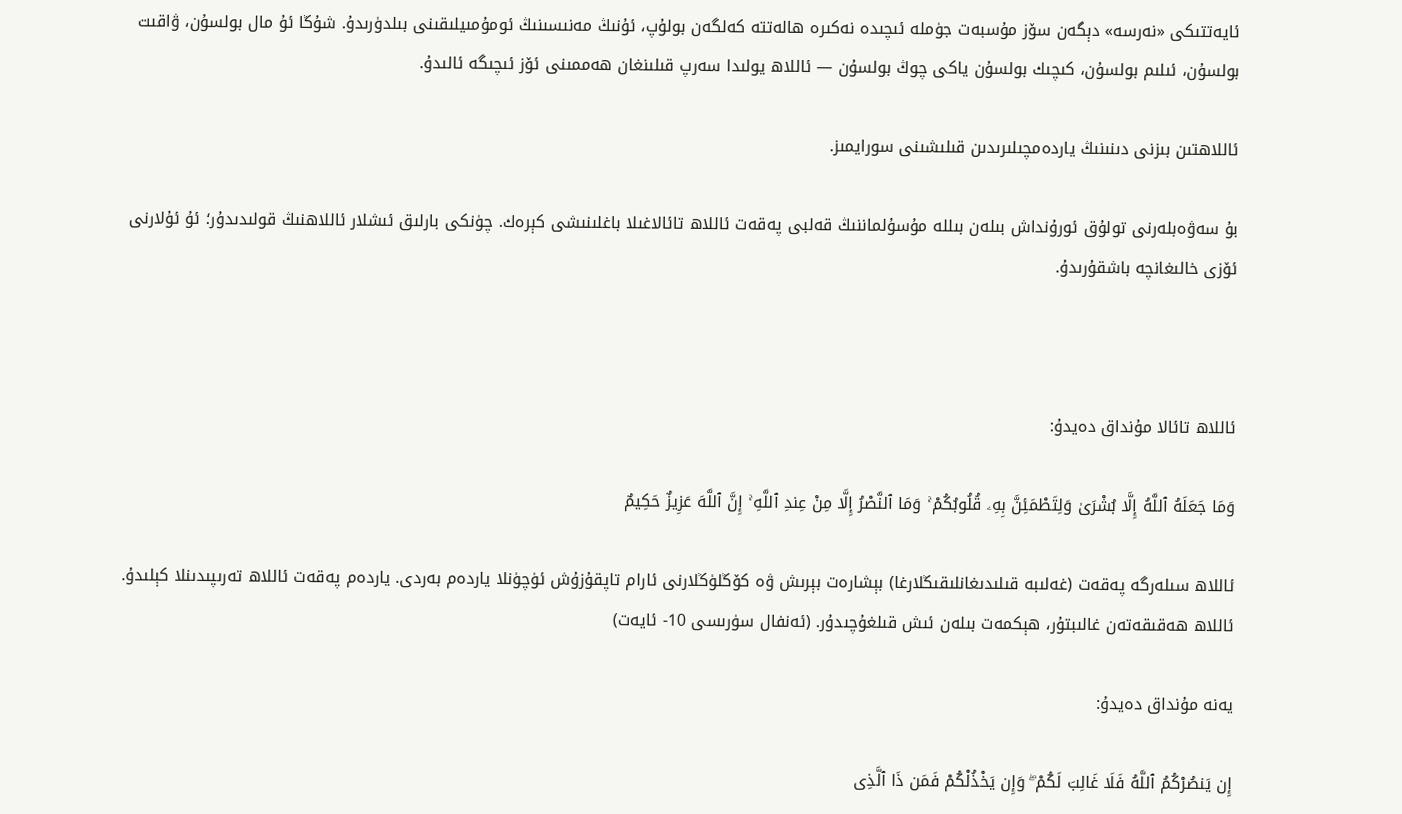ئايەتتىكى «نەرسە» دېگەن سۆز مۇسبەت جۈملە ئىچىدە نەكىرە ھالەتتە كەلگەن بولۇپ، ئۇنىڭ مەنىسىنىڭ ئومۇمىيلىقىنى بىلدۈرىدۇ. شۇڭا ئۇ مال بولسۇن، ۋاقىت بولسۇن، ئىلىم بولسۇن، كىچىك بولسۇن ياكى چوڭ بولسۇن — ئاللاھ يولىدا سەرپ قىلىنغان ھەممىنى ئۆز ئىچىگە ئالىدۇ.

ئاللاھتىن بىزنى دىنىنىڭ ياردەمچىلىرىدىن قىلىشىنى سورايمىز.

بۇ سەۋەبلەرنى تولۇق ئورۇنداش بىلەن بىللە مۇسۇلماننىڭ قەلبى پەقەت ئاللاھ تائالاغىلا باغلىنىشى كېرەك. چۈنكى بارلىق ئىشلار ئاللاھنىڭ قولىدىدۇر؛ ئۇ ئۇلارنى ئۆزى خالىغانچە باشقۇرىدۇ.



ئاللاھ تائالا مۇنداق دەيدۇ:

وَمَا جَعَلَهُ ٱللَّهُ إِلَّا بُشْرَىٰ وَلِتَطْمَئِنَّ بِهِۦ قُلُوبُكُمْ ۚ وَمَا ٱلنَّصْرُ إِلَّا مِنْ عِندِ ٱللَّهِ ۚ إِنَّ ٱللَّهَ عَزِيزٌ حَكِيمٌ

ئاللاھ سىلەرگە پەقەت (غەلىبە قىلىدىغانلىقىڭلارغا) بېشارەت بېرىش ۋە كۆڭلۈڭلارنى ئارام تاپقۇزۇش ئۈچۈنلا ياردەم بەردى. ياردەم پەقەت ئاللاھ تەرىپىدىنلا كېلىدۇ. ئاللاھ ھەقىقەتەن غالىبتۇر، ھېكمەت بىلەن ئىش قىلغۇچىدۇر. (ئەنفال سۈرىسى 10- ئايەت)

يەنە مۇنداق دەيدۇ:

إِن يَنصُرْكُمُ ٱللَّهُ فَلَا غَالِبَ لَكُمْ ۖ وَإِن يَخْذُلْكُمْ فَمَن ذَا ٱلَّذِى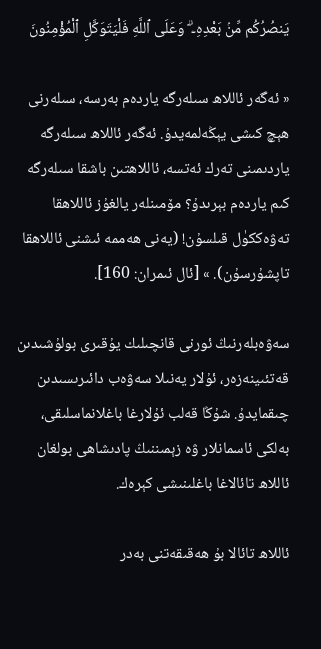يَنصُرُكُم مِّنۢ بَعْدِهِۦ ۗ وَعَلَى ٱللَّهِ فَلْيَتَوَكَّلِ ٱلْمُؤْمِنُونَ

« ئەگەر ئاللاھ سىلەرگە ياردەم بەرسە، سىلەرنى ھېچ كىشى يېڭەلمەيدۇ. ئەگەر ئاللاھ سىلەرگە ياردىمىنى تەرك ئەتسە، ئاللاھتىن باشقا سىلەرگە كىم ياردەم بېرىدۇ؟ مۆمىنلەر يالغۇز ئاللاھقا تەۋەككۈل قىلسۇن! (يەنى ھەممە ئىشنى ئاللاھقا تاپشۇرسۇن). » [ئال ئىمران: 160].

سەۋەبلەرنىڭ ئورنى قانچىلىك يۇقىرى بولۇشىدىن قەتئىينەزەر، ئۇلار يەنىلا سەۋەب دائىرىسىدىن چىقمايدۇ. شۇڭا قەلب ئۇلارغا باغلانماسلىقى، بەلكى ئاسمانلار ۋە زېمىننىڭ پادىشاھى بولغان ئاللاھ تائالاغا باغلىنىشى كېرەك.

ئاللاھ تائالا بۇ ھەقىقەتنى بەدر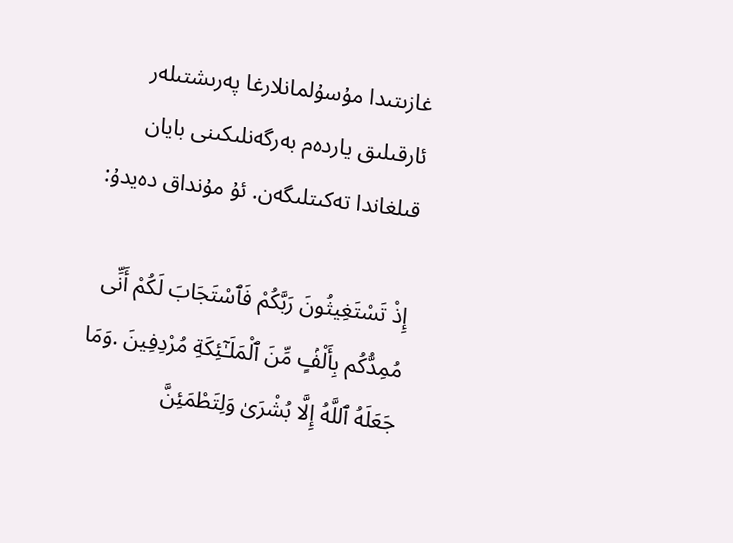غازىتىدا مۇسۇلمانلارغا پەرىشتىلەر ئارقىلىق ياردەم بەرگەنلىكىنى بايان قىلغاندا تەكىتلىگەن. ئۇ مۇنداق دەيدۇ:

إِذْ تَسْتَغِيثُونَ رَبَّكُمْ فَٱسْتَجَابَ لَكُمْ أَنِّى مُمِدُّكُم بِأَلْفٍۢ مِّنَ ٱلْمَلَـٰٓئِكَةِ مُرْدِفِينَ .وَمَا جَعَلَهُ ٱللَّهُ إِلَّا بُشْرَىٰ وَلِتَطْمَئِنَّ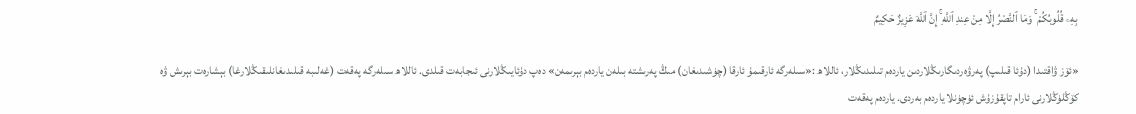بِهِۦ قُلُوبُكُمْ ۚ وَمَا ٱلنَّصْرُ إِلَّا مِنْ عِندِ ٱللَّهِ ۚ إِنَّ ٱللَّهَ عَزِيزٌ حَكِيمٌ

«ئۆز ۋاقتىدا (دۇئا قىلىپ) پەرۋەردىگارىڭلاردىن ياردەم تىلىدىڭلار، ئاللاھ :«سىلەرگە ئارقىمۇ ئارقا (چۈشىدىغان) مىڭ پەرىشتە بىلەن ياردەم بېرىمەن» دەپ دۇئايىڭلارنى ئىجابەت قىلدى. ئاللاھ سىلەرگە پەقەت (غەلىبە قىلىدىغانلىقىڭلارغا) بېشارەت بېرىش ۋە كۆڭلۈڭلارنى ئارام تاپقۇزۇش ئۈچۈنلا ياردەم بەردى. ياردەم پەقەت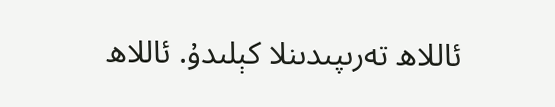ئاللاھ تەرىپىدىنلا كېلىدۇ. ئاللاھ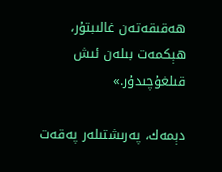ھەقىقەتەن غالىبتۇر، ھېكمەت بىلەن ئىش قىلغۇچىدۇر.»

دېمەك، پەرىشتىلەر پەقەت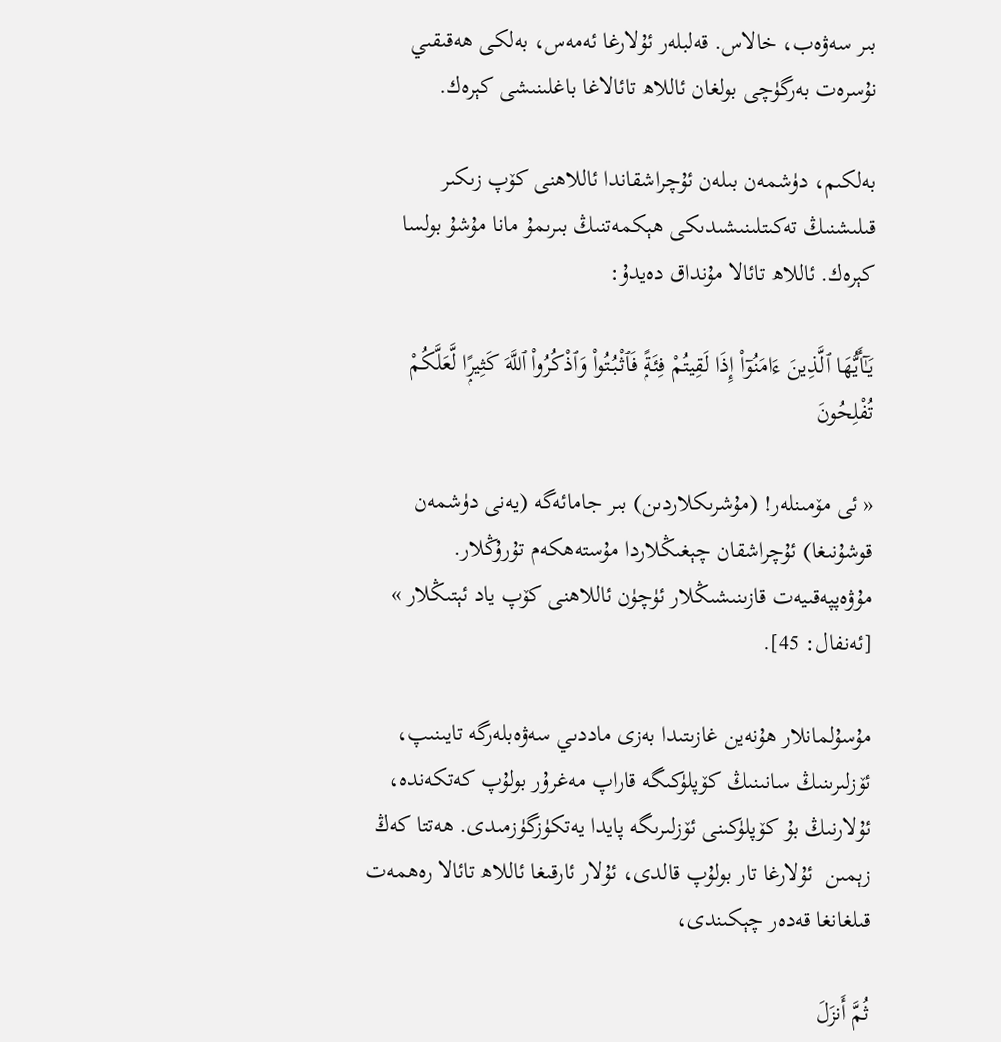بىر سەۋەب، خالاس. قەلبلەر ئۇلارغا ئەمەس، بەلكى ھەقىقىي نۇسرەت بەرگۈچى بولغان ئاللاھ تائالاغا باغلىنىشى كېرەك.

بەلكىم، دۈشمەن بىلەن ئۇچراشقاندا ئاللاھنى كۆپ زىكىر قىلىشنىڭ تەكىتلىنىشىدىكى ھېكمەتنىڭ بىرىمۇ مانا مۇشۇ بولسا كېرەك. ئاللاھ تائالا مۇنداق دەيدۇ:

يَـٰٓأَيُّهَا ٱلَّذِينَ ءَامَنُوٓا۟ إِذَا لَقِيتُمْ فِئَةًۭ فَٱثْبُتُوا۟ وَٱذْكُرُوا۟ ٱللَّهَ كَثِيرًۭا لَّعَلَّكُمْ تُفْلِحُونَ

« ئى مۆمىنلەر! (مۇشرىكلاردىن) بىر جامائەگە (يەنى دۈشمەن قوشۇنىغا) ئۇچراشقان چېغىڭلاردا مۇستەھكەم تۇرۇڭلار. مۇۋەپپەقىيەت قازىنىشىڭلار ئۈچۈن ئاللاھنى كۆپ ياد ئېتىڭلار » [ئەنفال: 45].

مۇسۇلمانلار ھۇنەين غازىتىدا بەزى ماددىي سەۋەبلەرگە تايىنىپ، ئۆزلىرىنىڭ سانىنىڭ كۆپلۈكىگە قاراپ مەغرۇر بولۇپ كەتكەندە، ئۇلارنىڭ بۇ كۆپلۈكىنى ئۆزلىرىگە پايدا يەتكۈزگۈزمىدى. ھەتتا كەڭ زېمىن  ئۇلارغا تار بولۇپ قالدى، ئۇلار ئارقىغا ئاللاھ تائالا رەھمەت قىلغانغا قەدەر چېكىندى،

ثُمَّ أَنزَلَ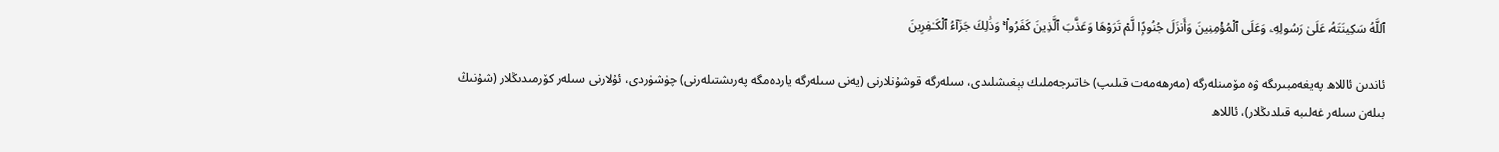ٱللَّهُ سَكِينَتَهُۥ عَلَىٰ رَسُولِهِۦ وَعَلَى ٱلْمُؤْمِنِينَ وَأَنزَلَ جُنُودًۭا لَّمْ تَرَوْهَا وَعَذَّبَ ٱلَّذِينَ كَفَرُوا۟ ۚ وَذَٰلِكَ جَزَآءُ ٱلْكَـٰفِرِينَ

ئاندىن ئاللاھ پەيغەمبىرىگە ۋە مۆمىنلەرگە (مەرھەمەت قىلىپ) خاتىرجەملىك بېغىشلىدى، سىلەرگە قوشۇنلارنى (يەنى سىلەرگە ياردەمگە پەرىشتىلەرنى) چۈشۈردى، ئۇلارنى سىلەر كۆرمىدىڭلار (شۇنىڭ بىلەن سىلەر غەلىبە قىلدىڭلار)، ئاللاھ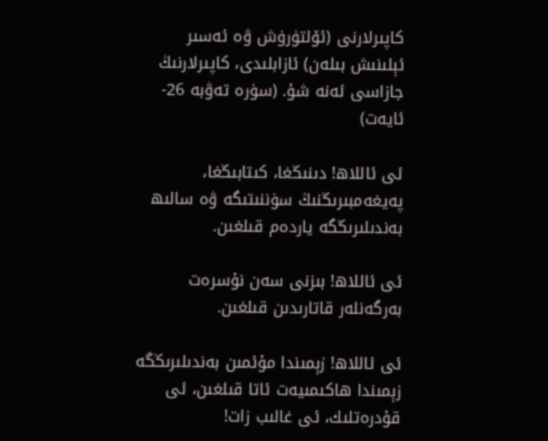كاپىرلارنى (ئۆلتۈرۈش ۋە ئەسىر ئېلىنىش بىلەن) ئازابلىدى، كاپىرلارنىڭ جازاسى ئەنە شۇ. (سۈرە تەۋبە 26- ئايەت)

ئى ئاللاھ! دىنىڭغا، كىتابىڭغا، پەيغەمبىرىڭنىڭ سۈننىتىگە ۋە سالىھ بەندىلىرىڭگە ياردەم قىلغىن.

ئى ئاللاھ! بىزنى سەن نۇسرەت بەرگەنلەر قاتارىدىن قىلغىن.

ئى ئاللاھ! زېمىندا مۇئمىن بەندىلىرىڭگە زېمىندا ھاكىمىيەت ئاتا قىلغىن، ئى قۇدرەتلىك، ئى غالىب زات!